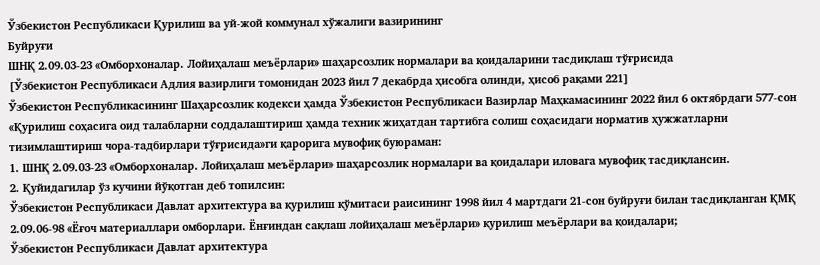Ўзбекистон Республикаси Қурилиш ва уй-жой коммунал хўжалиги вазирининг
Буйруғи
ШНҚ 2.09.03-23 «Омборхоналар. Лойиҳалаш меъёрлари» шаҳарсозлик нормалари ва қоидаларини тасдиқлаш тўғрисида
[Ўзбекистон Республикаси Адлия вазирлиги томонидан 2023 йил 7 декабрда ҳисобга олинди, ҳисоб рақами 221]
Ўзбекистон Республикасининг Шаҳарсозлик кодекси ҳамда Ўзбекистон Республикаси Вазирлар Маҳкамасининг 2022 йил 6 октябрдаги 577-сон «Қурилиш соҳасига оид талабларни соддалаштириш ҳамда техник жиҳатдан тартибга солиш соҳасидаги норматив ҳужжатларни тизимлаштириш чора-тадбирлари тўғрисида»ги қарорига мувофиқ буюраман:
1. ШНҚ 2.09.03-23 «Омборхоналар. Лойиҳалаш меъёрлари» шаҳарсозлик нормалари ва қоидалари иловага мувофиқ тасдиқлансин.
2. Қуйидагилар ўз кучини йўқотган деб топилсин:
Ўзбекистон Республикаси Давлат архитектура ва қурилиш қўмитаси раисининг 1998 йил 4 мартдаги 21-сон буйруғи билан тасдиқланган ҚМҚ 2.09.06-98 «Ёғоч материаллари омборлари. Ёнғиндан сақлаш лойиҳалаш меъёрлари» қурилиш меъёрлари ва қоидалари;
Ўзбекистон Республикаси Давлат архитектура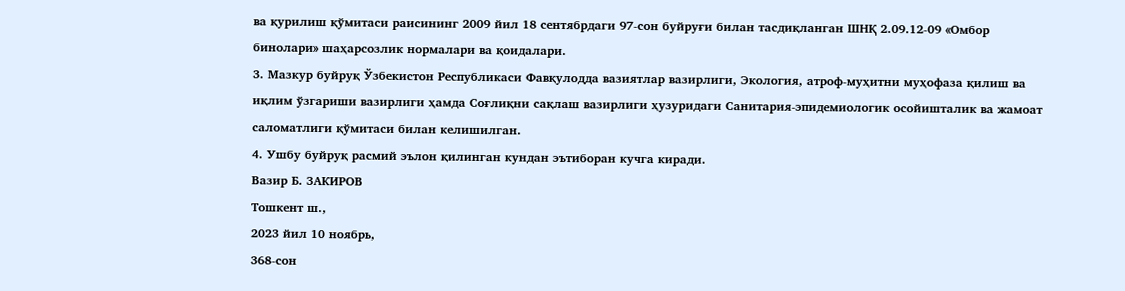ва қурилиш қўмитаси раисининг 2009 йил 18 сентябрдаги 97-сон буйруғи билан тасдиқланган ШНҚ 2.09.12-09 «Омбор бинолари» шаҳарсозлик нормалари ва қоидалари.
3. Мазкур буйруқ Ўзбекистон Республикаси Фавқулодда вазиятлар вазирлиги, Экология, атроф-муҳитни муҳофаза қилиш ва иқлим ўзгариши вазирлиги ҳамда Соғлиқни сақлаш вазирлиги ҳузуридаги Санитария-эпидемиологик осойишталик ва жамоат саломатлиги қўмитаси билан келишилган.
4. Ушбу буйруқ расмий эълон қилинган кундан эътиборан кучга киради.
Вазир Б. ЗАКИРОВ
Тошкент ш.,
2023 йил 10 ноябрь,
368-сон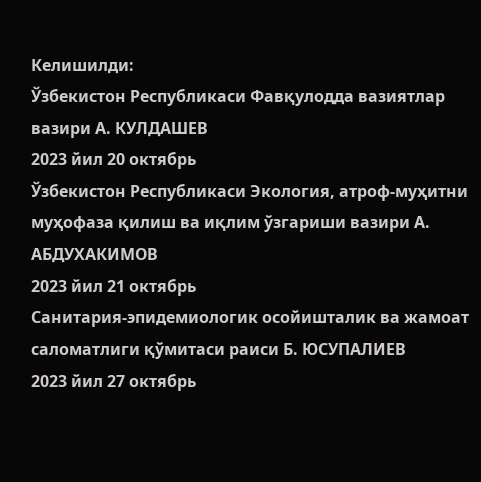Келишилди:
Ўзбекистон Республикаси Фавқулодда вазиятлар вазири А. КУЛДАШЕВ
2023 йил 20 октябрь
Ўзбекистон Республикаси Экология, атроф-муҳитни муҳофаза қилиш ва иқлим ўзгариши вазири А. АБДУХАКИМОВ
2023 йил 21 октябрь
Санитария-эпидемиологик осойишталик ва жамоат саломатлиги қўмитаси раиси Б. ЮСУПАЛИЕВ
2023 йил 27 октябрь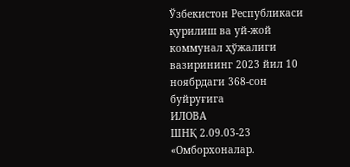Ўзбекистон Республикаси қурилиш ва уй-жой коммунал ҳўжалиги вазирининг 2023 йил 10 ноябрдаги 368-сон буйруғига
ИЛОВА
ШНҚ 2.09.03-23 «Омборхоналар.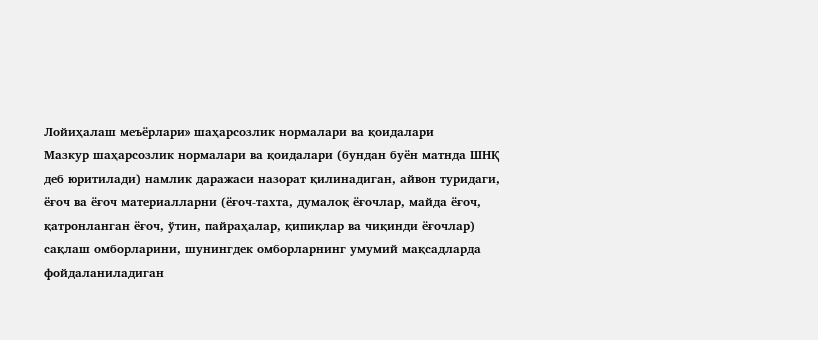Лойиҳалаш меъёрлари» шаҳарсозлик нормалари ва қоидалари
Мазкур шаҳарсозлик нормалари ва қоидалари (бундан буён матнда ШНҚ деб юритилади) намлик даражаси назорат қилинадиган, айвон туридаги, ёғоч ва ёғоч материалларни (ёғоч-тахта, думалоқ ёғочлар, майда ёғоч, қатронланган ёғоч, ўтин, пайраҳалар, қипиқлар ва чиқинди ёғочлар) сақлаш омборларини, шунингдек омборларнинг умумий мақсадларда фойдаланиладиган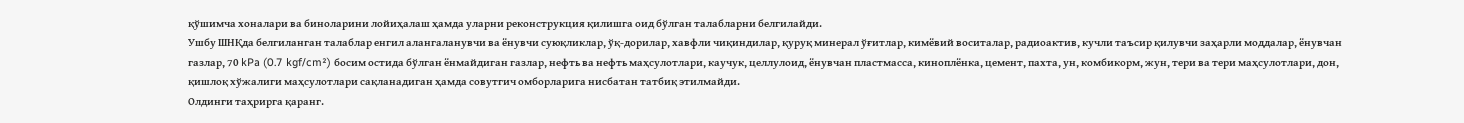қўшимча хоналари ва биноларини лойиҳалаш ҳамда уларни реконструкция қилишга оид бўлган талабларни белгилайди.
Ушбу ШНҚда белгиланган талаблар енгил алангаланувчи ва ёнувчи суюқликлар, ўқ-дорилар, хавфли чиқиндилар, қуруқ минерал ўғитлар, кимёвий воситалар, радиоактив, кучли таъсир қилувчи заҳарли моддалар, ёнувчан газлар, 70 kPa (0.7 kgf/cm²) босим остида бўлган ёнмайдиган газлар, нефть ва нефть маҳсулотлари, каучук, целлулоид, ёнувчан пластмасса, киноплёнка, цемент, пахта, ун, комбикорм, жун, тери ва тери маҳсулотлари, дон, қишлоқ хўжалиги маҳсулотлари сақланадиган ҳамда совутгич омборларига нисбатан татбиқ этилмайди.
Олдинги таҳрирга қаранг.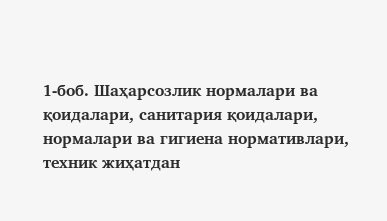1-боб. Шаҳарсозлик нормалари ва қоидалари, санитария қоидалари, нормалари ва гигиена нормативлари, техник жиҳатдан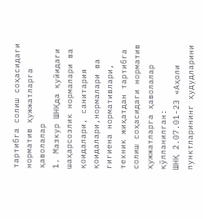тартибга солиш соҳасидаги норматив ҳужжатларга ҳаволалар
1. Мазкур ШНҚда қуйидаги шаҳарсозлик нормалари ва қоидалари, санитария қоидалари,нормалари ва гигиена нормативлари, техник жиҳатдан тартибга солиш соҳасидаги норматив ҳужжатларга ҳаволалар қўлланилган:
ШНҚ 2.07.01-23 «Аҳоли пунктларининг ҳудудларини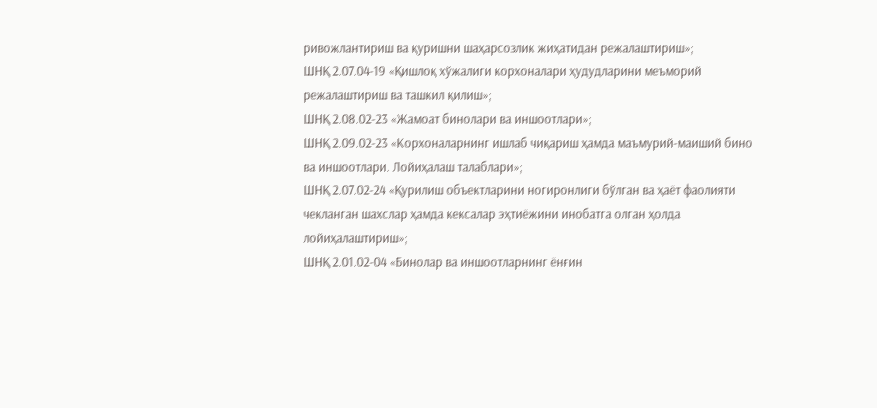ривожлантириш ва қуришни шаҳарсозлик жиҳатидан режалаштириш»;
ШНҚ 2.07.04-19 «Қишлоқ хўжалиги корхоналари ҳудудларини меъморий режалаштириш ва ташкил қилиш»;
ШНҚ 2.08.02-23 «Жамоат бинолари ва иншоотлари»;
ШНҚ 2.09.02-23 «Корхоналарнинг ишлаб чиқариш ҳамда маъмурий-маиший бино ва иншоотлари. Лойиҳалаш талаблари»;
ШНҚ 2.07.02-24 «Қурилиш объектларини ногиронлиги бўлган ва ҳаёт фаолияти чекланган шахслар ҳамда кексалар эҳтиёжини инобатга олган ҳолда лойиҳалаштириш»;
ШНҚ 2.01.02-04 «Бинолар ва иншоотларнинг ёнғин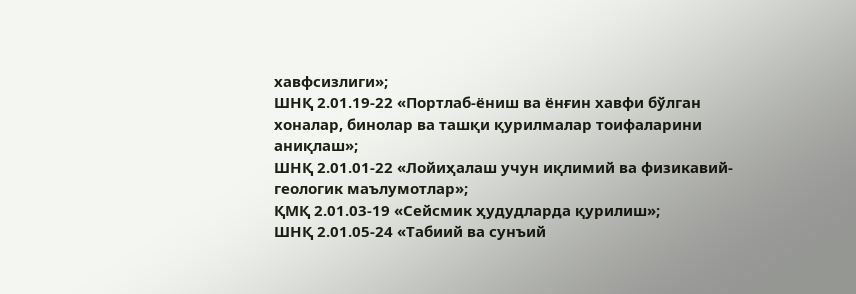хавфсизлиги»;
ШНҚ 2.01.19-22 «Портлаб-ёниш ва ёнғин хавфи бўлган хоналар, бинолар ва ташқи қурилмалар тоифаларини аниқлаш»;
ШНҚ 2.01.01-22 «Лойиҳалаш учун иқлимий ва физикавий-геологик маълумотлар»;
ҚМҚ 2.01.03-19 «Сейсмик ҳудудларда қурилиш»;
ШНҚ 2.01.05-24 «Табиий ва сунъий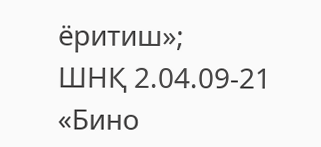ёритиш»;
ШНҚ 2.04.09-21 «Бино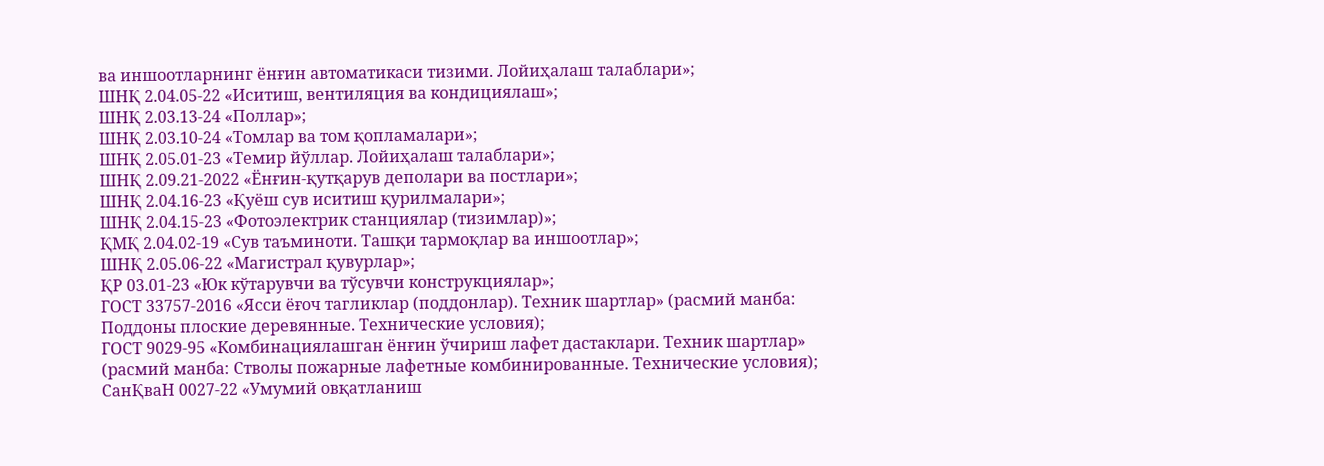ва иншоотларнинг ёнғин автоматикаси тизими. Лойиҳалаш талаблари»;
ШНҚ 2.04.05-22 «Иситиш, вентиляция ва кондициялаш»;
ШНҚ 2.03.13-24 «Поллар»;
ШНҚ 2.03.10-24 «Томлар ва том қопламалари»;
ШНҚ 2.05.01-23 «Темир йўллар. Лойиҳалаш талаблари»;
ШНҚ 2.09.21-2022 «Ёнғин-қутқарув деполари ва постлари»;
ШНҚ 2.04.16-23 «Қуёш сув иситиш қурилмалари»;
ШНҚ 2.04.15-23 «Фотоэлектрик станциялар (тизимлар)»;
ҚМҚ 2.04.02-19 «Сув таъминоти. Ташқи тармоқлар ва иншоотлар»;
ШНҚ 2.05.06-22 «Магистрал қувурлар»;
ҚР 03.01-23 «Юк кўтарувчи ва тўсувчи конструкциялар»;
ГОСТ 33757-2016 «Ясси ёғоч тагликлар (поддонлар). Техник шартлар» (расмий манба: Поддоны плоские деревянные. Технические условия);
ГОСТ 9029-95 «Комбинациялашган ёнғин ўчириш лафет дастаклари. Техник шартлар» (расмий манба: Стволы пожарные лафетные комбинированные. Технические условия);
СанҚваН 0027-22 «Умумий овқатланиш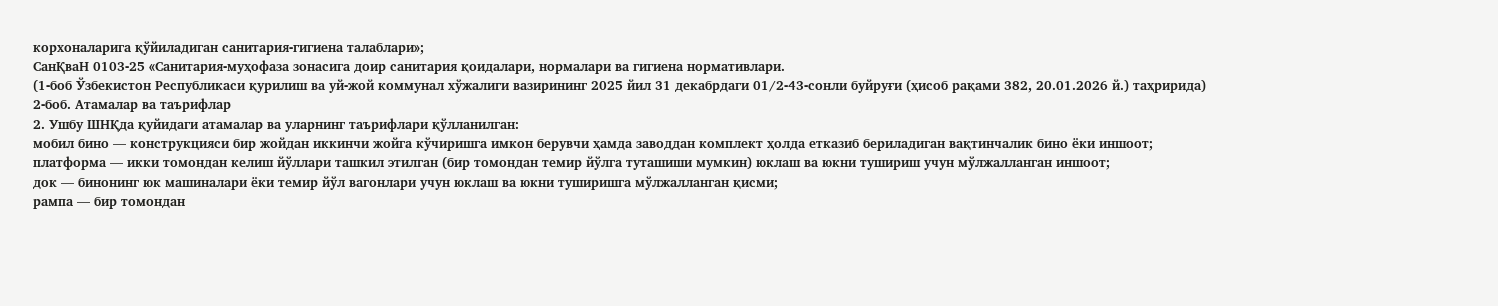корхоналарига қўйиладиган санитария-гигиена талаблари»;
СанҚваН 0103-25 «Санитария-муҳофаза зонасига доир санитария қоидалари, нормалари ва гигиена нормативлари.
(1-боб Ўзбекистон Республикаси қурилиш ва уй-жой коммунал хўжалиги вазирининг 2025 йил 31 декабрдаги 01/2-43-сонли буйруғи (ҳисоб рақами 382, 20.01.2026 й.) таҳририда)
2-боб. Атамалар ва таърифлар
2. Ушбу ШНҚда қуйидаги атамалар ва уларнинг таърифлари қўлланилган:
мобил бино — конструкцияси бир жойдан иккинчи жойга кўчиришга имкон берувчи ҳамда заводдан комплект ҳолда етказиб бериладиган вақтинчалик бино ёки иншоот;
платформа — икки томондан келиш йўллари ташкил этилган (бир томондан темир йўлга туташиши мумкин) юклаш ва юкни тушириш учун мўлжалланган иншоот;
док — бинонинг юк машиналари ёки темир йўл вагонлари учун юклаш ва юкни туширишга мўлжалланган қисми;
рампа — бир томондан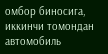омбор биносига, иккинчи томондан автомобиль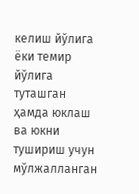келиш йўлига ёки темир йўлига туташган ҳамда юклаш ва юкни тушириш учун мўлжалланган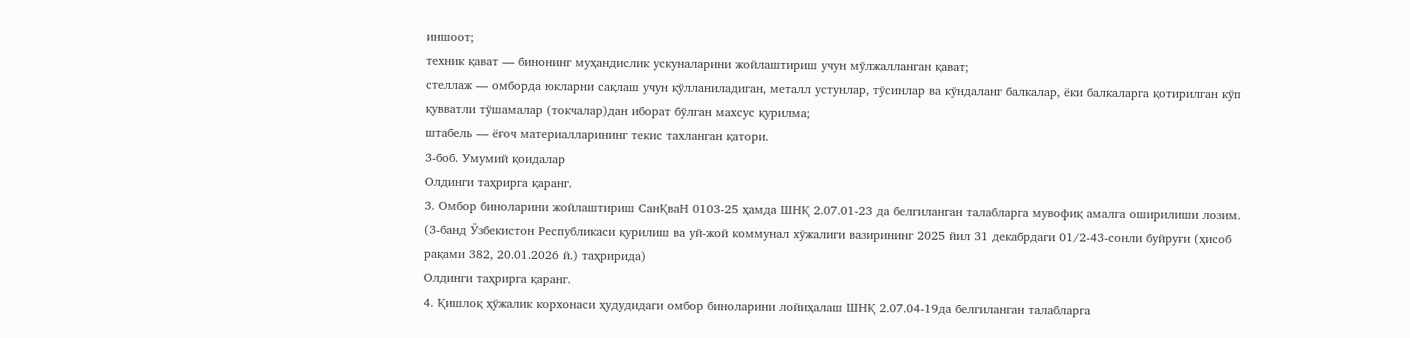иншоот;
техник қават — бинонинг муҳандислик ускуналарини жойлаштириш учун мўлжалланган қават;
стеллаж — омборда юкларни сақлаш учун қўлланиладиган, металл устунлар, тўсинлар ва кўндаланг балкалар, ёки балкаларга қотирилган кўп қувватли тўшамалар (токчалар)дан иборат бўлган махсус қурилма;
штабель — ёғоч материалларининг текис тахланган қатори.
3-боб. Умумий қоидалар
Олдинги таҳрирга қаранг.
3. Омбор биноларини жойлаштириш СанҚваН 0103-25 ҳамда ШНҚ 2.07.01-23 да белгиланган талабларга мувофиқ амалга оширилиши лозим.
(3-банд Ўзбекистон Республикаси қурилиш ва уй-жой коммунал хўжалиги вазирининг 2025 йил 31 декабрдаги 01/2-43-сонли буйруғи (ҳисоб рақами 382, 20.01.2026 й.) таҳририда)
Олдинги таҳрирга қаранг.
4. Қишлоқ ҳўжалик корхонаси ҳудудидаги омбор биноларини лойиҳалаш ШНҚ 2.07.04-19да белгиланган талабларга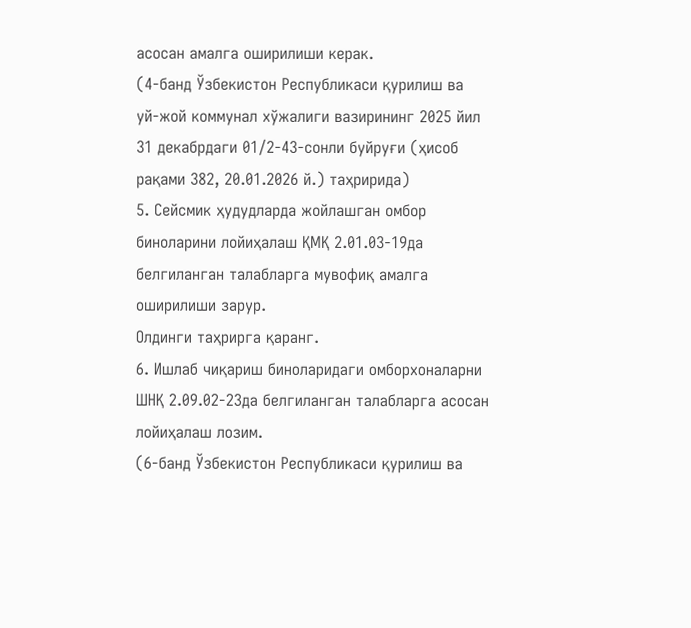асосан амалга оширилиши керак.
(4-банд Ўзбекистон Республикаси қурилиш ва уй-жой коммунал хўжалиги вазирининг 2025 йил 31 декабрдаги 01/2-43-сонли буйруғи (ҳисоб рақами 382, 20.01.2026 й.) таҳририда)
5. Сейсмик ҳудудларда жойлашган омбор биноларини лойиҳалаш ҚМҚ 2.01.03-19да белгиланган талабларга мувофиқ амалга оширилиши зарур.
Олдинги таҳрирга қаранг.
6. Ишлаб чиқариш биноларидаги омборхоналарни ШНҚ 2.09.02-23да белгиланган талабларга асосан лойиҳалаш лозим.
(6-банд Ўзбекистон Республикаси қурилиш ва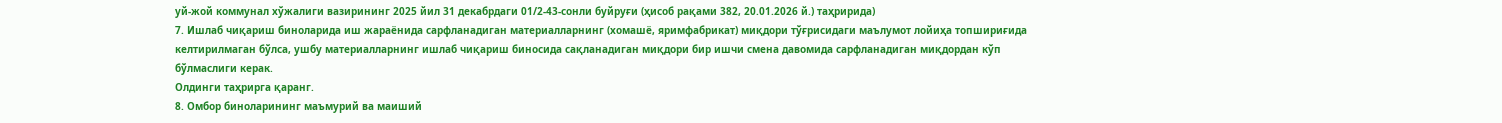уй-жой коммунал хўжалиги вазирининг 2025 йил 31 декабрдаги 01/2-43-сонли буйруғи (ҳисоб рақами 382, 20.01.2026 й.) таҳририда)
7. Ишлаб чиқариш биноларида иш жараёнида сарфланадиган материалларнинг (хомашё, яримфабрикат) миқдори тўғрисидаги маълумот лойиҳа топшириғида келтирилмаган бўлса, ушбу материалларнинг ишлаб чиқариш биносида сақланадиган миқдори бир ишчи смена давомида сарфланадиган миқдордан кўп бўлмаслиги керак.
Олдинги таҳрирга қаранг.
8. Омбор биноларининг маъмурий ва маиший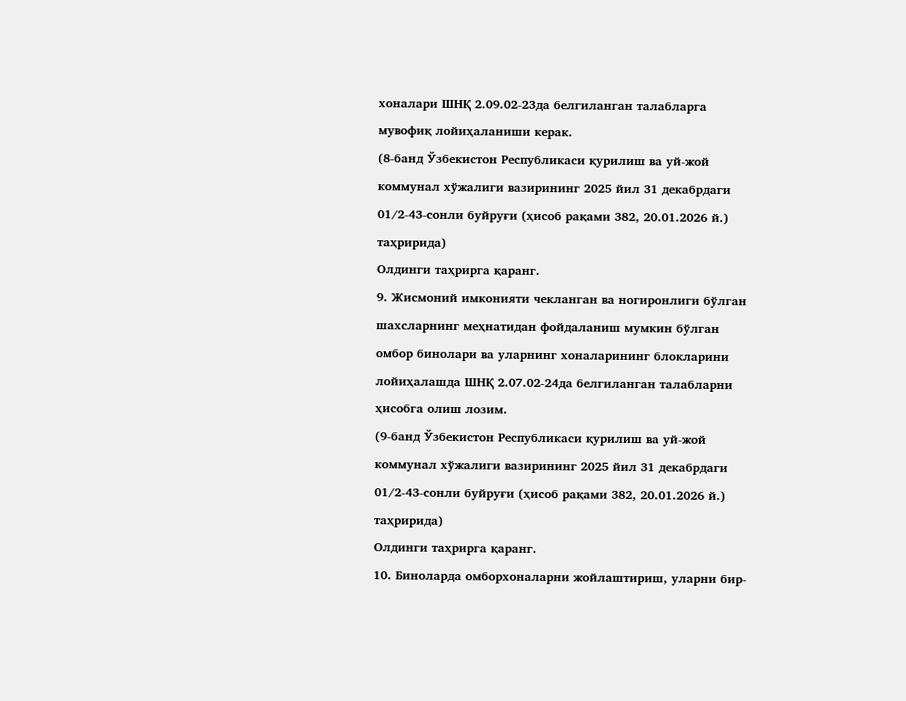хоналари ШНҚ 2.09.02-23да белгиланган талабларга мувофиқ лойиҳаланиши керак.
(8-банд Ўзбекистон Республикаси қурилиш ва уй-жой коммунал хўжалиги вазирининг 2025 йил 31 декабрдаги 01/2-43-сонли буйруғи (ҳисоб рақами 382, 20.01.2026 й.) таҳририда)
Олдинги таҳрирга қаранг.
9. Жисмоний имконияти чекланган ва ногиронлиги бўлган шахсларнинг меҳнатидан фойдаланиш мумкин бўлган омбор бинолари ва уларнинг хоналарининг блокларини лойиҳалашда ШНҚ 2.07.02-24да белгиланган талабларни ҳисобга олиш лозим.
(9-банд Ўзбекистон Республикаси қурилиш ва уй-жой коммунал хўжалиги вазирининг 2025 йил 31 декабрдаги 01/2-43-сонли буйруғи (ҳисоб рақами 382, 20.01.2026 й.) таҳририда)
Олдинги таҳрирга қаранг.
10. Биноларда омборхоналарни жойлаштириш, уларни бир-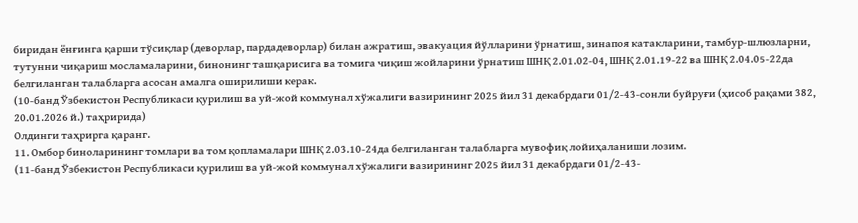биридан ёнғинга қарши тўсиқлар (деворлар, пардадеворлар) билан ажратиш, эвакуация йўлларини ўрнатиш, зинапоя катакларини, тамбур-шлюзларни, тутунни чиқариш мосламаларини, бинонинг ташқарисига ва томига чиқиш жойларини ўрнатиш ШНҚ 2.01.02-04, ШНҚ 2.01.19-22 ва ШНҚ 2.04.05-22да белгиланган талабларга асосан амалга оширилиши керак.
(10-банд Ўзбекистон Республикаси қурилиш ва уй-жой коммунал хўжалиги вазирининг 2025 йил 31 декабрдаги 01/2-43-сонли буйруғи (ҳисоб рақами 382, 20.01.2026 й.) таҳририда)
Олдинги таҳрирга қаранг.
11. Омбор биноларининг томлари ва том қопламалари ШНҚ 2.03.10-24да белгиланган талабларга мувофиқ лойиҳаланиши лозим.
(11-банд Ўзбекистон Республикаси қурилиш ва уй-жой коммунал хўжалиги вазирининг 2025 йил 31 декабрдаги 01/2-43-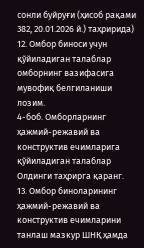сонли буйруғи (ҳисоб рақами 382, 20.01.2026 й.) таҳририда)
12. Омбор биноси учун қўйиладиган талаблар омборнинг вазифасига мувофиқ белгиланиши лозим.
4-боб. Омборларнинг ҳажмий-режавий ва конструктив ечимларига қўйиладиган талаблар
Олдинги таҳрирга қаранг.
13. Омбор биноларининг ҳажмий-режавий ва конструктив ечимларини танлаш мазкур ШНҚ ҳамда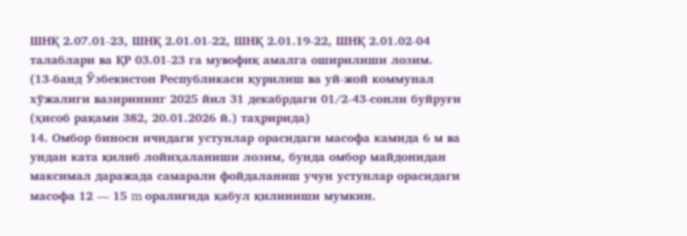ШНҚ 2.07.01-23, ШНҚ 2.01.01-22, ШНҚ 2.01.19-22, ШНҚ 2.01.02-04 талаблари ва ҚР 03.01-23 га мувофиқ амалга оширилиши лозим.
(13-банд Ўзбекистон Республикаси қурилиш ва уй-жой коммунал хўжалиги вазирининг 2025 йил 31 декабрдаги 01/2-43-сонли буйруғи (ҳисоб рақами 382, 20.01.2026 й.) таҳририда)
14. Омбор биноси ичидаги устунлар орасидаги масофа камида 6 м ва ундан ката қилиб лойиҳаланиши лозим, бунда омбор майдонидан максимал даражада самарали фойдаланиш учун устунлар орасидаги масофа 12 — 15 m оралиғида қабул қилиниши мумкин.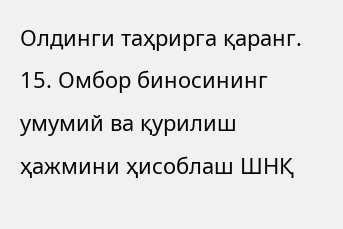Олдинги таҳрирга қаранг.
15. Омбор биносининг умумий ва қурилиш ҳажмини ҳисоблаш ШНҚ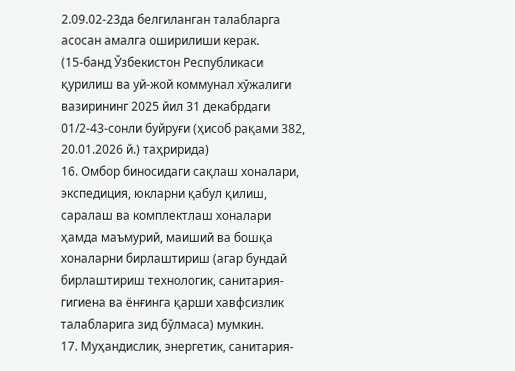2.09.02-23да белгиланган талабларга асосан амалга оширилиши керак.
(15-банд Ўзбекистон Республикаси қурилиш ва уй-жой коммунал хўжалиги вазирининг 2025 йил 31 декабрдаги 01/2-43-сонли буйруғи (ҳисоб рақами 382, 20.01.2026 й.) таҳририда)
16. Омбор биносидаги сақлаш хоналари, экспедиция, юкларни қабул қилиш, саралаш ва комплектлаш хоналари ҳамда маъмурий, маиший ва бошқа хоналарни бирлаштириш (агар бундай бирлаштириш технологик, санитария-гигиена ва ёнғинга қарши хавфсизлик талабларига зид бўлмаса) мумкин.
17. Муҳандислик, энергетик, санитария-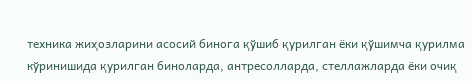техника жиҳозларини асосий бинога қўшиб қурилган ёки қўшимча қурилма кўринишида қурилган биноларда, антресолларда, стеллажларда ёки очиқ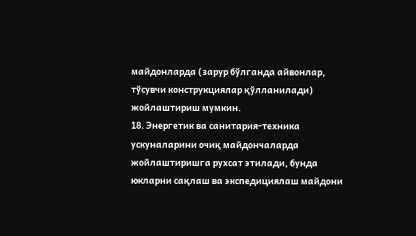майдонларда (зарур бўлганда айвонлар, тўсувчи конструкциялар қўлланилади) жойлаштириш мумкин.
18. Энергетик ва санитария-техника ускуналарини очиқ майдончаларда жойлаштиришга рухсат этилади, бунда юкларни сақлаш ва экспедициялаш майдони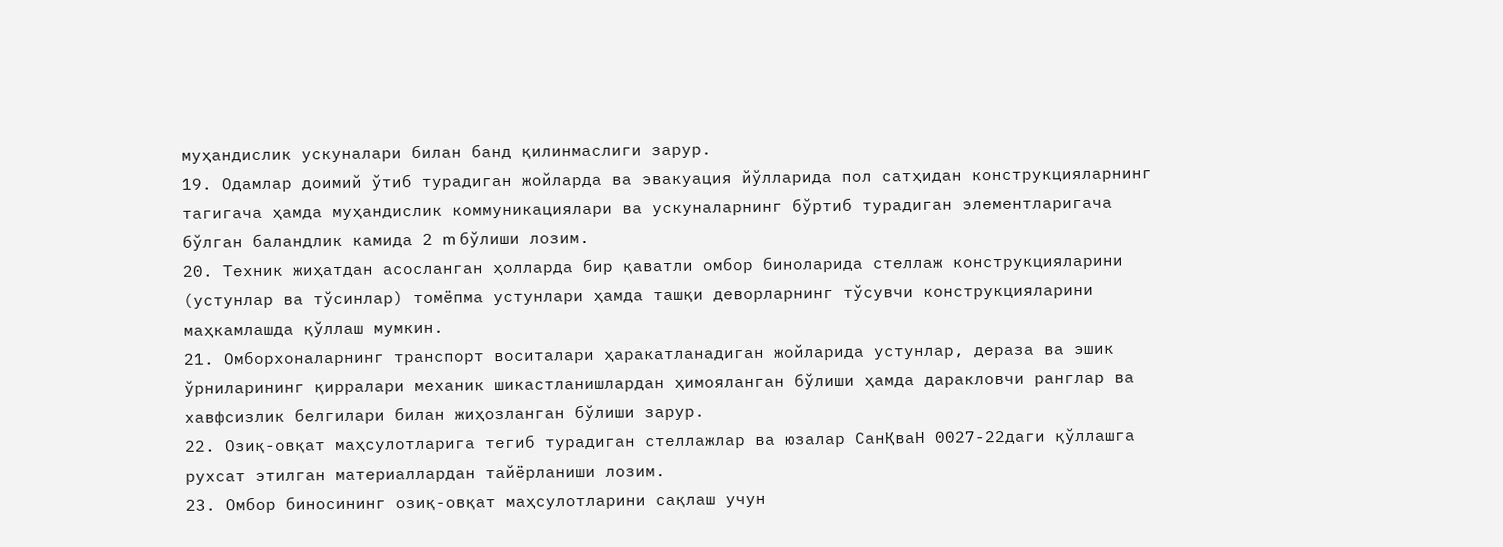муҳандислик ускуналари билан банд қилинмаслиги зарур.
19. Одамлар доимий ўтиб турадиган жойларда ва эвакуация йўлларида пол сатҳидан конструкцияларнинг тагигача ҳамда муҳандислик коммуникациялари ва ускуналарнинг бўртиб турадиган элементларигача бўлган баландлик камида 2 m бўлиши лозим.
20. Техник жиҳатдан асосланган ҳолларда бир қаватли омбор биноларида стеллаж конструкцияларини (устунлар ва тўсинлар) томёпма устунлари ҳамда ташқи деворларнинг тўсувчи конструкцияларини маҳкамлашда қўллаш мумкин.
21. Омборхоналарнинг транспорт воситалари ҳаракатланадиган жойларида устунлар, дераза ва эшик ўрниларининг қирралари механик шикастланишлардан ҳимояланган бўлиши ҳамда даракловчи ранглар ва хавфсизлик белгилари билан жиҳозланган бўлиши зарур.
22. Озиқ-овқат маҳсулотларига тегиб турадиган стеллажлар ва юзалар СанҚваН 0027-22даги қўллашга рухсат этилган материаллардан тайёрланиши лозим.
23. Омбор биносининг озиқ-овқат маҳсулотларини сақлаш учун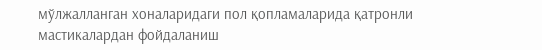мўлжалланган хоналаридаги пол қопламаларида қатронли мастикалардан фойдаланиш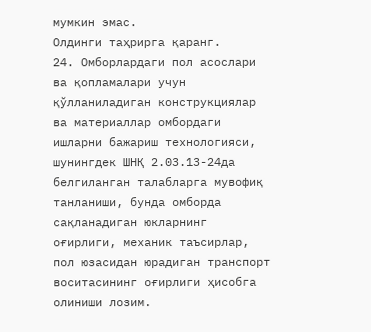мумкин эмас.
Олдинги таҳрирга қаранг.
24. Омборлардаги пол асослари ва қопламалари учун қўлланиладиган конструкциялар ва материаллар омбордаги ишларни бажариш технологияси, шунингдек ШНҚ 2.03.13-24да белгиланган талабларга мувофиқ танланиши, бунда омборда сақланадиган юкларнинг оғирлиги, механик таъсирлар, пол юзасидан юрадиган транспорт воситасининг оғирлиги ҳисобга олиниши лозим.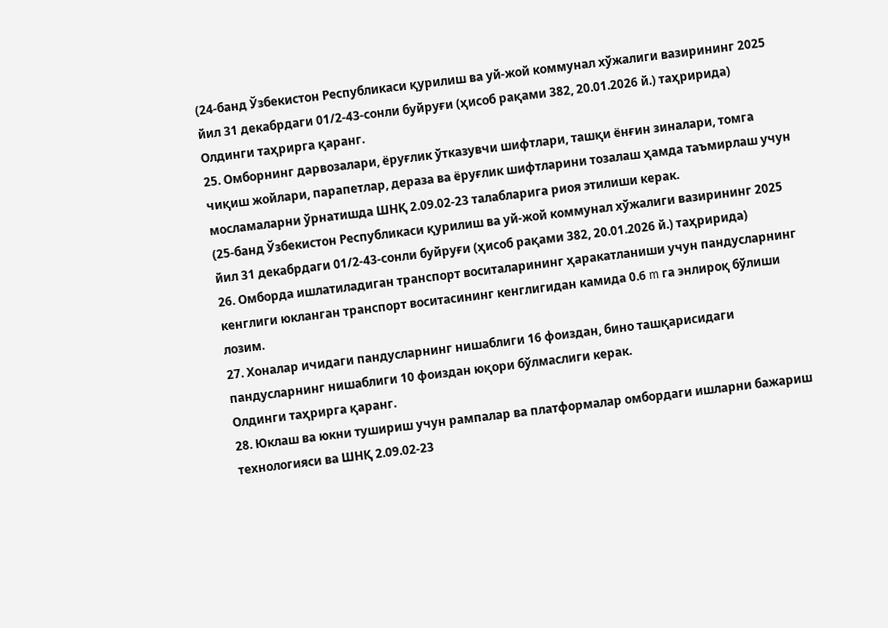(24-банд Ўзбекистон Республикаси қурилиш ва уй-жой коммунал хўжалиги вазирининг 2025 йил 31 декабрдаги 01/2-43-сонли буйруғи (ҳисоб рақами 382, 20.01.2026 й.) таҳририда)
Олдинги таҳрирга қаранг.
25. Омборнинг дарвозалари, ёруғлик ўтказувчи шифтлари, ташқи ёнғин зиналари, томга чиқиш жойлари, парапетлар, дераза ва ёруғлик шифтларини тозалаш ҳамда таъмирлаш учун мосламаларни ўрнатишда ШНҚ 2.09.02-23 талабларига риоя этилиши керак.
(25-банд Ўзбекистон Республикаси қурилиш ва уй-жой коммунал хўжалиги вазирининг 2025 йил 31 декабрдаги 01/2-43-сонли буйруғи (ҳисоб рақами 382, 20.01.2026 й.) таҳририда)
26. Омборда ишлатиладиган транспорт воситаларининг ҳаракатланиши учун пандусларнинг кенглиги юкланган транспорт воситасининг кенглигидан камида 0.6 m га энлироқ бўлиши лозим.
27. Хоналар ичидаги пандусларнинг нишаблиги 16 фоиздан, бино ташқарисидаги пандусларнинг нишаблиги 10 фоиздан юқори бўлмаслиги керак.
Олдинги таҳрирга қаранг.
28. Юклаш ва юкни тушириш учун рампалар ва платформалар омбордаги ишларни бажариш технологияси ва ШНҚ 2.09.02-23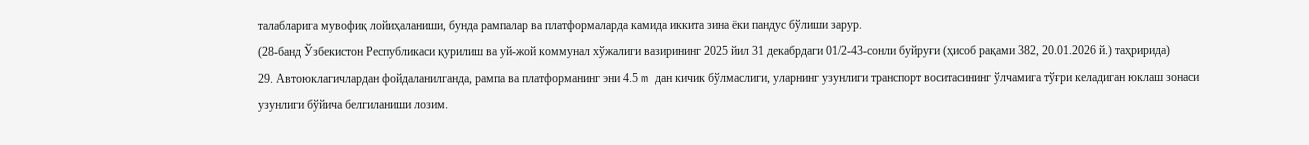талабларига мувофиқ лойиҳаланиши, бунда рампалар ва платформаларда камида иккита зина ёки пандус бўлиши зарур.
(28-банд Ўзбекистон Республикаси қурилиш ва уй-жой коммунал хўжалиги вазирининг 2025 йил 31 декабрдаги 01/2-43-сонли буйруғи (ҳисоб рақами 382, 20.01.2026 й.) таҳририда)
29. Автоюклагичлардан фойдаланилганда, рампа ва платформанинг эни 4.5 m дан кичик бўлмаслиги, уларнинг узунлиги транспорт воситасининг ўлчамига тўғри келадиган юклаш зонаси узунлиги бўйича белгиланиши лозим.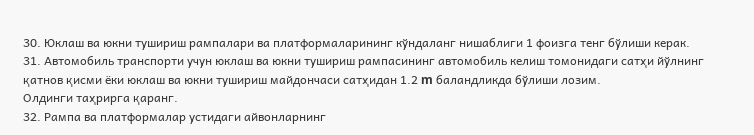30. Юклаш ва юкни тушириш рампалари ва платформаларининг кўндаланг нишаблиги 1 фоизга тенг бўлиши керак.
31. Автомобиль транспорти учун юклаш ва юкни тушириш рампасининг автомобиль келиш томонидаги сатҳи йўлнинг қатнов қисми ёки юклаш ва юкни тушириш майдончаси сатҳидан 1.2 m баландликда бўлиши лозим.
Олдинги таҳрирга қаранг.
32. Рампа ва платформалар устидаги айвонларнинг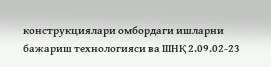конструкциялари омбордаги ишларни бажариш технологияси ва ШНҚ 2.09.02-23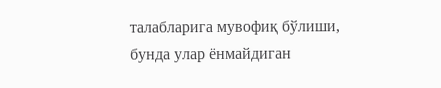талабларига мувофиқ бўлиши, бунда улар ёнмайдиган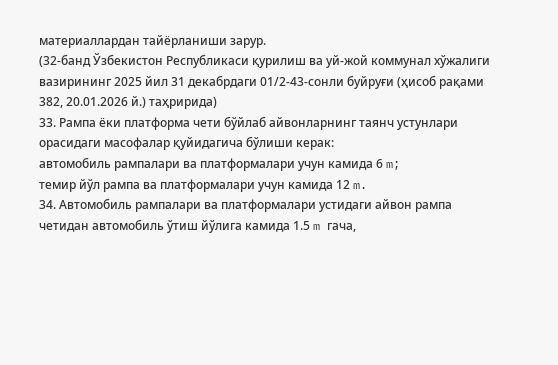материаллардан тайёрланиши зарур.
(32-банд Ўзбекистон Республикаси қурилиш ва уй-жой коммунал хўжалиги вазирининг 2025 йил 31 декабрдаги 01/2-43-сонли буйруғи (ҳисоб рақами 382, 20.01.2026 й.) таҳририда)
33. Рампа ёки платформа чети бўйлаб айвонларнинг таянч устунлари орасидаги масофалар қуйидагича бўлиши керак:
автомобиль рампалари ва платформалари учун камида 6 m;
темир йўл рампа ва платформалари учун камида 12 m.
34. Автомобиль рампалари ва платформалари устидаги айвон рампа четидан автомобиль ўтиш йўлига камида 1.5 m гача,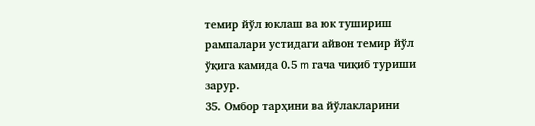темир йўл юклаш ва юк тушириш рампалари устидаги айвон темир йўл ўқига камида 0.5 m гача чиқиб туриши зарур.
35. Омбор тарҳини ва йўлакларини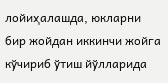лойиҳалашда, юкларни бир жойдан иккинчи жойга кўчириб ўтиш йўлларида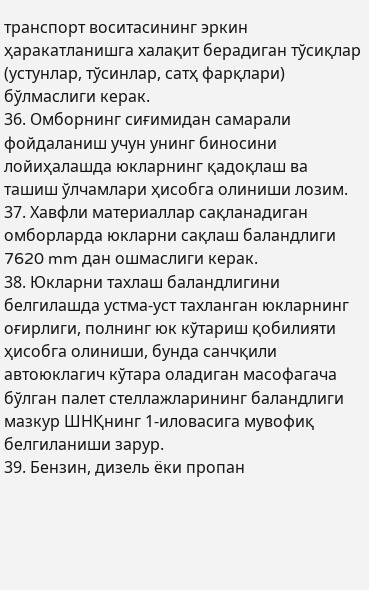транспорт воситасининг эркин ҳаракатланишга халақит берадиган тўсиқлар (устунлар, тўсинлар, сатҳ фарқлари) бўлмаслиги керак.
36. Омборнинг сиғимидан самарали фойдаланиш учун унинг биносини лойиҳалашда юкларнинг қадоқлаш ва ташиш ўлчамлари ҳисобга олиниши лозим.
37. Хавфли материаллар сақланадиган омборларда юкларни сақлаш баландлиги 7620 mm дан ошмаслиги керак.
38. Юкларни тахлаш баландлигини белгилашда устма-уст тахланган юкларнинг оғирлиги, полнинг юк кўтариш қобилияти ҳисобга олиниши, бунда санчқили автоюклагич кўтара оладиган масофагача бўлган палет стеллажларининг баландлиги мазкур ШНҚнинг 1-иловасига мувофиқ белгиланиши зарур.
39. Бензин, дизель ёки пропан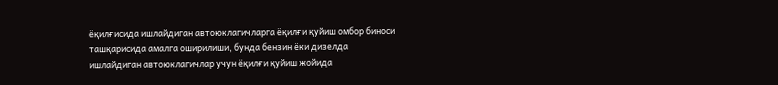ёқилғисида ишлайдиган автоюклагичларга ёқилғи қуйиш омбор биноси ташқарисида амалга оширилиши, бунда бензин ёки дизелда ишлайдиган автоюклагичлар учун ёқилғи қуйиш жойида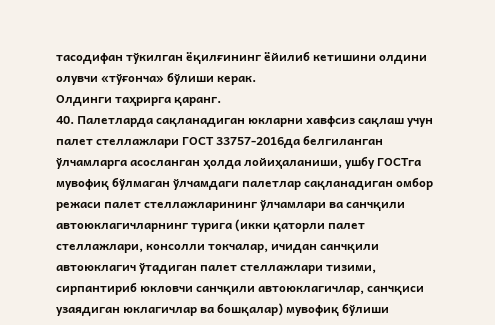тасодифан тўкилган ёқилғининг ёйилиб кетишини олдини олувчи «тўғонча» бўлиши керак.
Олдинги таҳрирга қаранг.
40. Палетларда сақланадиган юкларни хавфсиз сақлаш учун палет стеллажлари ГОСТ 33757-2016да белгиланган ўлчамларга асосланган ҳолда лойиҳаланиши, ушбу ГОСТга мувофиқ бўлмаган ўлчамдаги палетлар сақланадиган омбор режаси палет стеллажларининг ўлчамлари ва санчқили автоюклагичларнинг турига (икки қаторли палет стеллажлари, консолли токчалар, ичидан санчқили автоюклагич ўтадиган палет стеллажлари тизими, сирпантириб юкловчи санчқили автоюклагичлар, санчқиси узаядиган юклагичлар ва бошқалар) мувофиқ бўлиши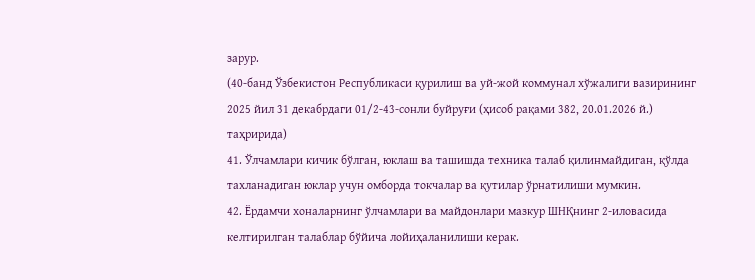зарур.
(40-банд Ўзбекистон Республикаси қурилиш ва уй-жой коммунал хўжалиги вазирининг 2025 йил 31 декабрдаги 01/2-43-сонли буйруғи (ҳисоб рақами 382, 20.01.2026 й.) таҳририда)
41. Ўлчамлари кичик бўлган, юклаш ва ташишда техника талаб қилинмайдиган, қўлда тахланадиган юклар учун омборда токчалар ва қутилар ўрнатилиши мумкин.
42. Ёрдамчи хоналарнинг ўлчамлари ва майдонлари мазкур ШНҚнинг 2-иловасида келтирилган талаблар бўйича лойиҳаланилиши керак.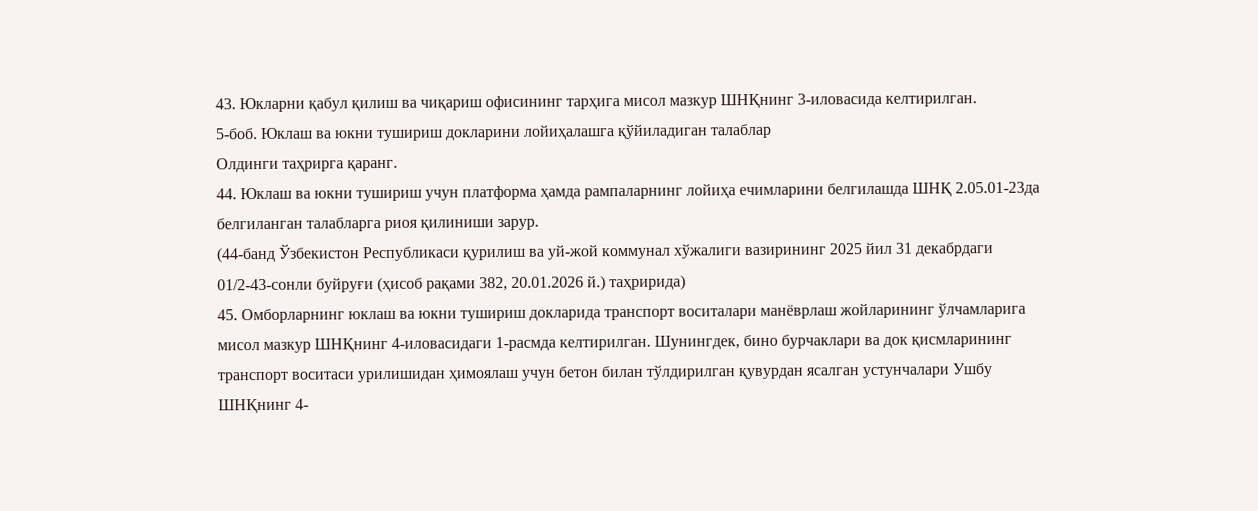43. Юкларни қабул қилиш ва чиқариш офисининг тарҳига мисол мазкур ШНҚнинг 3-иловасида келтирилган.
5-боб. Юклаш ва юкни тушириш докларини лойиҳалашга қўйиладиган талаблар
Олдинги таҳрирга қаранг.
44. Юклаш ва юкни тушириш учун платформа ҳамда рампаларнинг лойиҳа ечимларини белгилашда ШНҚ 2.05.01-23да белгиланган талабларга риоя қилиниши зарур.
(44-банд Ўзбекистон Республикаси қурилиш ва уй-жой коммунал хўжалиги вазирининг 2025 йил 31 декабрдаги 01/2-43-сонли буйруғи (ҳисоб рақами 382, 20.01.2026 й.) таҳририда)
45. Омборларнинг юклаш ва юкни тушириш докларида транспорт воситалари манёврлаш жойларининг ўлчамларига мисол мазкур ШНҚнинг 4-иловасидаги 1-расмда келтирилган. Шунингдек, бино бурчаклари ва док қисмларининг транспорт воситаси урилишидан ҳимоялаш учун бетон билан тўлдирилган қувурдан ясалган устунчалари Ушбу ШНҚнинг 4-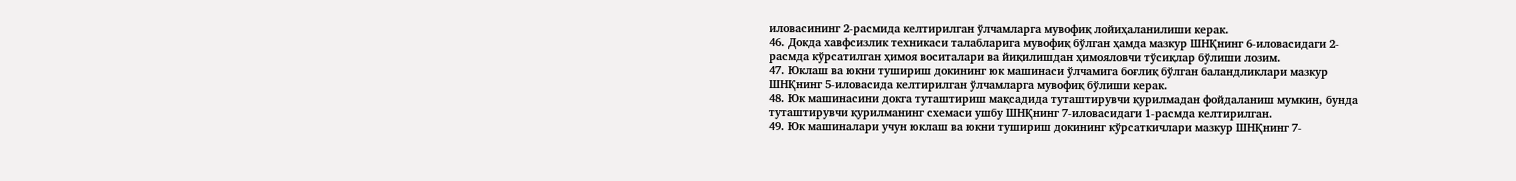иловасининг 2-расмида келтирилган ўлчамларга мувофиқ лойиҳаланилиши керак.
46. Докда хавфсизлик техникаси талабларига мувофиқ бўлган ҳамда мазкур ШНҚнинг 6-иловасидаги 2-расмда кўрсатилган ҳимоя воситалари ва йиқилишдан ҳимояловчи тўсиқлар бўлиши лозим.
47. Юклаш ва юкни тушириш докининг юк машинаси ўлчамига боғлиқ бўлган баландликлари мазкур ШНҚнинг 5-иловасида келтирилган ўлчамларга мувофиқ бўлиши керак.
48. Юк машинасини докга туташтириш мақсадида туташтирувчи қурилмадан фойдаланиш мумкин, бунда туташтирувчи қурилманинг схемаси ушбу ШНҚнинг 7-иловасидаги 1-расмда келтирилган.
49. Юк машиналари учун юклаш ва юкни тушириш докининг кўрсаткичлари мазкур ШНҚнинг 7-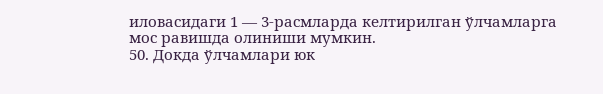иловасидаги 1 — 3-расмларда келтирилган ўлчамларга мос равишда олиниши мумкин.
50. Докда ўлчамлари юк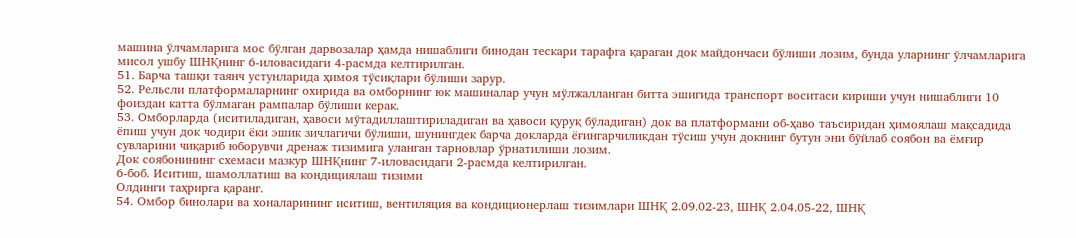машина ўлчамларига мос бўлган дарвозалар ҳамда нишаблиги бинодан тескари тарафга қараган док майдончаси бўлиши лозим, бунда уларнинг ўлчамларига мисол ушбу ШНҚнинг 6-иловасидаги 4-расмда келтирилган.
51. Барча ташқи таянч устунларида ҳимоя тўсиқлари бўлиши зарур.
52. Рельсли платформаларнинг охирида ва омборнинг юк машиналар учун мўлжалланган битта эшигида транспорт воситаси кириши учун нишаблиги 10 фоиздан катта бўлмаган рампалар бўлиши керак.
53. Омборларда (иситиладиган, ҳавоси мўтадиллаштириладиган ва ҳавоси қуруқ бўладиган) док ва платформани об-ҳаво таъсиридан ҳимоялаш мақсадида ёпиш учун док чодири ёки эшик зичлагичи бўлиши, шунингдек барча докларда ёғингарчиликдан тўсиш учун докнинг бутун эни бўйлаб соябон ва ёмғир сувларини чиқариб юборувчи дренаж тизимига уланган тарновлар ўрнатилиши лозим.
Док соябонининг схемаси мазкур ШНҚнинг 7-иловасидаги 2-расмда келтирилган.
6-боб. Иситиш, шамоллатиш ва кондициялаш тизими
Олдинги таҳрирга қаранг.
54. Омбор бинолари ва хоналарининг иситиш, вентиляция ва кондиционерлаш тизимлари ШНҚ 2.09.02-23, ШНҚ 2.04.05-22, ШНҚ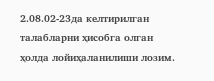2.08.02-23да келтирилган талабларни ҳисобга олган ҳолда лойиҳаланилиши лозим.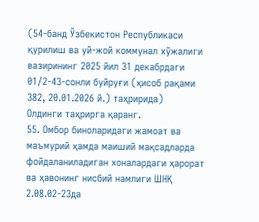(54-банд Ўзбекистон Республикаси қурилиш ва уй-жой коммунал хўжалиги вазирининг 2025 йил 31 декабрдаги 01/2-43-сонли буйруғи (ҳисоб рақами 382, 20.01.2026 й.) таҳририда)
Олдинги таҳрирга қаранг.
55. Омбор биноларидаги жамоат ва маъмурий ҳамда маиший мақсадларда фойдаланиладиган хоналардаги ҳарорат ва ҳавонинг нисбий намлиги ШНҚ 2.08.02-23да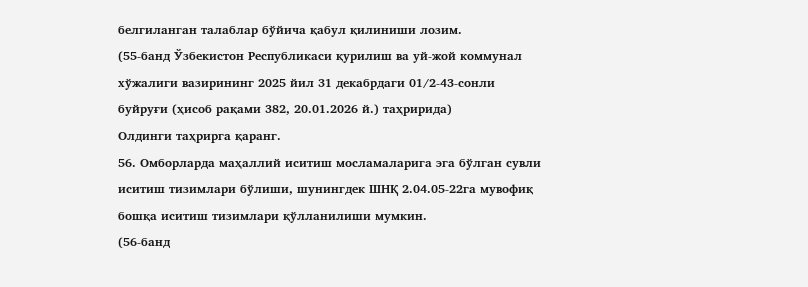белгиланган талаблар бўйича қабул қилиниши лозим.
(55-банд Ўзбекистон Республикаси қурилиш ва уй-жой коммунал хўжалиги вазирининг 2025 йил 31 декабрдаги 01/2-43-сонли буйруғи (ҳисоб рақами 382, 20.01.2026 й.) таҳририда)
Олдинги таҳрирга қаранг.
56. Омборларда маҳаллий иситиш мосламаларига эга бўлган сувли иситиш тизимлари бўлиши, шунингдек ШНҚ 2.04.05-22га мувофиқ бошқа иситиш тизимлари қўлланилиши мумкин.
(56-банд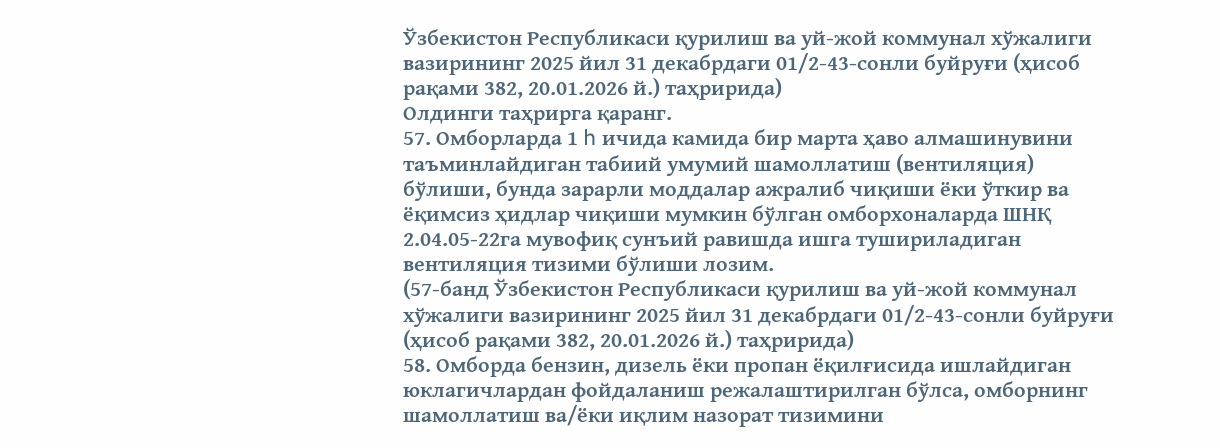Ўзбекистон Республикаси қурилиш ва уй-жой коммунал хўжалиги вазирининг 2025 йил 31 декабрдаги 01/2-43-сонли буйруғи (ҳисоб рақами 382, 20.01.2026 й.) таҳририда)
Олдинги таҳрирга қаранг.
57. Омборларда 1 h ичида камида бир марта ҳаво алмашинувини таъминлайдиган табиий умумий шамоллатиш (вентиляция) бўлиши, бунда зарарли моддалар ажралиб чиқиши ёки ўткир ва ёқимсиз ҳидлар чиқиши мумкин бўлган омборхоналарда ШНҚ 2.04.05-22га мувофиқ сунъий равишда ишга тушириладиган вентиляция тизими бўлиши лозим.
(57-банд Ўзбекистон Республикаси қурилиш ва уй-жой коммунал хўжалиги вазирининг 2025 йил 31 декабрдаги 01/2-43-сонли буйруғи (ҳисоб рақами 382, 20.01.2026 й.) таҳририда)
58. Омборда бензин, дизель ёки пропан ёқилғисида ишлайдиган юклагичлардан фойдаланиш режалаштирилган бўлса, омборнинг шамоллатиш ва/ёки иқлим назорат тизимини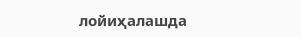лойиҳалашда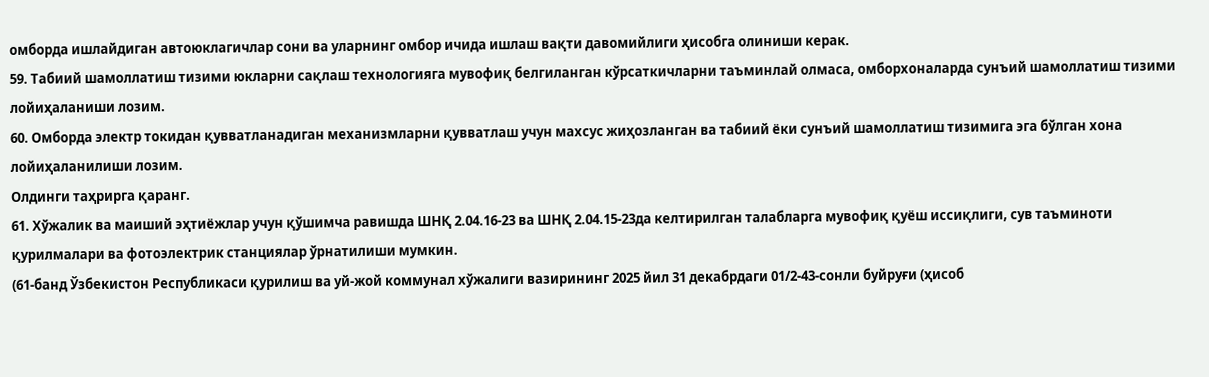омборда ишлайдиган автоюклагичлар сони ва уларнинг омбор ичида ишлаш вақти давомийлиги ҳисобга олиниши керак.
59. Табиий шамоллатиш тизими юкларни сақлаш технологияга мувофиқ белгиланган кўрсаткичларни таъминлай олмаса, омборхоналарда сунъий шамоллатиш тизими лойиҳаланиши лозим.
60. Омборда электр токидан қувватланадиган механизмларни қувватлаш учун махсус жиҳозланган ва табиий ёки сунъий шамоллатиш тизимига эга бўлган хона лойиҳаланилиши лозим.
Олдинги таҳрирга қаранг.
61. Хўжалик ва маиший эҳтиёжлар учун қўшимча равишда ШНҚ 2.04.16-23 ва ШНҚ 2.04.15-23да келтирилган талабларга мувофиқ қуёш иссиқлиги, сув таъминоти қурилмалари ва фотоэлектрик станциялар ўрнатилиши мумкин.
(61-банд Ўзбекистон Республикаси қурилиш ва уй-жой коммунал хўжалиги вазирининг 2025 йил 31 декабрдаги 01/2-43-сонли буйруғи (ҳисоб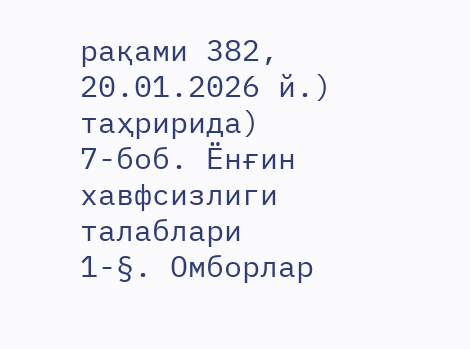рақами 382, 20.01.2026 й.) таҳририда)
7-боб. Ёнғин хавфсизлиги талаблари
1-§. Омборлар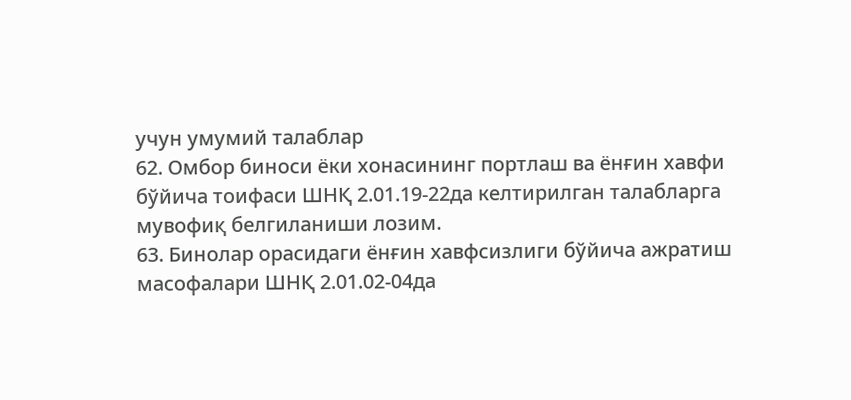учун умумий талаблар
62. Омбор биноси ёки хонасининг портлаш ва ёнғин хавфи бўйича тоифаси ШНҚ 2.01.19-22да келтирилган талабларга мувофиқ белгиланиши лозим.
63. Бинолар орасидаги ёнғин хавфсизлиги бўйича ажратиш масофалари ШНҚ 2.01.02-04да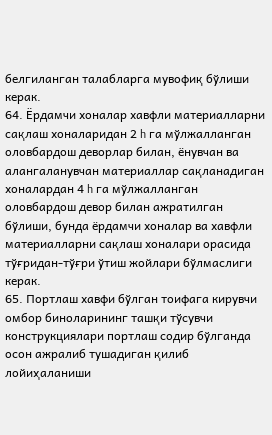белгиланган талабларга мувофиқ бўлиши керак.
64. Ёрдамчи хоналар хавфли материалларни сақлаш хоналаридан 2 h га мўлжалланган оловбардош деворлар билан, ёнувчан ва алангаланувчан материаллар сақланадиган хоналардан 4 h га мўлжалланган оловбардош девор билан ажратилган бўлиши, бунда ёрдамчи хоналар ва хавфли материалларни сақлаш хоналари орасида тўғридан-тўғри ўтиш жойлари бўлмаслиги керак.
65. Портлаш хавфи бўлган тоифага кирувчи омбор биноларининг ташқи тўсувчи конструкциялари портлаш содир бўлганда осон ажралиб тушадиган қилиб лойиҳаланиши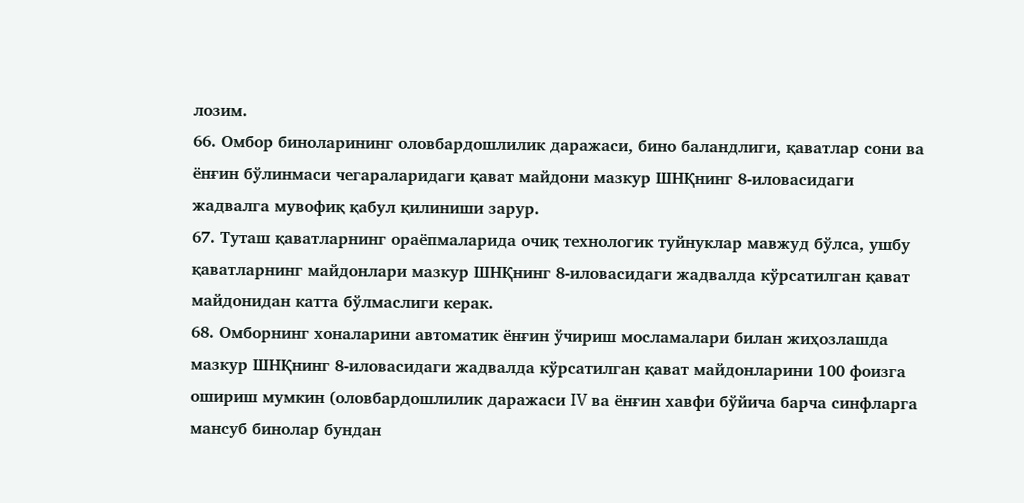лозим.
66. Омбор биноларининг оловбардошлилик даражаси, бино баландлиги, қаватлар сони ва ёнғин бўлинмаси чегараларидаги қават майдони мазкур ШНҚнинг 8-иловасидаги жадвалга мувофиқ қабул қилиниши зарур.
67. Туташ қаватларнинг ораёпмаларида очиқ технологик туйнуклар мавжуд бўлса, ушбу қаватларнинг майдонлари мазкур ШНҚнинг 8-иловасидаги жадвалда кўрсатилган қават майдонидан катта бўлмаслиги керак.
68. Омборнинг хоналарини автоматик ёнғин ўчириш мосламалари билан жиҳозлашда мазкур ШНҚнинг 8-иловасидаги жадвалда кўрсатилган қават майдонларини 100 фоизга ошириш мумкин (оловбардошлилик даражаси IV ва ёнғин хавфи бўйича барча синфларга мансуб бинолар бундан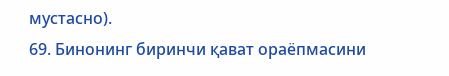мустасно).
69. Бинонинг биринчи қават ораёпмасини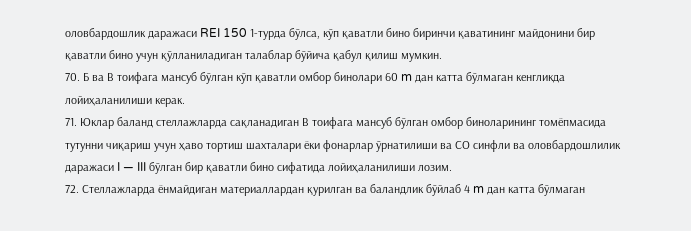оловбардошлик даражаси REI 150 1-турда бўлса, кўп қаватли бино биринчи қаватининг майдонини бир қаватли бино учун қўлланиладиган талаблар бўйича қабул қилиш мумкин.
70. Б ва В тоифага мансуб бўлган кўп қаватли омбор бинолари 60 m дан катта бўлмаган кенгликда лойиҳаланилиши керак.
71. Юклар баланд стеллажларда сақланадиган В тоифага мансуб бўлган омбор биноларининг томёпмасида тутунни чиқариш учун ҳаво тортиш шахталари ёки фонарлар ўрнатилиши ва СО синфли ва оловбардошлилик даражаси I — III бўлган бир қаватли бино сифатида лойиҳаланилиши лозим.
72. Стеллажларда ёнмайдиган материаллардан қурилган ва баландлик бўйлаб 4 m дан катта бўлмаган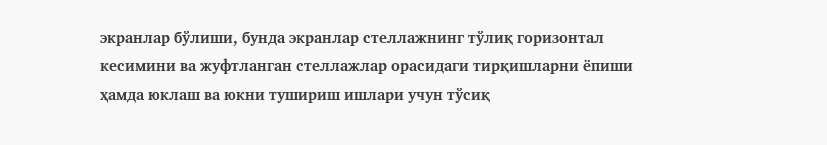экранлар бўлиши, бунда экранлар стеллажнинг тўлиқ горизонтал кесимини ва жуфтланган стеллажлар орасидаги тирқишларни ёпиши ҳамда юклаш ва юкни тушириш ишлари учун тўсиқ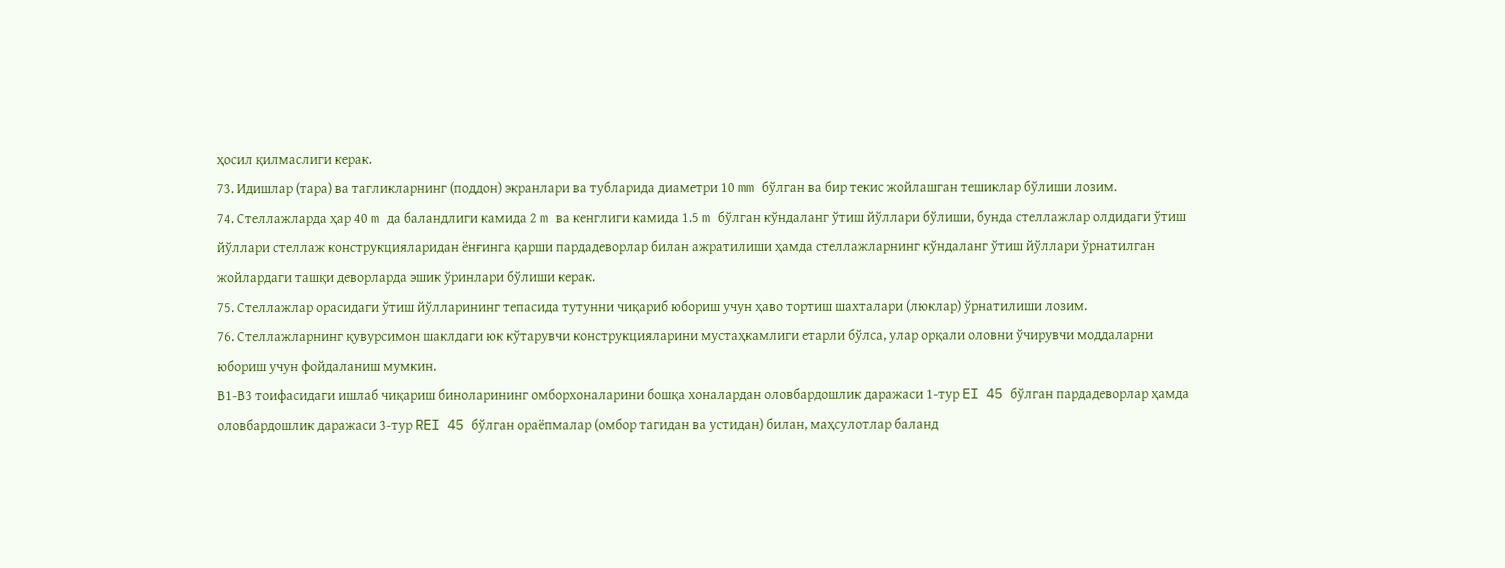ҳосил қилмаслиги керак.
73. Идишлар (тара) ва тагликларнинг (поддон) экранлари ва тубларида диаметри 10 mm бўлган ва бир текис жойлашган тешиклар бўлиши лозим.
74. Стеллажларда ҳар 40 m да баландлиги камида 2 m ва кенглиги камида 1.5 m бўлган кўндаланг ўтиш йўллари бўлиши, бунда стеллажлар олдидаги ўтиш йўллари стеллаж конструкцияларидан ёнғинга қарши пардадеворлар билан ажратилиши ҳамда стеллажларнинг кўндаланг ўтиш йўллари ўрнатилган жойлардаги ташқи деворларда эшик ўринлари бўлиши керак.
75. Стеллажлар орасидаги ўтиш йўлларининг тепасида тутунни чиқариб юбориш учун ҳаво тортиш шахталари (люклар) ўрнатилиши лозим.
76. Стеллажларнинг қувурсимон шаклдаги юк кўтарувчи конструкцияларини мустаҳкамлиги етарли бўлса, улар орқали оловни ўчирувчи моддаларни юбориш учун фойдаланиш мумкин.
В1-В3 тоифасидаги ишлаб чиқариш биноларининг омборхоналарини бошқа хоналардан оловбардошлик даражаси 1-тур EI 45 бўлган пардадеворлар ҳамда оловбардошлик даражаси 3-тур REI 45 бўлган ораёпмалар (омбор тагидан ва устидан) билан, маҳсулотлар баланд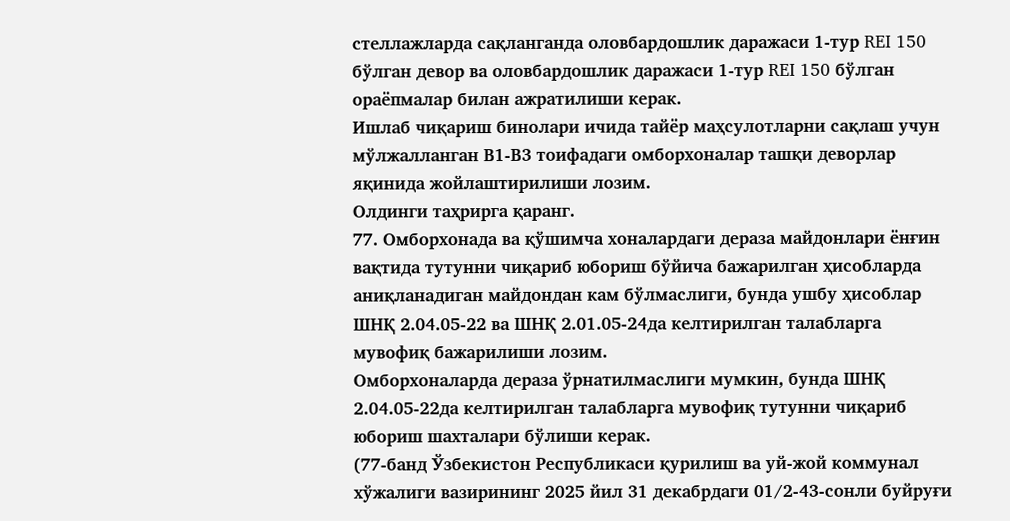стеллажларда сақланганда оловбардошлик даражаси 1-тур REI 150 бўлган девор ва оловбардошлик даражаси 1-тур REI 150 бўлган ораёпмалар билан ажратилиши керак.
Ишлаб чиқариш бинолари ичида тайёр маҳсулотларни сақлаш учун мўлжалланган В1-В3 тоифадаги омборхоналар ташқи деворлар яқинида жойлаштирилиши лозим.
Олдинги таҳрирга қаранг.
77. Омборхонада ва қўшимча хоналардаги дераза майдонлари ёнғин вақтида тутунни чиқариб юбориш бўйича бажарилган ҳисобларда аниқланадиган майдондан кам бўлмаслиги, бунда ушбу ҳисоблар ШНҚ 2.04.05-22 ва ШНҚ 2.01.05-24да келтирилган талабларга мувофиқ бажарилиши лозим.
Омборхоналарда дераза ўрнатилмаслиги мумкин, бунда ШНҚ 2.04.05-22да келтирилган талабларга мувофиқ тутунни чиқариб юбориш шахталари бўлиши керак.
(77-банд Ўзбекистон Республикаси қурилиш ва уй-жой коммунал хўжалиги вазирининг 2025 йил 31 декабрдаги 01/2-43-сонли буйруғи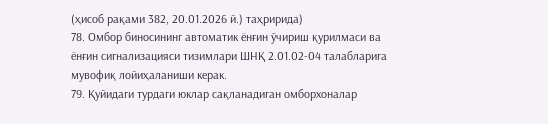(ҳисоб рақами 382, 20.01.2026 й.) таҳририда)
78. Омбор биносининг автоматик ёнғин ўчириш қурилмаси ва ёнғин сигнализацияси тизимлари ШНҚ 2.01.02-04 талабларига мувофиқ лойиҳаланиши керак.
79. Қуйидаги турдаги юклар сақланадиган омборхоналар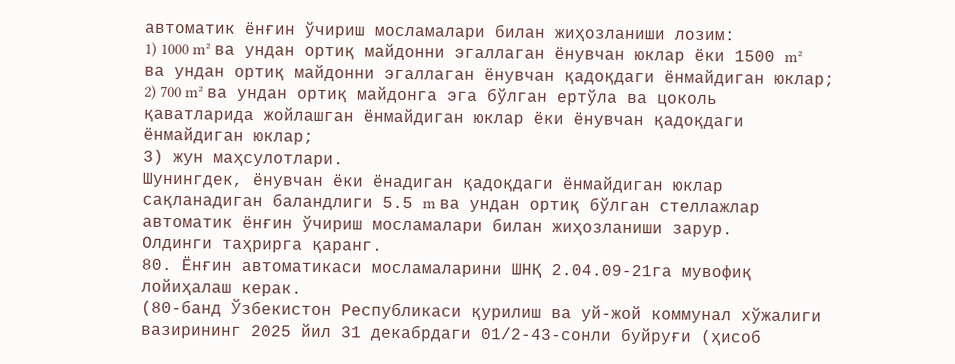автоматик ёнғин ўчириш мосламалари билан жиҳозланиши лозим:
1) 1000 m² ва ундан ортиқ майдонни эгаллаган ёнувчан юклар ёки 1500 m² ва ундан ортиқ майдонни эгаллаган ёнувчан қадоқдаги ёнмайдиган юклар;
2) 700 m² ва ундан ортиқ майдонга эга бўлган ертўла ва цоколь қаватларида жойлашган ёнмайдиган юклар ёки ёнувчан қадоқдаги ёнмайдиган юклар;
3) жун маҳсулотлари.
Шунингдек, ёнувчан ёки ёнадиган қадоқдаги ёнмайдиган юклар сақланадиган баландлиги 5.5 m ва ундан ортиқ бўлган стеллажлар автоматик ёнғин ўчириш мосламалари билан жиҳозланиши зарур.
Олдинги таҳрирга қаранг.
80. Ёнғин автоматикаси мосламаларини ШНҚ 2.04.09-21га мувофиқ лойиҳалаш керак.
(80-банд Ўзбекистон Республикаси қурилиш ва уй-жой коммунал хўжалиги вазирининг 2025 йил 31 декабрдаги 01/2-43-сонли буйруғи (ҳисоб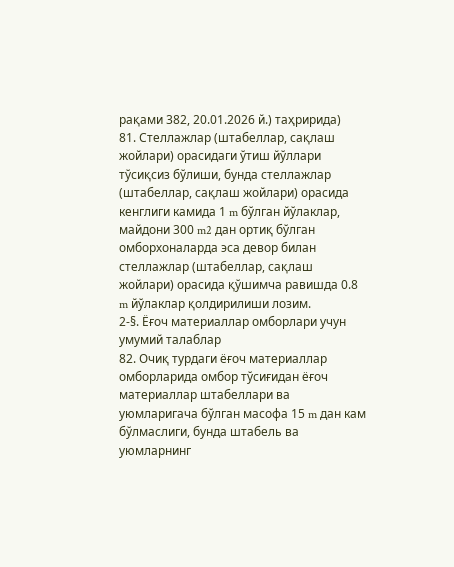рақами 382, 20.01.2026 й.) таҳририда)
81. Стеллажлар (штабеллар, сақлаш жойлари) орасидаги ўтиш йўллари тўсиқсиз бўлиши, бунда стеллажлар (штабеллар, сақлаш жойлари) орасида кенглиги камида 1 m бўлган йўлаклар, майдони 300 m2 дан ортиқ бўлган омборхоналарда эса девор билан стеллажлар (штабеллар, сақлаш жойлари) орасида қўшимча равишда 0.8 m йўлаклар қолдирилиши лозим.
2-§. Ёғоч материаллар омборлари учун умумий талаблар
82. Очиқ турдаги ёғоч материаллар омборларида омбор тўсиғидан ёғоч материаллар штабеллари ва уюмларигача бўлган масофа 15 m дан кам бўлмаслиги, бунда штабель ва уюмларнинг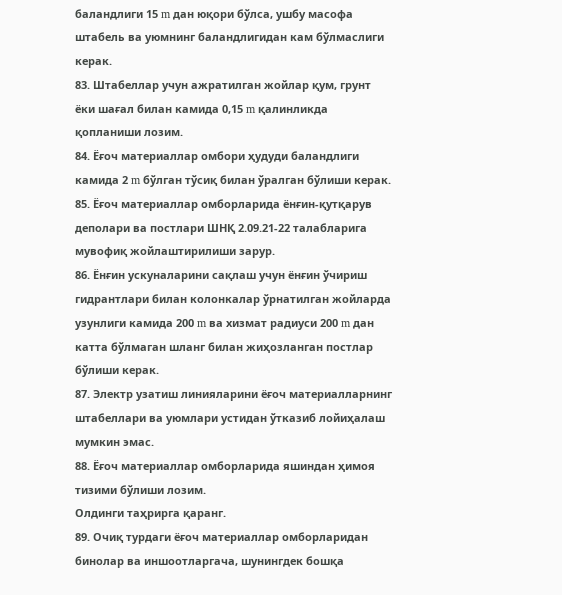баландлиги 15 m дан юқори бўлса, ушбу масофа штабель ва уюмнинг баландлигидан кам бўлмаслиги керак.
83. Штабеллар учун ажратилган жойлар қум, грунт ёки шағал билан камида 0,15 m қалинликда қопланиши лозим.
84. Ёғоч материаллар омбори ҳудуди баландлиги камида 2 m бўлган тўсиқ билан ўралган бўлиши керак.
85. Ёғоч материаллар омборларида ёнғин-қутқарув деполари ва постлари ШНҚ 2.09.21-22 талабларига мувофиқ жойлаштирилиши зарур.
86. Ёнғин ускуналарини сақлаш учун ёнғин ўчириш гидрантлари билан колонкалар ўрнатилган жойларда узунлиги камида 200 m ва хизмат радиуси 200 m дан катта бўлмаган шланг билан жиҳозланган постлар бўлиши керак.
87. Электр узатиш линияларини ёғоч материалларнинг штабеллари ва уюмлари устидан ўтказиб лойиҳалаш мумкин эмас.
88. Ёғоч материаллар омборларида яшиндан ҳимоя тизими бўлиши лозим.
Олдинги таҳрирга қаранг.
89. Очиқ турдаги ёғоч материаллар омборларидан бинолар ва иншоотларгача, шунингдек бошқа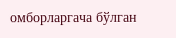омборларгача бўлган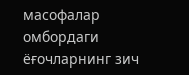масофалар омбордаги ёғочларнинг зич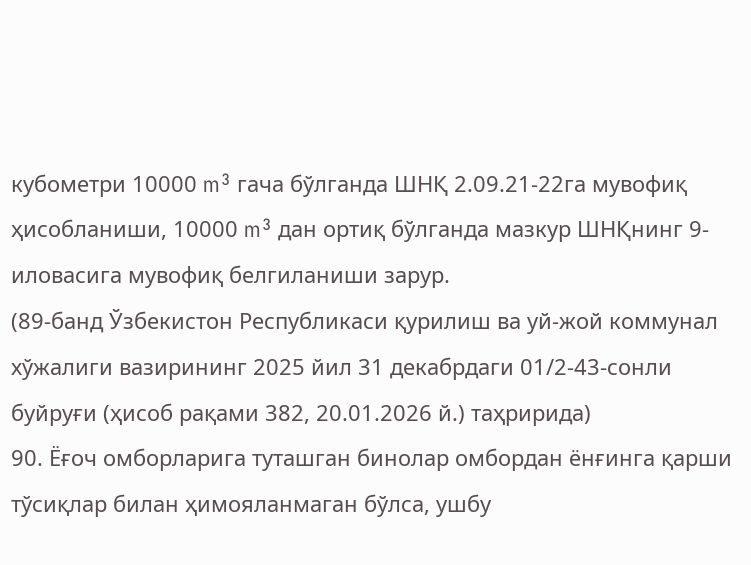кубометри 10000 m³ гача бўлганда ШНҚ 2.09.21-22га мувофиқ ҳисобланиши, 10000 m³ дан ортиқ бўлганда мазкур ШНҚнинг 9-иловасига мувофиқ белгиланиши зарур.
(89-банд Ўзбекистон Республикаси қурилиш ва уй-жой коммунал хўжалиги вазирининг 2025 йил 31 декабрдаги 01/2-43-сонли буйруғи (ҳисоб рақами 382, 20.01.2026 й.) таҳририда)
90. Ёғоч омборларига туташган бинолар омбордан ёнғинга қарши тўсиқлар билан ҳимояланмаган бўлса, ушбу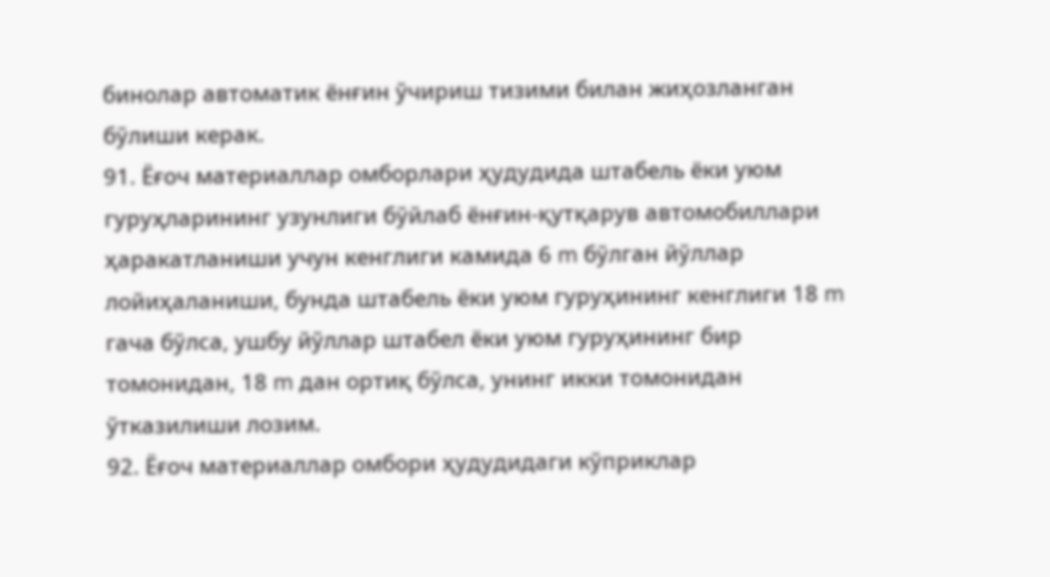бинолар автоматик ёнғин ўчириш тизими билан жиҳозланган бўлиши керак.
91. Ёғоч материаллар омборлари ҳудудида штабель ёки уюм гуруҳларининг узунлиги бўйлаб ёнғин-қутқарув автомобиллари ҳаракатланиши учун кенглиги камида 6 m бўлган йўллар лойиҳаланиши, бунда штабель ёки уюм гуруҳининг кенглиги 18 m гача бўлса, ушбу йўллар штабел ёки уюм гуруҳининг бир томонидан, 18 m дан ортиқ бўлса, унинг икки томонидан ўтказилиши лозим.
92. Ёғоч материаллар омбори ҳудудидаги кўприклар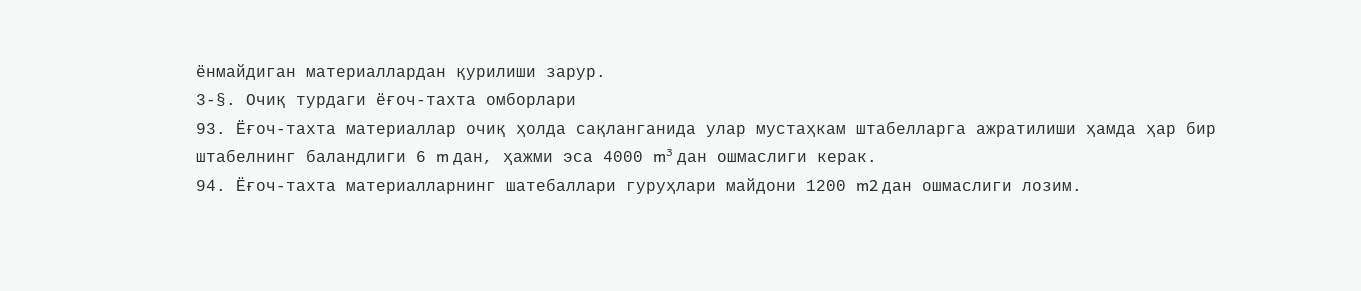ёнмайдиган материаллардан қурилиши зарур.
3-§. Очиқ турдаги ёғоч-тахта омборлари
93. Ёғоч-тахта материаллар очиқ ҳолда сақланганида улар мустаҳкам штабелларга ажратилиши ҳамда ҳар бир штабелнинг баландлиги 6 m дан, ҳажми эса 4000 m³ дан ошмаслиги керак.
94. Ёғоч-тахта материалларнинг шатебаллари гуруҳлари майдони 1200 m2 дан ошмаслиги лозим.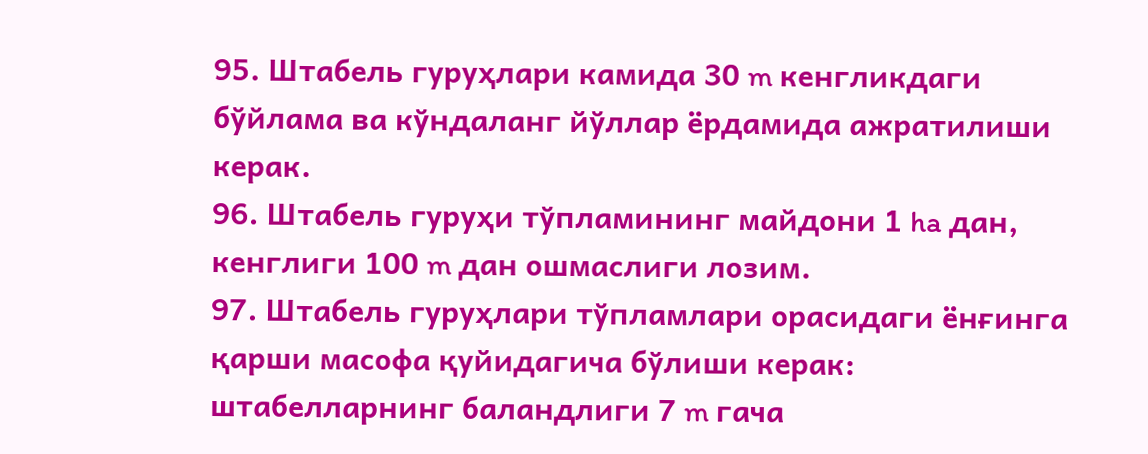95. Штабель гуруҳлари камида 30 m кенгликдаги бўйлама ва кўндаланг йўллар ёрдамида ажратилиши керак.
96. Штабель гуруҳи тўпламининг майдони 1 ha дан, кенглиги 100 m дан ошмаслиги лозим.
97. Штабель гуруҳлари тўпламлари орасидаги ёнғинга қарши масофа қуйидагича бўлиши керак:
штабелларнинг баландлиги 7 m гача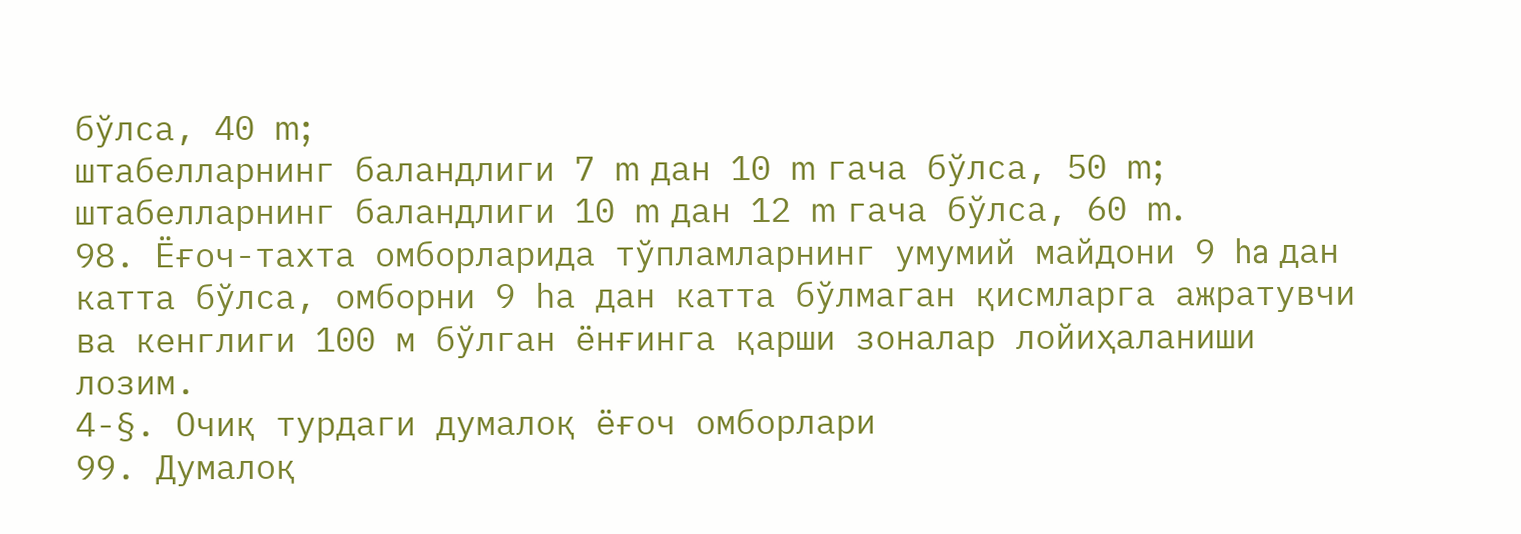бўлса, 40 m;
штабелларнинг баландлиги 7 m дан 10 m гача бўлса, 50 m;
штабелларнинг баландлиги 10 m дан 12 m гача бўлса, 60 m.
98. Ёғоч-тахта омборларида тўпламларнинг умумий майдони 9 ha дан катта бўлса, омборни 9 hа дан катта бўлмаган қисмларга ажратувчи ва кенглиги 100 м бўлган ёнғинга қарши зоналар лойиҳаланиши лозим.
4-§. Очиқ турдаги думалоқ ёғоч омборлари
99. Думалоқ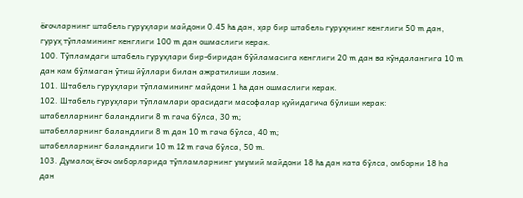ёғочларнинг штабель гуруҳлари майдони 0.45 ha дан, ҳар бир штабель гуруҳнинг кенглиги 50 m дан, гуруҳ тўпламининг кенглиги 100 m дан ошмаслиги керак.
100. Тўпламдаги штабель гуруҳлари бир-биридан бўйламасига кенглиги 20 m дан ва кўндалангига 10 m дан кам бўлмаган ўтиш йўллари билан ажратилиши лозим.
101. Штабель гуруҳлари тўпламининг майдони 1 ha дан ошмаслиги керак.
102. Штабель гуруҳлари тўпламлари орасидаги масофалар қуйидагича бўлиши керак:
штабелларнинг баландлиги 8 m гача бўлса, 30 m;
штабелларнинг баландлиги 8 m дан 10 m гача бўлса, 40 m;
штабелларнинг баландлиги 10 m 12 m гача бўлса, 50 m.
103. Думалоқ ёғоч омборларида тўпламларнинг умумий майдони 18 ha дан ката бўлса, омборни 18 hа дан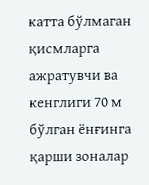катта бўлмаган қисмларга ажратувчи ва кенглиги 70 м бўлган ёнғинга қарши зоналар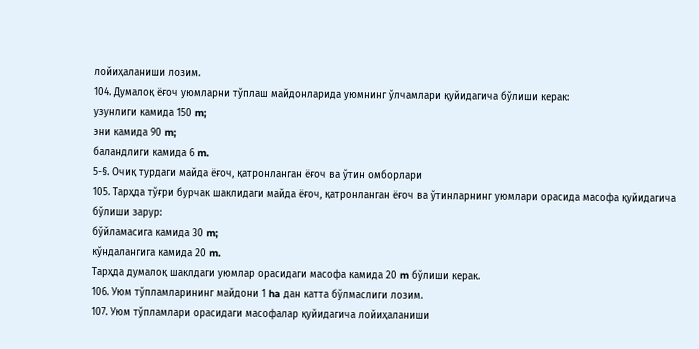лойиҳаланиши лозим.
104. Думалоқ ёғоч уюмларни тўплаш майдонларида уюмнинг ўлчамлари қуйидагича бўлиши керак:
узунлиги камида 150 m;
эни камида 90 m;
баландлиги камида 6 m.
5-§. Очиқ турдаги майда ёғоч, қатронланган ёғоч ва ўтин омборлари
105. Тарҳда тўғри бурчак шаклидаги майда ёғоч, қатронланган ёғоч ва ўтинларнинг уюмлари орасида масофа қуйидагича бўлиши зарур:
бўйламасига камида 30 m;
кўндалангига камида 20 m.
Тарҳда думалоқ шаклдаги уюмлар орасидаги масофа камида 20 m бўлиши керак.
106. Уюм тўпламларининг майдони 1 ha дан катта бўлмаслиги лозим.
107. Уюм тўпламлари орасидаги масофалар қуйидагича лойиҳаланиши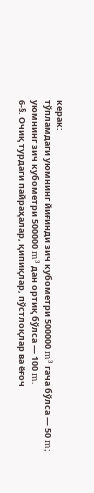керак:
тўпламдаги уюмнинг йиғинди зич кубометри 500000 m³ гача бўлса — 50 m;
уюмнинг зич кубометри 500000 m³ дан ортиқ бўлса — 100 m.
6-§. Очиқ турдаги пайраҳалар, қипиқлар, пўстлоқлар ва ёғоч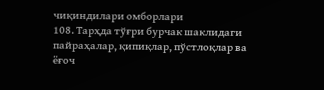чиқиндилари омборлари
108. Тарҳда тўғри бурчак шаклидаги пайраҳалар, қипиқлар, пўстлоқлар ва ёғоч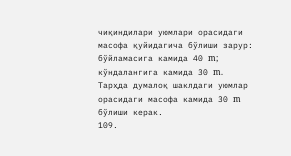чиқиндилари уюмлари орасидаги масофа қуйидагича бўлиши зарур:
бўйламасига камида 40 m;
кўндалангига камида 30 m.
Тарҳда думалоқ шаклдаги уюмлар орасидаги масофа камида 30 m бўлиши керак.
109.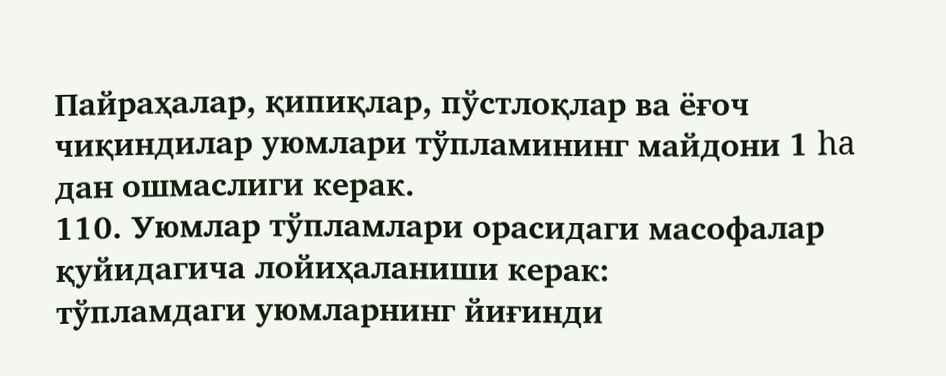Пайраҳалар, қипиқлар, пўстлоқлар ва ёғоч чиқиндилар уюмлари тўпламининг майдони 1 ha дан ошмаслиги керак.
110. Уюмлар тўпламлари орасидаги масофалар қуйидагича лойиҳаланиши керак:
тўпламдаги уюмларнинг йиғинди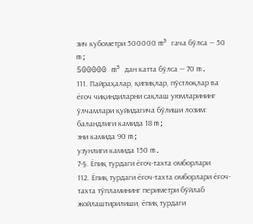зич кубометри 500000 m³ гача бўлса — 50 m;
500000 m³ дан катта бўлса — 70 m.
111. Пайраҳалар, қипиқлар, пўстлоқлар ва ёғоч чиқиндиларни сақлаш уюмларининг ўлчамлари қуйидагича бўлиши лозим:
баландлиги камида 18 m;
эни камида 90 m;
узунлиги камида 150 m.
7-§. Ёпиқ турдаги ёғоч-тахта омборлари
112. Ёпиқ турдаги ёғоч-тахта омборлари ёғоч-тахта тўпламининг периметри бўйлаб жойлаштирилиши, ёпиқ турдаги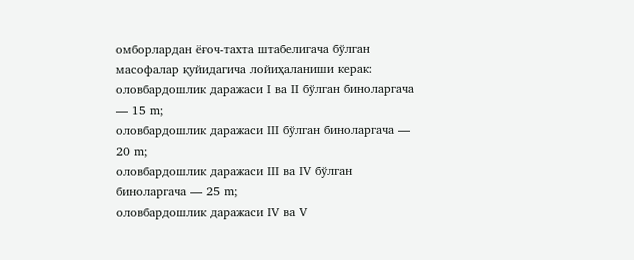омборлардан ёғоч-тахта штабелигача бўлган масофалар қуйидагича лойиҳаланиши керак:
оловбардошлик даражаси I ва II бўлган биноларгача — 15 m;
оловбардошлик даражаси III бўлган биноларгача — 20 m;
оловбардошлик даражаси III ва IV бўлган биноларгача — 25 m;
оловбардошлик даражаси IV ва V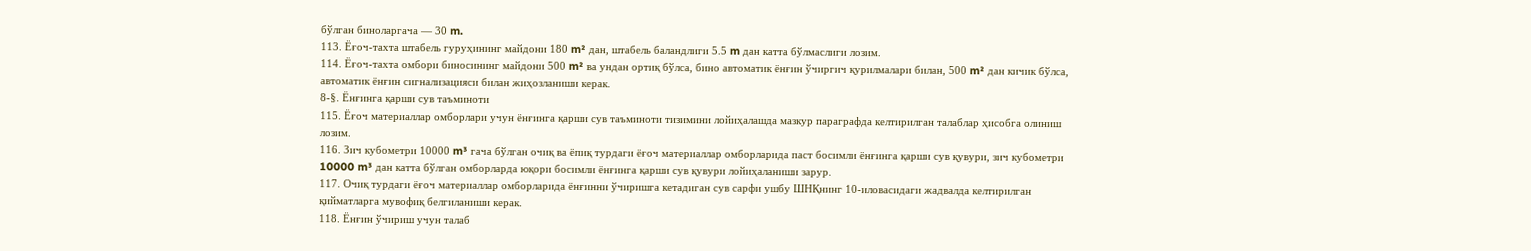бўлган биноларгача — 30 m.
113. Ёғоч-тахта штабель гуруҳининг майдони 180 m² дан, штабель баландлиги 5.5 m дан катта бўлмаслиги лозим.
114. Ёғоч-тахта омбори биносининг майдони 500 m² ва ундан ортиқ бўлса, бино автоматик ёнғин ўчиргич қурилмалари билан, 500 m² дан кичик бўлса, автоматик ёнғин сигнализацияси билан жиҳозланиши керак.
8-§. Ёнғинга қарши сув таъминоти
115. Ёғоч материаллар омборлари учун ёнғинга қарши сув таъминоти тизимини лойиҳалашда мазкур параграфда келтирилган талаблар ҳисобга олиниш лозим.
116. Зич кубометри 10000 m³ гача бўлган очиқ ва ёпиқ турдаги ёғоч материаллар омборларида паст босимли ёнғинга қарши сув қувури, зич кубометри 10000 m³ дан катта бўлган омборларда юқори босимли ёнғинга қарши сув қувури лойиҳаланиши зарур.
117. Очиқ турдаги ёғоч материаллар омборларида ёнғинни ўчиришга кетадиган сув сарфи ушбу ШНҚнинг 10-иловасидаги жадвалда келтирилган қийматларга мувофиқ белгиланиши керак.
118. Ёнғин ўчириш учун талаб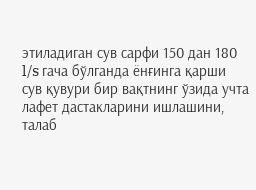этиладиган сув сарфи 150 дан 180 l/s гача бўлганда ёнғинга қарши сув қувури бир вақтнинг ўзида учта лафет дастакларини ишлашини, талаб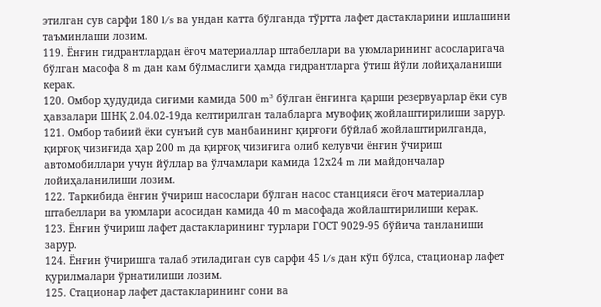этилган сув сарфи 180 l/s ва ундан катта бўлганда тўртта лафет дастакларини ишлашини таъминлаши лозим.
119. Ёнғин гидрантлардан ёғоч материаллар штабеллари ва уюмларининг асосларигача бўлган масофа 8 m дан кам бўлмаслиги ҳамда гидрантларга ўтиш йўли лойиҳаланиши керак.
120. Омбор ҳудудида сиғими камида 500 m³ бўлган ёнғинга қарши резервуарлар ёки сув ҳавзалари ШНҚ 2.04.02-19да келтирилган талабларга мувофиқ жойлаштирилиши зарур.
121. Омбор табиий ёки сунъий сув манбаининг қирғоғи бўйлаб жойлаштирилганда, қирғоқ чизиғида ҳар 200 m да қирғоқ чизиғига олиб келувчи ёнғин ўчириш автомобиллари учун йўллар ва ўлчамлари камида 12х24 m ли майдончалар лойиҳаланилиши лозим.
122. Таркибида ёнғин ўчириш насослари бўлган насос станцияси ёғоч материаллар штабеллари ва уюмлари асосидан камида 40 m масофада жойлаштирилиши керак.
123. Ёнғин ўчириш лафет дастакларининг турлари ГОСТ 9029-95 бўйича танланиши зарур.
124. Ёнғин ўчиришга талаб этиладиган сув сарфи 45 l/s дан кўп бўлса, стационар лафет қурилмалари ўрнатилиши лозим.
125. Стационар лафет дастакларининг сони ва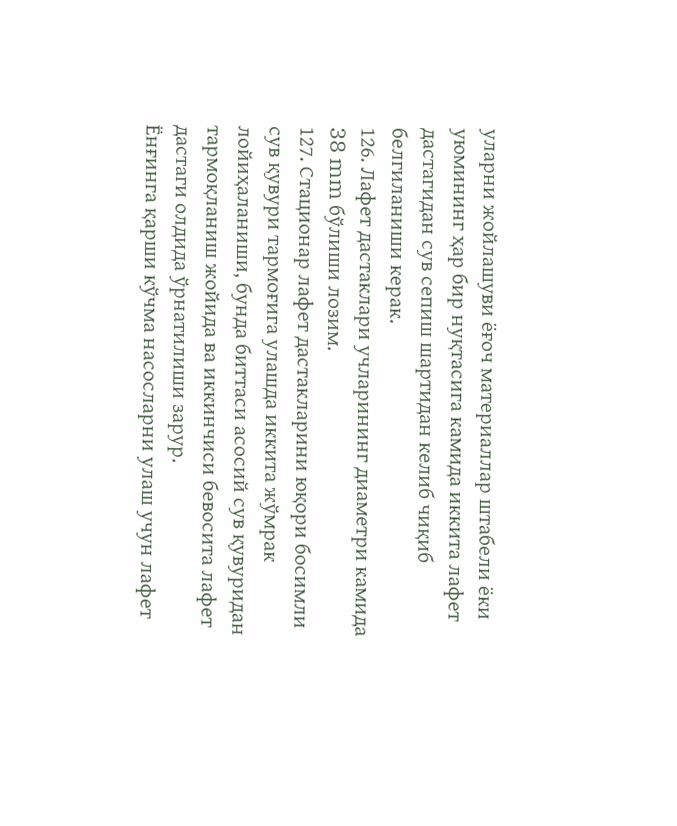уларни жойлашуви ёғоч материаллар штабели ёки уюмининг ҳар бир нуқтасига камида иккита лафет дастагидан сув сепиш шартидан келиб чиқиб белгиланиши керак.
126. Лафет дастаклари учларининг диаметри камида 38 mm бўлиши лозим.
127. Стационар лафет дастакларини юқори босимли сув қувури тармоғига улашда иккита жўмрак лойиҳаланиши, бунда биттаси асосий сув қувуридан тармоқланиш жойида ва иккинчиси бевосита лафет дастаги олдида ўрнатилиши зарур.
Ёнғинга қарши кўчма насосларни улаш учун лафет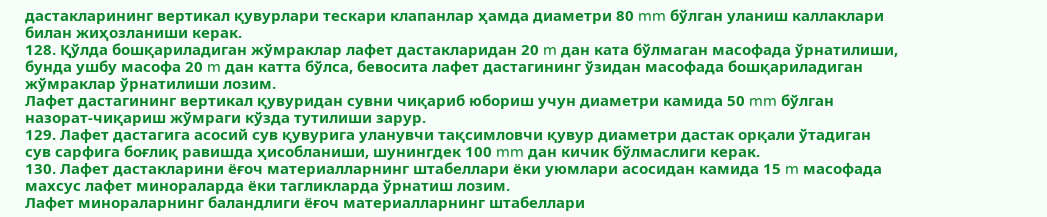дастакларининг вертикал қувурлари тескари клапанлар ҳамда диаметри 80 mm бўлган уланиш каллаклари билан жиҳозланиши керак.
128. Қўлда бошқариладиган жўмраклар лафет дастакларидан 20 m дан ката бўлмаган масофада ўрнатилиши, бунда ушбу масофа 20 m дан катта бўлса, бевосита лафет дастагининг ўзидан масофада бошқариладиган жўмраклар ўрнатилиши лозим.
Лафет дастагининг вертикал қувуридан сувни чиқариб юбориш учун диаметри камида 50 mm бўлган назорат-чиқариш жўмраги кўзда тутилиши зарур.
129. Лафет дастагига асосий сув қувурига уланувчи тақсимловчи қувур диаметри дастак орқали ўтадиган сув сарфига боғлиқ равишда ҳисобланиши, шунингдек 100 mm дан кичик бўлмаслиги керак.
130. Лафет дастакларини ёғоч материалларнинг штабеллари ёки уюмлари асосидан камида 15 m масофада махсус лафет минораларда ёки тагликларда ўрнатиш лозим.
Лафет минораларнинг баландлиги ёғоч материалларнинг штабеллари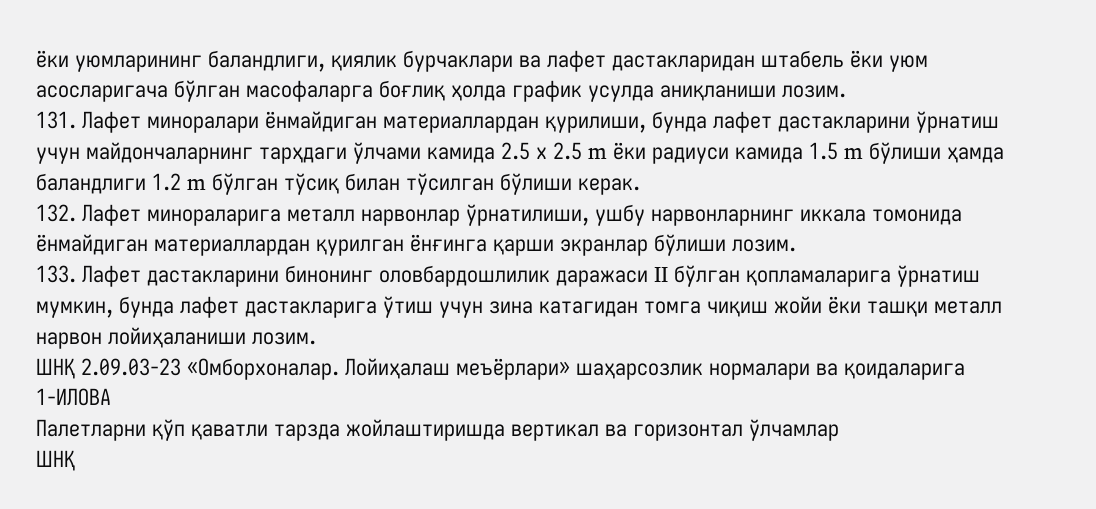ёки уюмларининг баландлиги, қиялик бурчаклари ва лафет дастакларидан штабель ёки уюм асосларигача бўлган масофаларга боғлиқ ҳолда график усулда аниқланиши лозим.
131. Лафет миноралари ёнмайдиган материаллардан қурилиши, бунда лафет дастакларини ўрнатиш учун майдончаларнинг тарҳдаги ўлчами камида 2.5 х 2.5 m ёки радиуси камида 1.5 m бўлиши ҳамда баландлиги 1.2 m бўлган тўсиқ билан тўсилган бўлиши керак.
132. Лафет минораларига металл нарвонлар ўрнатилиши, ушбу нарвонларнинг иккала томонида ёнмайдиган материаллардан қурилган ёнғинга қарши экранлар бўлиши лозим.
133. Лафет дастакларини бинонинг оловбардошлилик даражаси II бўлган қопламаларига ўрнатиш мумкин, бунда лафет дастакларига ўтиш учун зина катагидан томга чиқиш жойи ёки ташқи металл нарвон лойиҳаланиши лозим.
ШНҚ 2.09.03-23 «Омборхоналар. Лойиҳалаш меъёрлари» шаҳарсозлик нормалари ва қоидаларига
1-ИЛОВА
Палетларни қўп қаватли тарзда жойлаштиришда вертикал ва горизонтал ўлчамлар
ШНҚ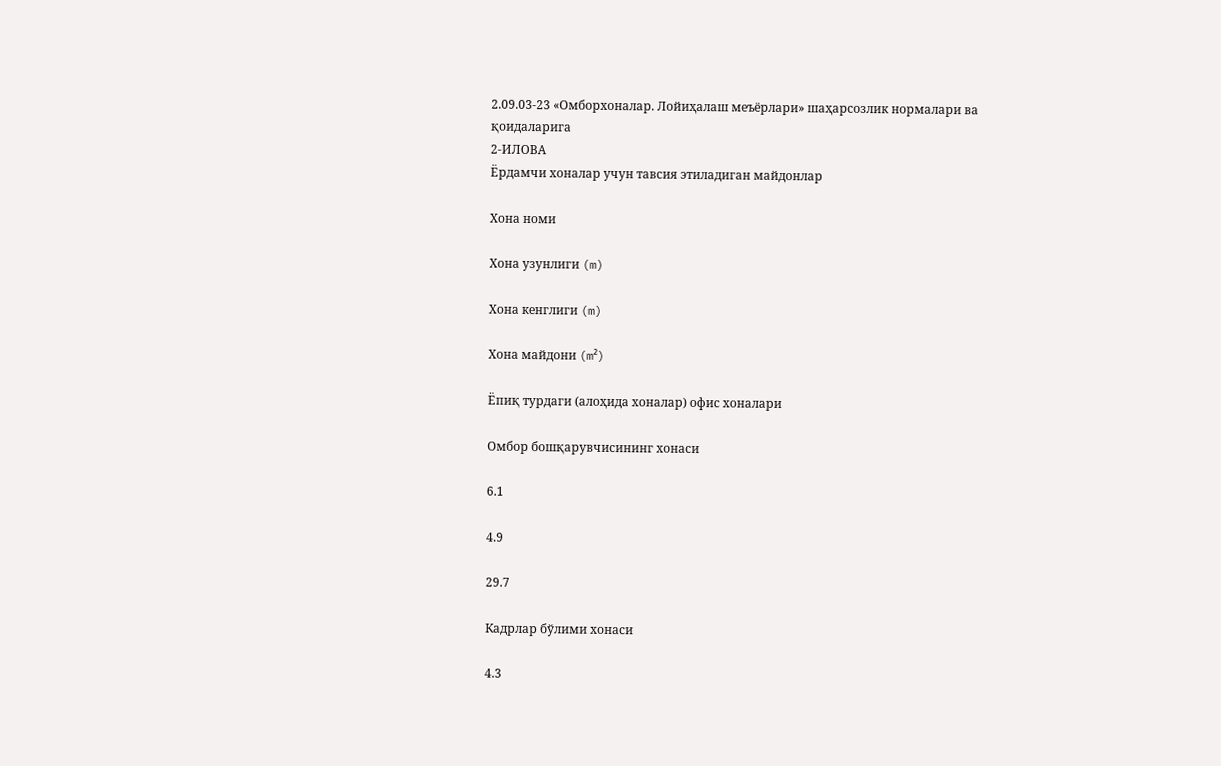2.09.03-23 «Омборхоналар. Лойиҳалаш меъёрлари» шаҳарсозлик нормалари ва қоидаларига
2-ИЛОВА
Ёрдамчи хоналар учун тавсия этиладиган майдонлар

Хона номи

Хона узунлиги (m)

Хона кенглиги (m)

Хона майдони (m²)

Ёпиқ турдаги (алоҳида хоналар) офис хоналари

Омбор бошқарувчисининг хонаси

6.1

4.9

29.7

Кадрлар бўлими хонаси

4.3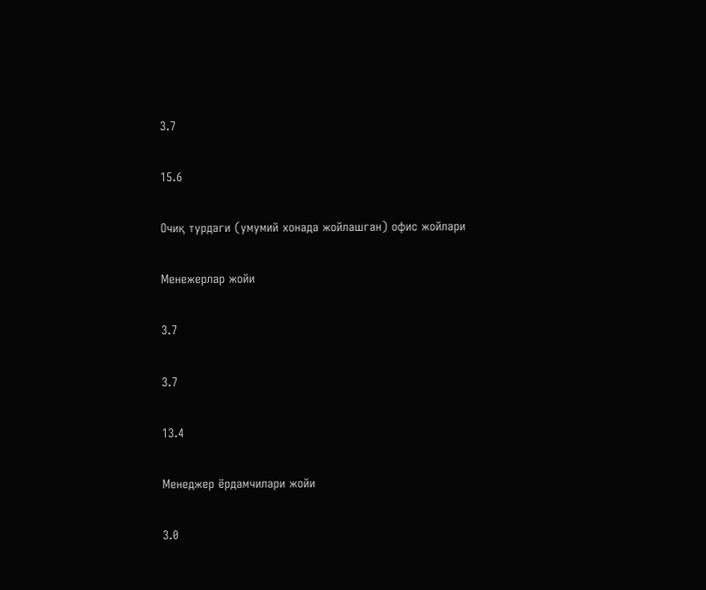3.7

15.6

Очиқ турдаги (умумий хонада жойлашган) офис жойлари

Менежерлар жойи

3.7

3.7

13.4

Менеджер ёрдамчилари жойи

3.0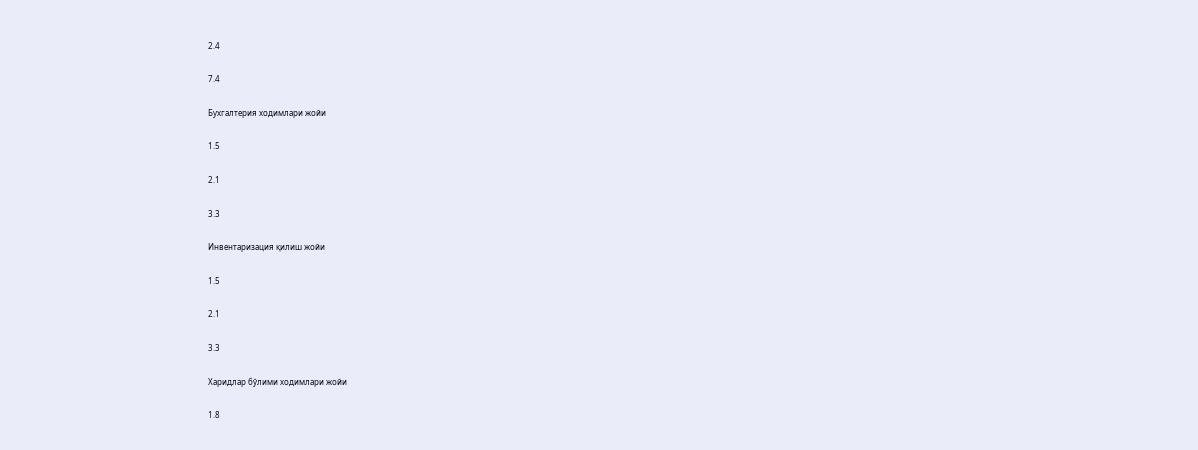2.4

7.4

Бухгалтерия ходимлари жойи

1.5

2.1

3.3

Инвентаризация қилиш жойи

1.5

2.1

3.3

Харидлар бўлими ходимлари жойи

1.8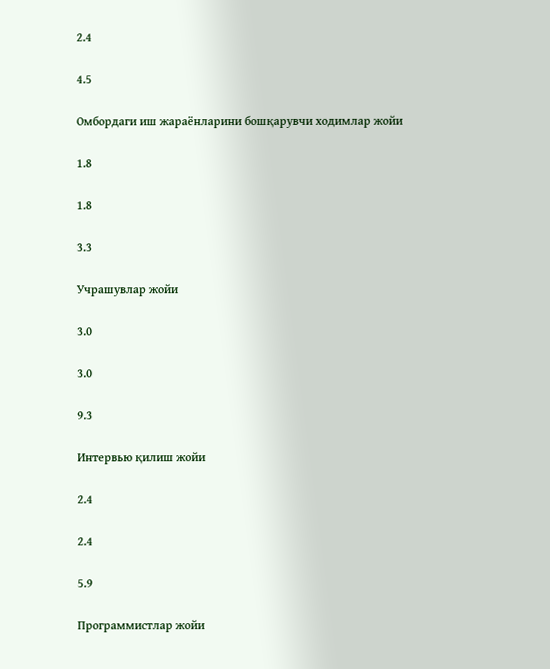2.4

4.5

Омбордаги иш жараёнларини бошқарувчи ходимлар жойи

1.8

1.8

3.3

Учрашувлар жойи

3.0

3.0

9.3

Интервью қилиш жойи

2.4

2.4

5.9

Программистлар жойи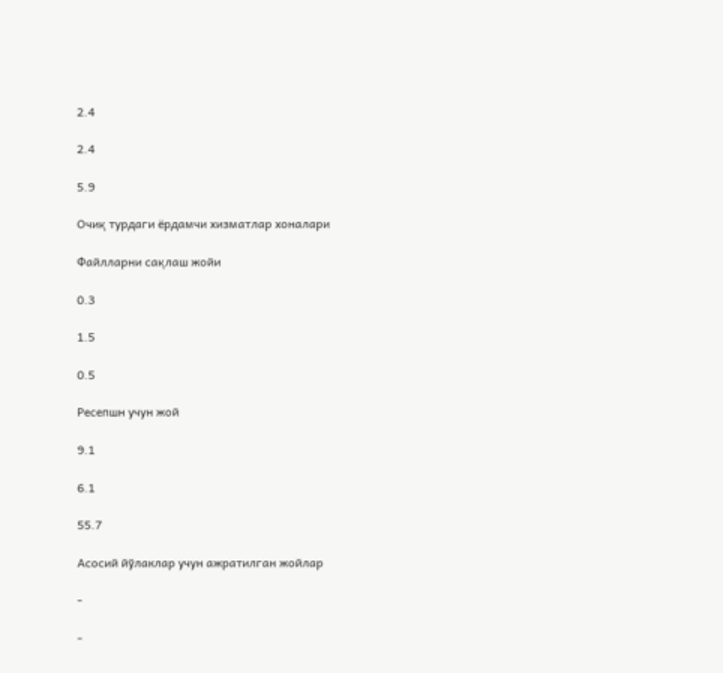2.4

2.4

5.9

Очиқ турдаги ёрдамчи хизматлар хоналари

Файлларни сақлаш жойи

0.3

1.5

0.5

Ресепшн учун жой

9.1

6.1

55.7

Асосий йўлаклар учун ажратилган жойлар

-

-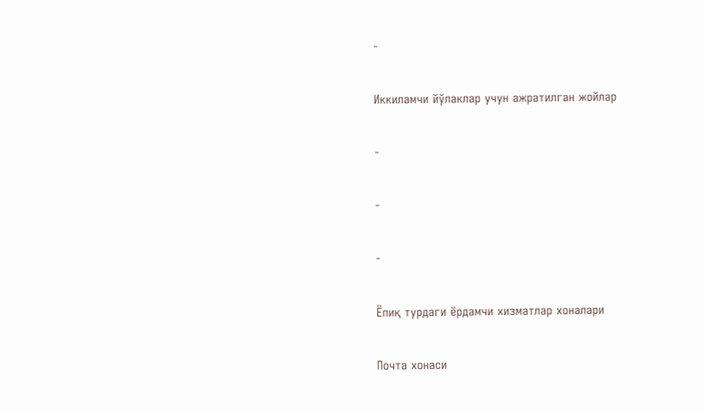-

Иккиламчи йўлаклар учун ажратилган жойлар

-

-

-

Ёпиқ турдаги ёрдамчи хизматлар хоналари

Почта хонаси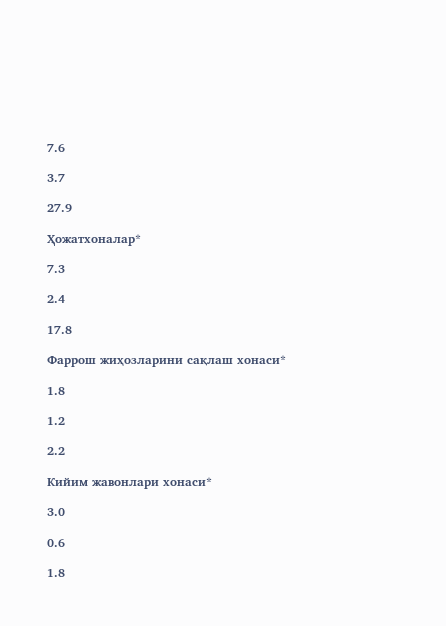7.6

3.7

27.9

Ҳожатхоналар*

7.3

2.4

17.8

Фаррош жиҳозларини сақлаш хонаси*

1.8

1.2

2.2

Кийим жавонлари хонаси*

3.0

0.6

1.8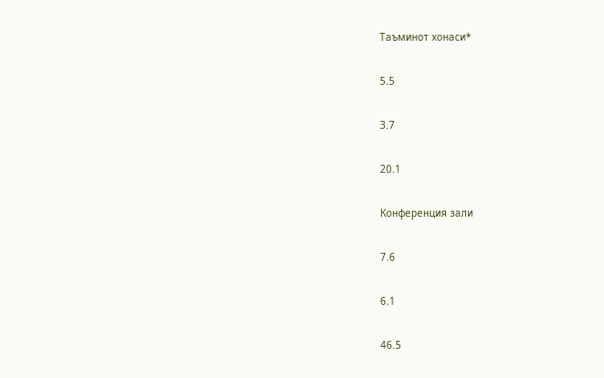Таъминот хонаси*

5.5

3.7

20.1

Конференция зали

7.6

6.1

46.5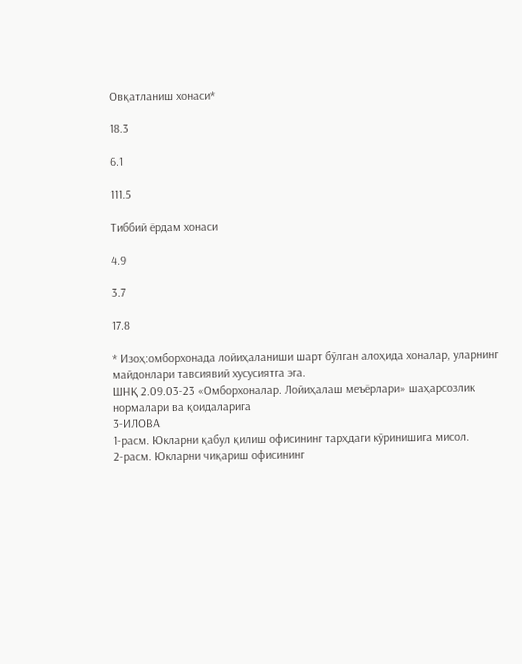Овқатланиш хонаси*

18.3

6.1

111.5

Тиббий ёрдам хонаси

4.9

3.7

17.8

* Изоҳ:омборхонада лойиҳаланиши шарт бўлган алоҳида хоналар, уларнинг майдонлари тавсиявий хусусиятга эга.
ШНҚ 2.09.03-23 «Омборхоналар. Лойиҳалаш меъёрлари» шаҳарсозлик нормалари ва қоидаларига
3-ИЛОВА
1-расм. Юкларни қабул қилиш офисининг тарҳдаги кўринишига мисол.
2-расм. Юкларни чиқариш офисининг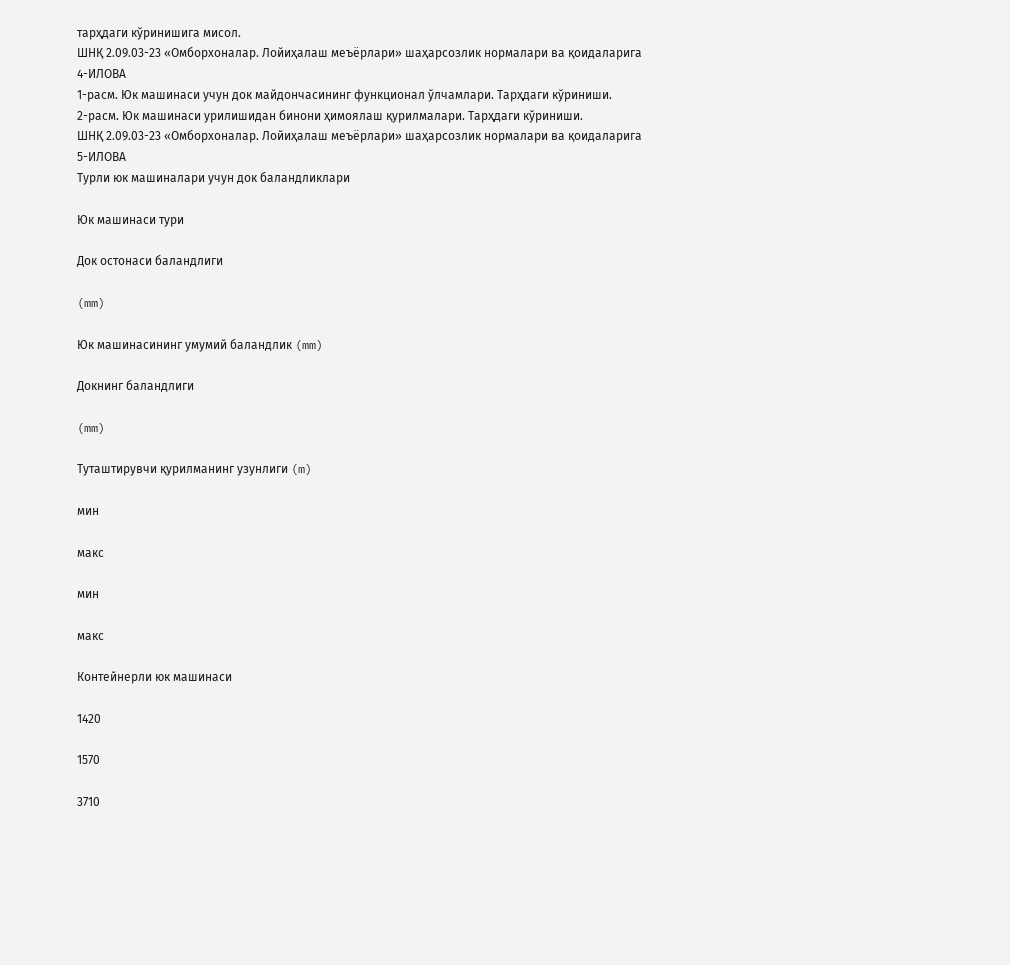тарҳдаги кўринишига мисол.
ШНҚ 2.09.03-23 «Омборхоналар. Лойиҳалаш меъёрлари» шаҳарсозлик нормалари ва қоидаларига
4-ИЛОВА
1-расм. Юк машинаси учун док майдончасининг функционал ўлчамлари. Тарҳдаги кўриниши.
2-расм. Юк машинаси урилишидан бинони ҳимоялаш қурилмалари. Тарҳдаги кўриниши.
ШНҚ 2.09.03-23 «Омборхоналар. Лойиҳалаш меъёрлари» шаҳарсозлик нормалари ва қоидаларига
5-ИЛОВА
Турли юк машиналари учун док баландликлари

Юк машинаси тури

Док остонаси баландлиги

(mm)

Юк машинасининг умумий баландлик (mm)

Докнинг баландлиги

(mm)

Туташтирувчи қурилманинг узунлиги (m)

мин

макс

мин

макс

Контейнерли юк машинаси

1420

1570

3710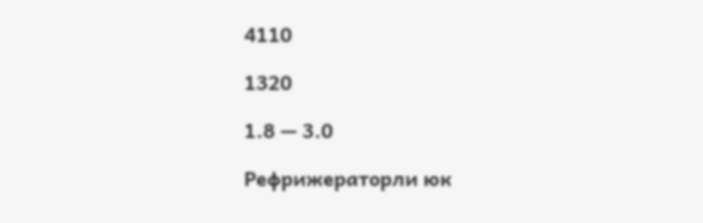4110

1320

1.8 — 3.0

Рефрижераторли юк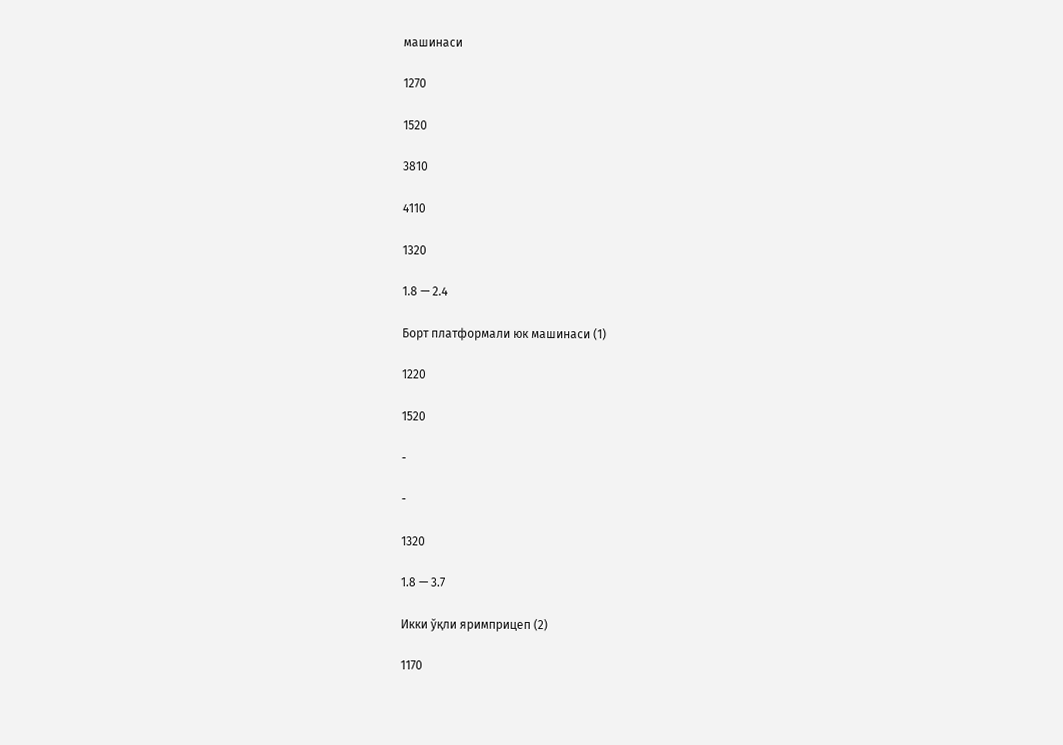машинаси

1270

1520

3810

4110

1320

1.8 — 2.4

Борт платформали юк машинаси (1)

1220

1520

-

-

1320

1.8 — 3.7

Икки ўқли яримприцеп (2)

1170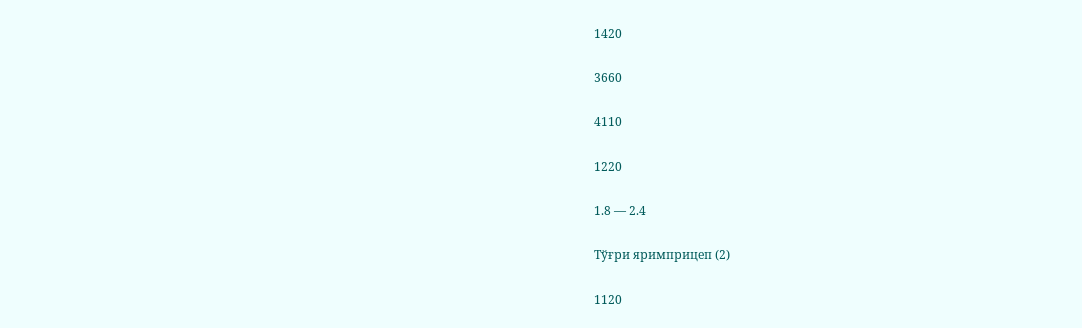1420

3660

4110

1220

1.8 — 2.4

Тўғри яримприцеп (2)

1120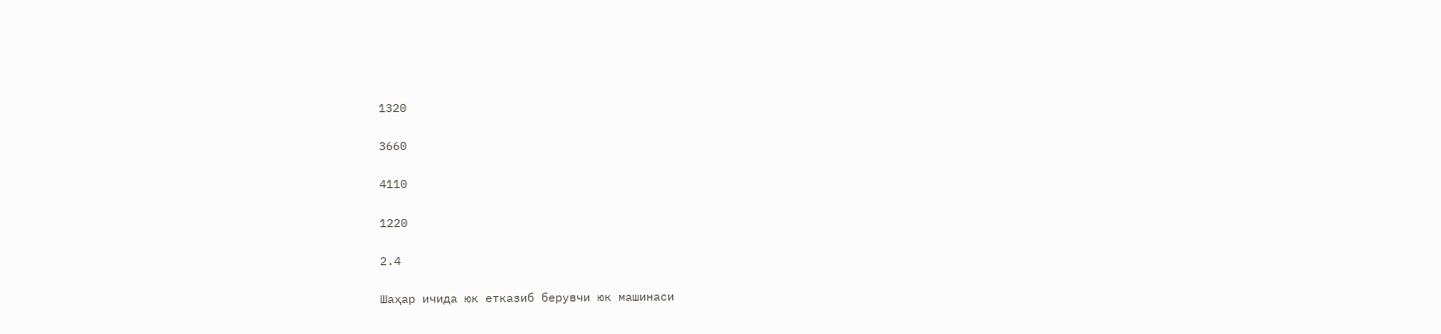1320

3660

4110

1220

2.4

Шаҳар ичида юк етказиб берувчи юк машинаси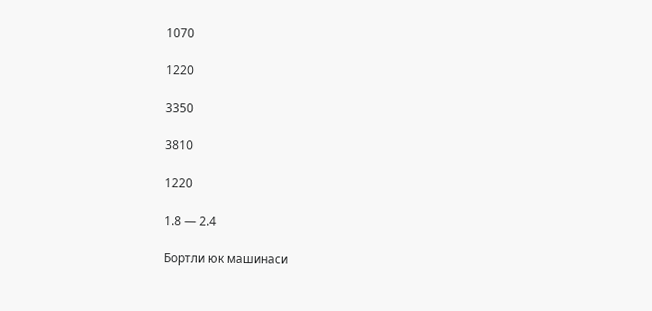1070

1220

3350

3810

1220

1.8 — 2.4

Бортли юк машинаси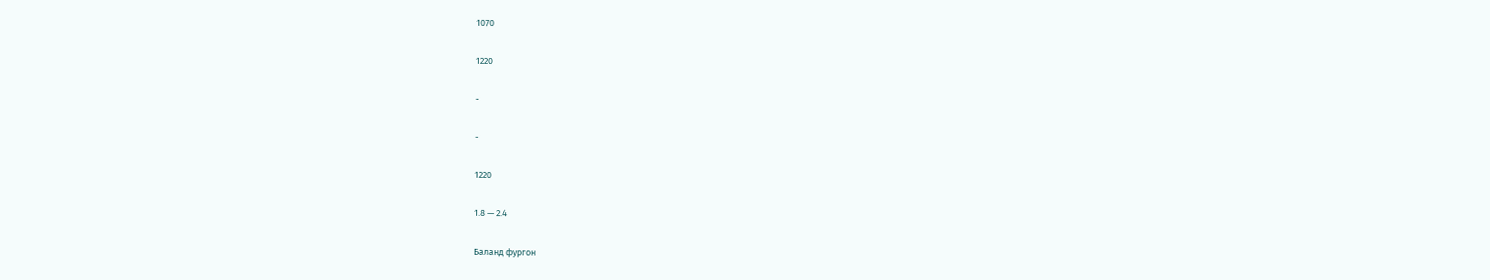1070

1220

-

-

1220

1.8 — 2.4

Баланд фургон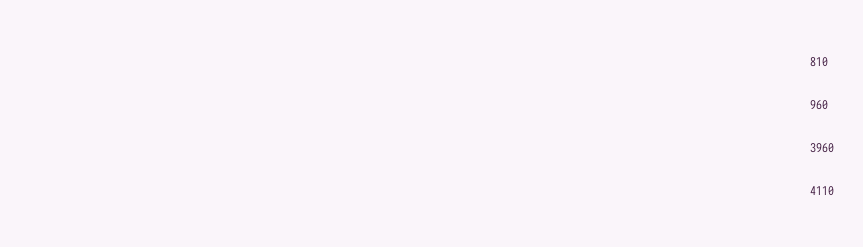810

960

3960

4110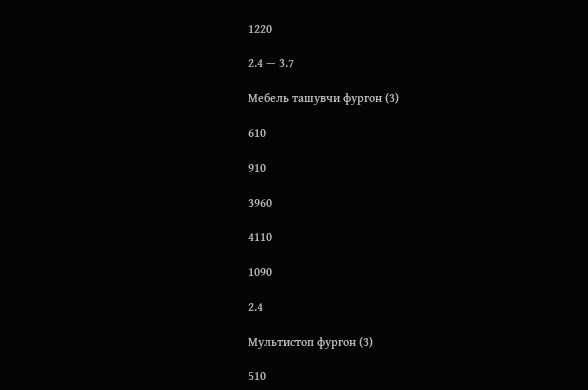1220

2.4 — 3.7

Мебель ташувчи фургон (3)

610

910

3960

4110

1090

2.4

Мультистоп фургон (3)

510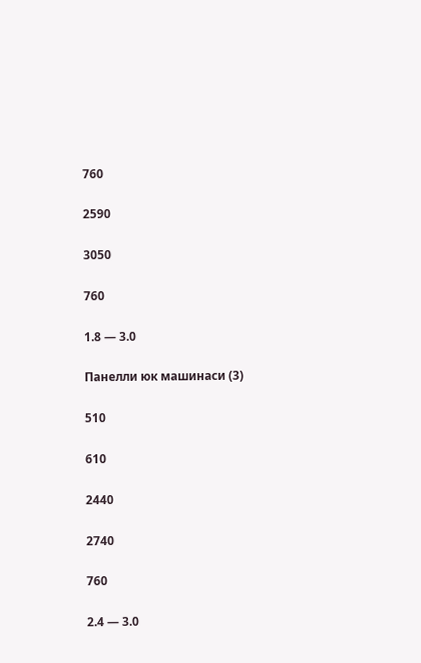760

2590

3050

760

1.8 — 3.0

Панелли юк машинаси (3)

510

610

2440

2740

760

2.4 — 3.0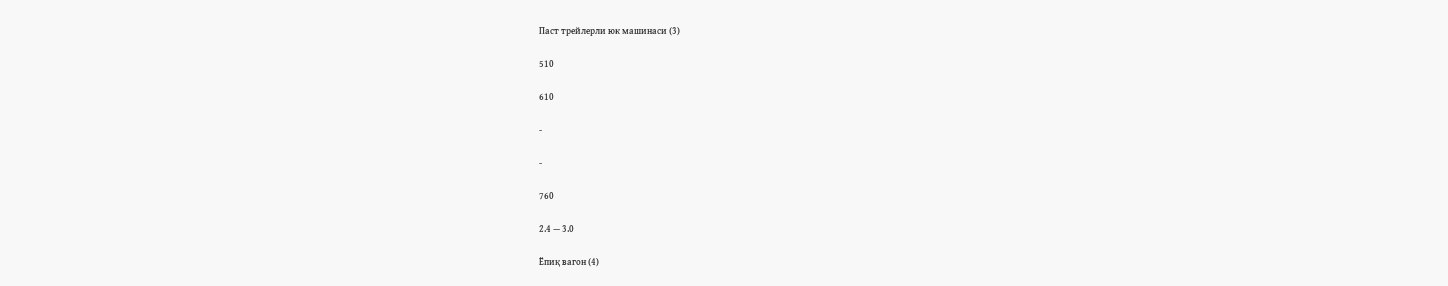Паст трейлерли юк машинаси (3)

510

610

-

-

760

2.4 — 3.0

Ёпиқ вагон (4)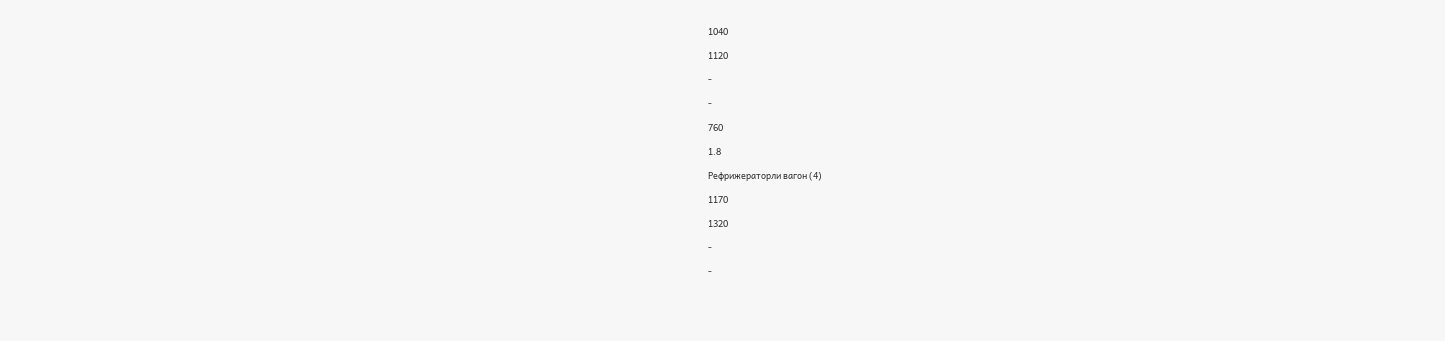1040

1120

-

-

760

1.8

Рефрижераторли вагон (4)

1170

1320

-

-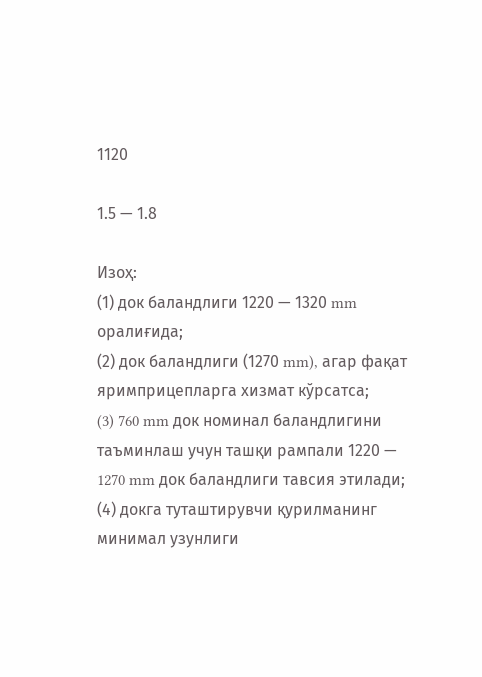1120

1.5 — 1.8

Изоҳ:
(1) док баландлиги 1220 — 1320 mm оралиғида;
(2) док баландлиги (1270 mm), агар фақат яримприцепларга хизмат кўрсатса;
(3) 760 mm док номинал баландлигини таъминлаш учун ташқи рампали 1220 — 1270 mm док баландлиги тавсия этилади;
(4) докга туташтирувчи қурилманинг минимал узунлиги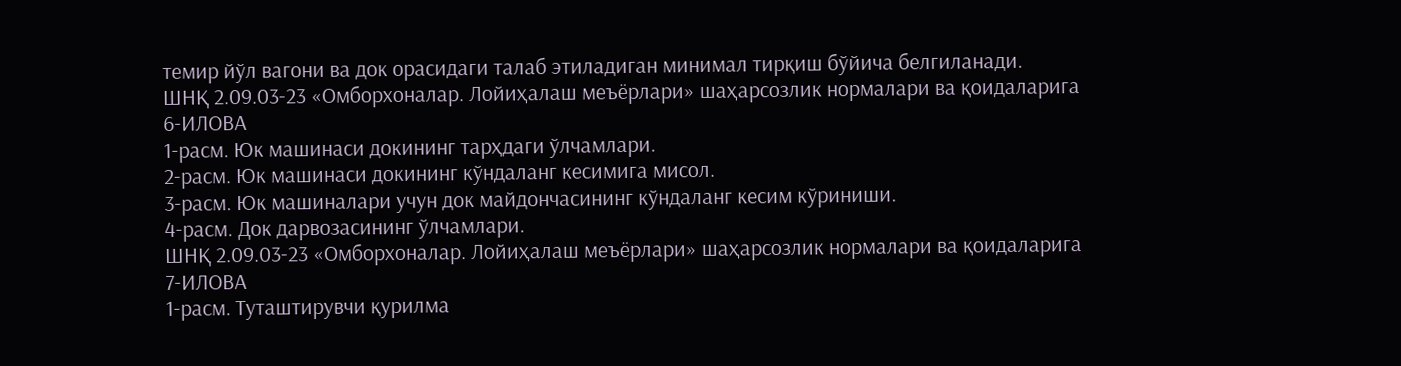темир йўл вагони ва док орасидаги талаб этиладиган минимал тирқиш бўйича белгиланади.
ШНҚ 2.09.03-23 «Омборхоналар. Лойиҳалаш меъёрлари» шаҳарсозлик нормалари ва қоидаларига
6-ИЛОВА
1-расм. Юк машинаси докининг тарҳдаги ўлчамлари.
2-расм. Юк машинаси докининг кўндаланг кесимига мисол.
3-расм. Юк машиналари учун док майдончасининг кўндаланг кесим кўриниши.
4-расм. Док дарвозасининг ўлчамлари.
ШНҚ 2.09.03-23 «Омборхоналар. Лойиҳалаш меъёрлари» шаҳарсозлик нормалари ва қоидаларига
7-ИЛОВА
1-расм. Туташтирувчи қурилма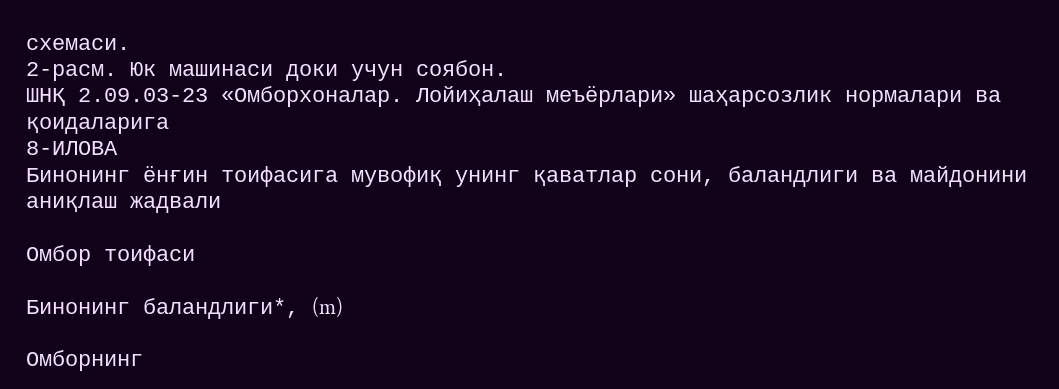схемаси.
2-расм. Юк машинаси доки учун соябон.
ШНҚ 2.09.03-23 «Омборхоналар. Лойиҳалаш меъёрлари» шаҳарсозлик нормалари ва қоидаларига
8-ИЛОВА
Бинонинг ёнғин тоифасига мувофиқ унинг қаватлар сони, баландлиги ва майдонини аниқлаш жадвали

Омбор тоифаси

Бинонинг баландлиги*, (m)

Омборнинг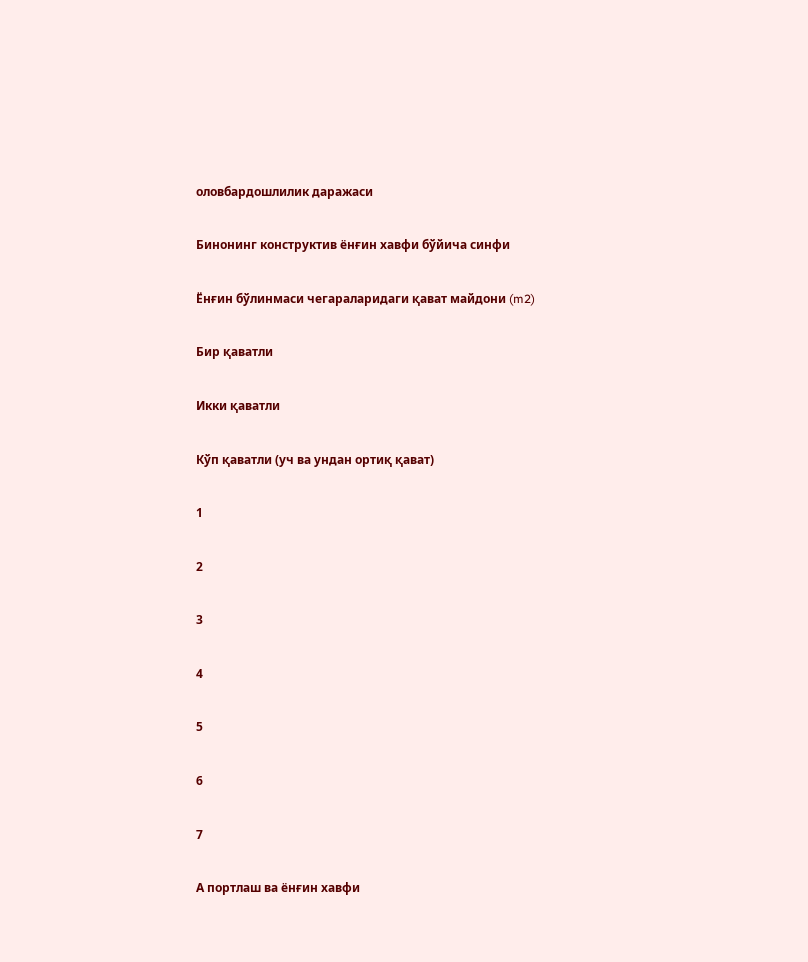оловбардошлилик даражаси

Бинонинг конструктив ёнғин хавфи бўйича синфи

Ёнғин бўлинмаси чегараларидаги қават майдони (m2)

Бир қаватли

Икки қаватли

Кўп қаватли (уч ва ундан ортиқ қават)

1

2

3

4

5

6

7

А портлаш ва ёнғин хавфи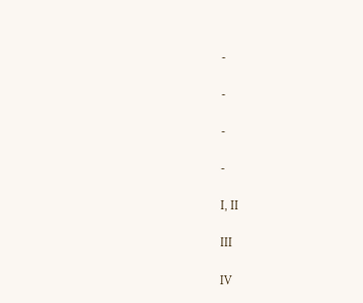-

-

-

-

I, II

III

IV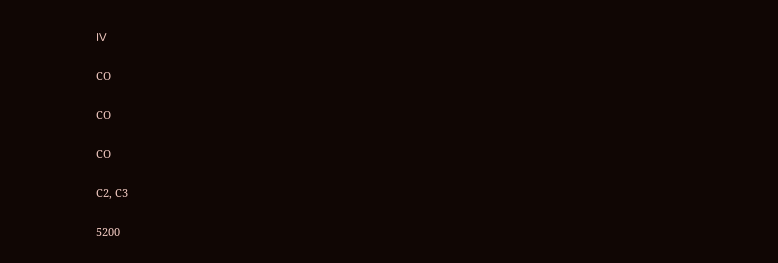IV

СО

СО

СО

С2, С3

5200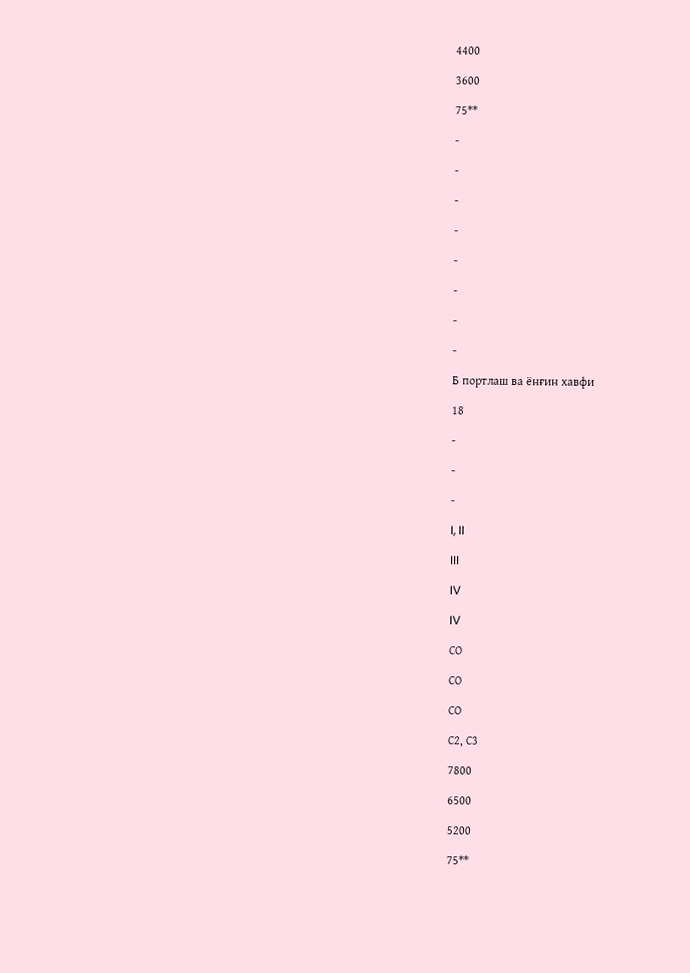4400

3600

75**

-

-

-

-

-

-

-

-

Б портлаш ва ёнғин хавфи

18

-

-

-

I, II

III

IV

IV

СО

СО

СО

С2, С3

7800

6500

5200

75**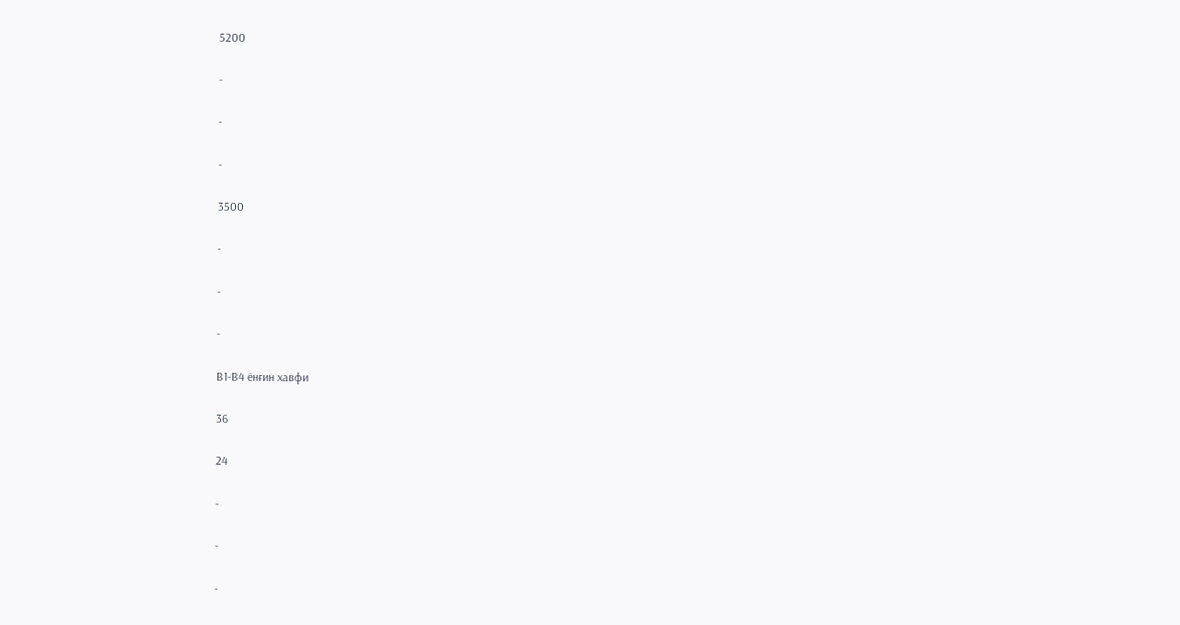5200

-

-

-

3500

-

-

-

В1-В4 ёнғин хавфи

36

24

-

-

-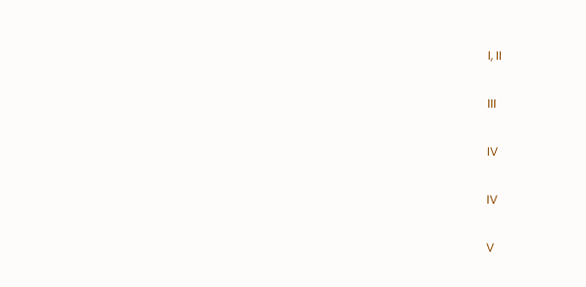I, II

III

IV

IV

V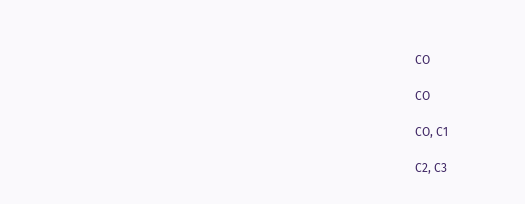СО

СО

СО, С1

С2, С3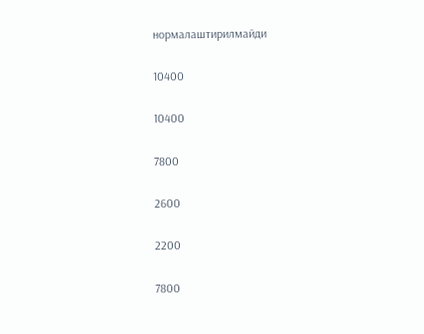нормалаштирилмайди

10400

10400

7800

2600

2200

7800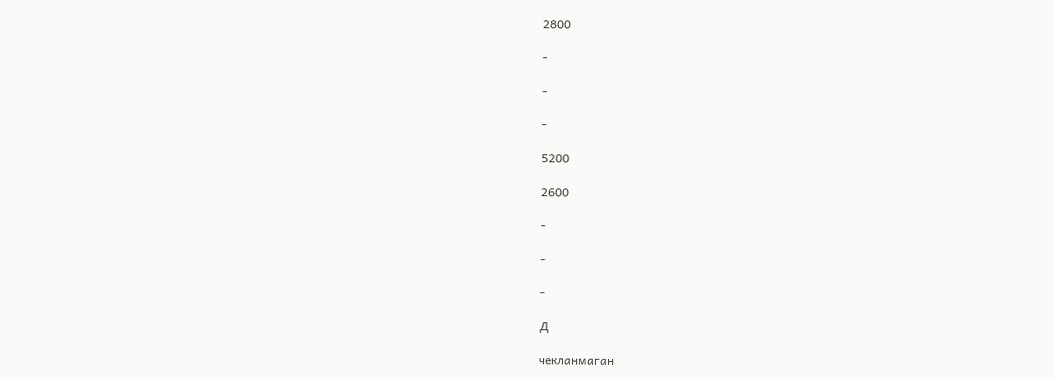2800

-

-

-

5200

2600

-

-

-

Д

чекланмаган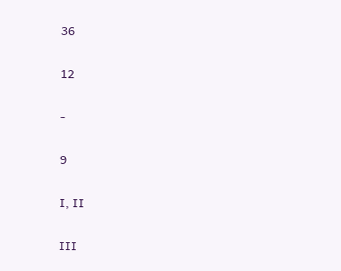36

12

-

9

I, II

III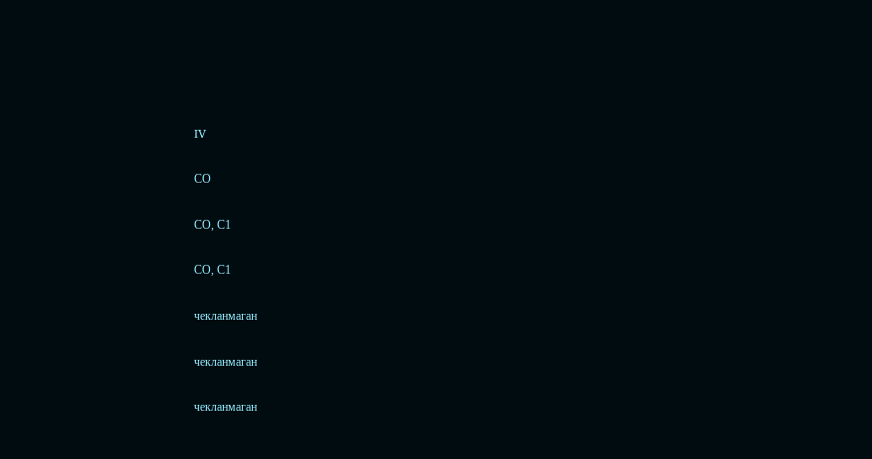IV

СО

СО, С1

СО, С1

чекланмаган

чекланмаган

чекланмаган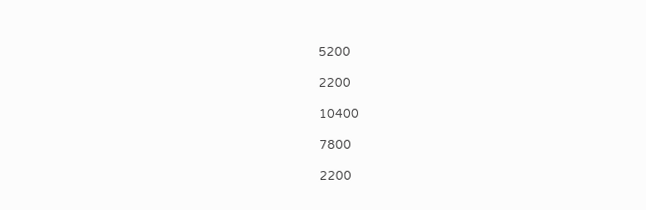5200

2200

10400

7800

2200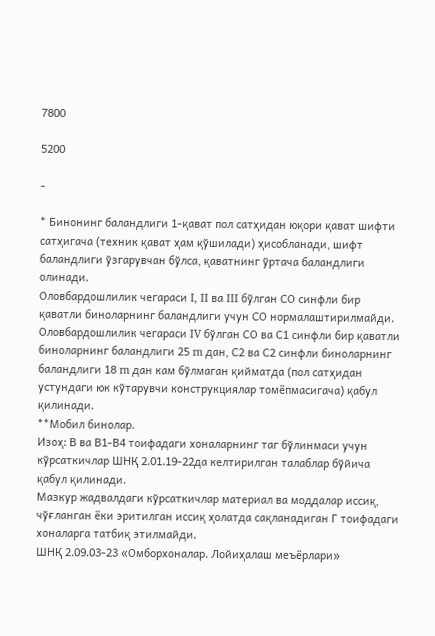7800

5200

-

* Бинонинг баландлиги 1-қават пол сатҳидан юқори қават шифти сатҳигача (техник қават ҳам қўшилади) ҳисобланади, шифт баландлиги ўзгарувчан бўлса, қаватнинг ўртача баландлиги олинади.
Оловбардошлилик чегараси I, II ва III бўлган СО синфли бир қаватли биноларнинг баландлиги учун СО нормалаштирилмайди.
Оловбардошлилик чегараси IV бўлган СО ва С1 синфли бир қаватли биноларнинг баландлиги 25 m дан, С2 ва С2 синфли биноларнинг баландлиги 18 m дан кам бўлмаган қийматда (пол сатҳидан устундаги юк кўтарувчи конструкциялар томёпмасигача) қабул қилинади.
**Мобил бинолар.
Изоҳ: В ва В1-В4 тоифадаги хоналарнинг таг бўлинмаси учун кўрсаткичлар ШНҚ 2.01.19-22да келтирилган талаблар бўйича қабул қилинади.
Мазкур жадвалдаги кўрсаткичлар материал ва моддалар иссиқ, чўғланган ёки эритилган иссиқ ҳолатда сақланадиган Г тоифадаги хоналарга татбиқ этилмайди.
ШНҚ 2.09.03-23 «Омборхоналар. Лойиҳалаш меъёрлари»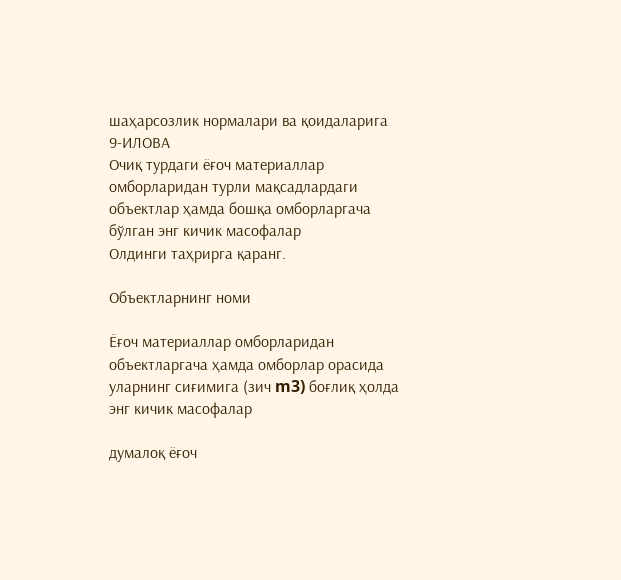шаҳарсозлик нормалари ва қоидаларига
9-ИЛОВА
Очиқ турдаги ёғоч материаллар омборларидан турли мақсадлардаги объектлар ҳамда бошқа омборларгача бўлган энг кичик масофалар
Олдинги таҳрирга қаранг.

Объектларнинг номи

Ёғоч материаллар омборларидан объектларгача ҳамда омборлар орасида уларнинг сиғимига (зич m3) боғлиқ ҳолда энг кичик масофалар

думалоқ ёғоч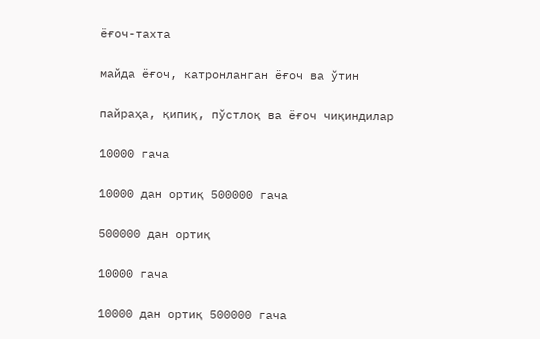ёғоч-тахта

майда ёғоч, катронланган ёғоч ва ўтин

пайраҳа, қипиқ, пўстлоқ ва ёғоч чиқиндилар

10000 гача

10000 дан ортиқ 500000 гача

500000 дан ортиқ

10000 гача

10000 дан ортиқ 500000 гача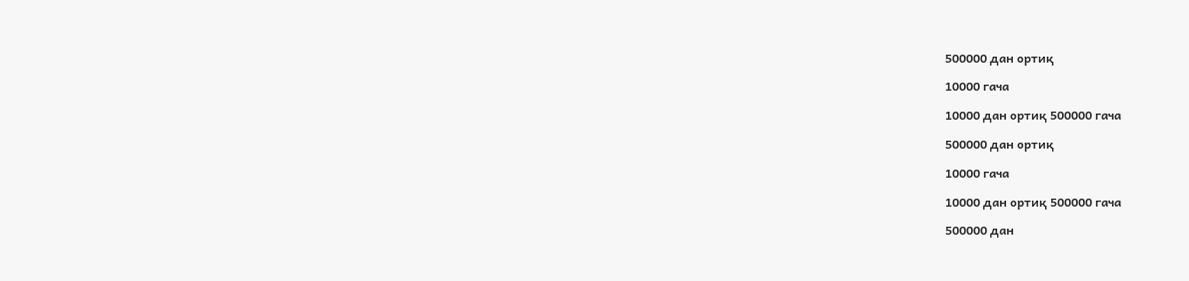500000 дан ортиқ

10000 гача

10000 дан ортиқ 500000 гача

500000 дан ортиқ

10000 гача

10000 дан ортиқ 500000 гача

500000 дан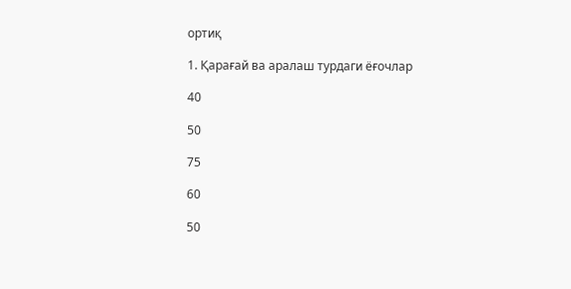ортиқ

1. Қарағай ва аралаш турдаги ёғочлар

40

50

75

60

50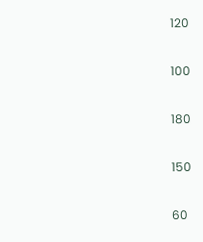120

100

180

150

60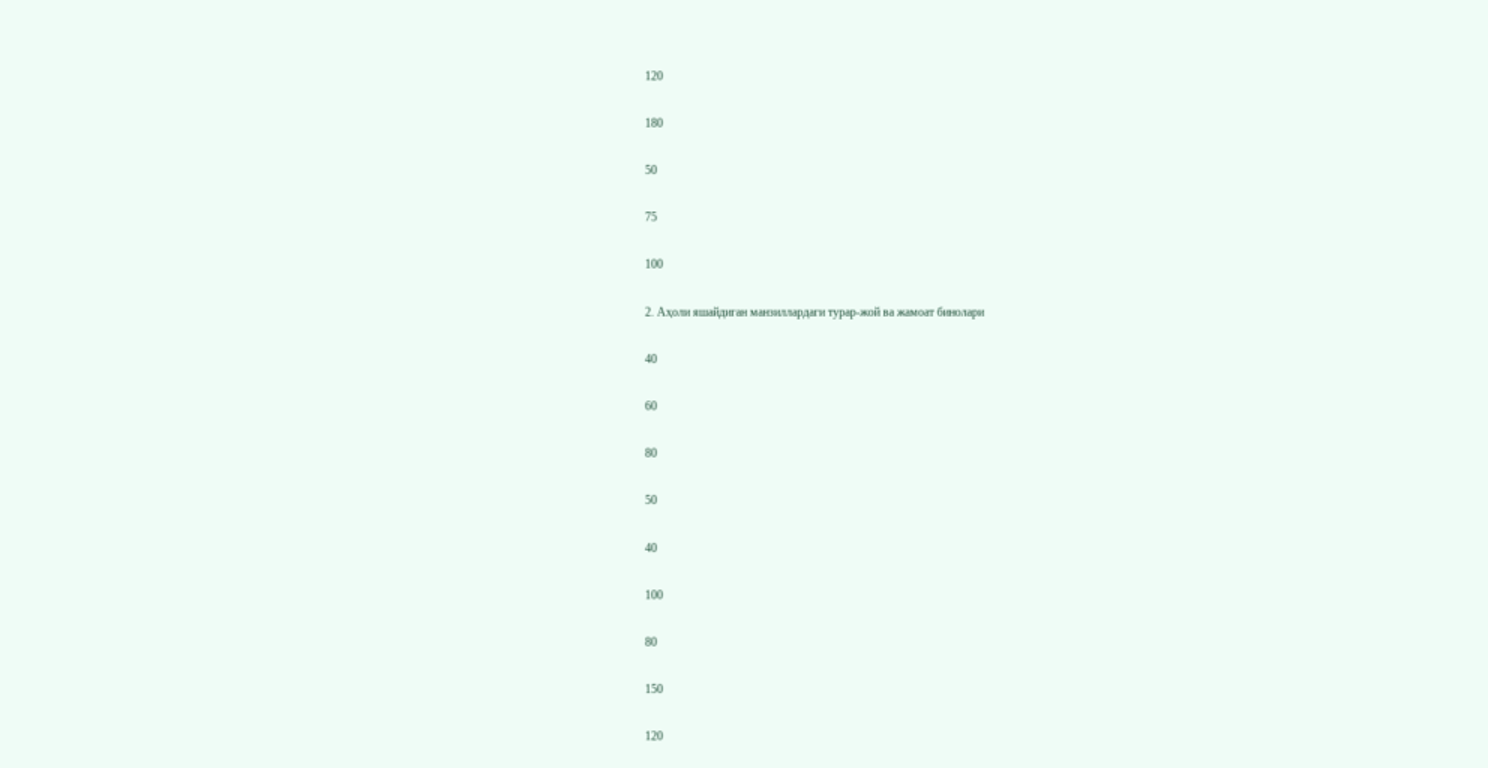120

180

50

75

100

2. Аҳоли яшайдиган манзиллардаги турар-жой ва жамоат бинолари

40

60

80

50

40

100

80

150

120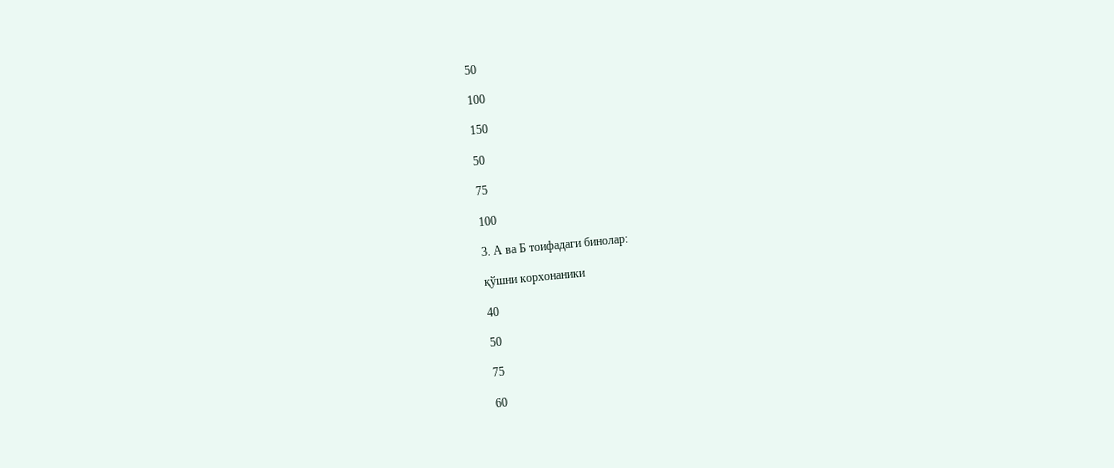50

100

150

50

75

100

3. А ва Б тоифадаги бинолар:

қўшни корхонаники

40

50

75

60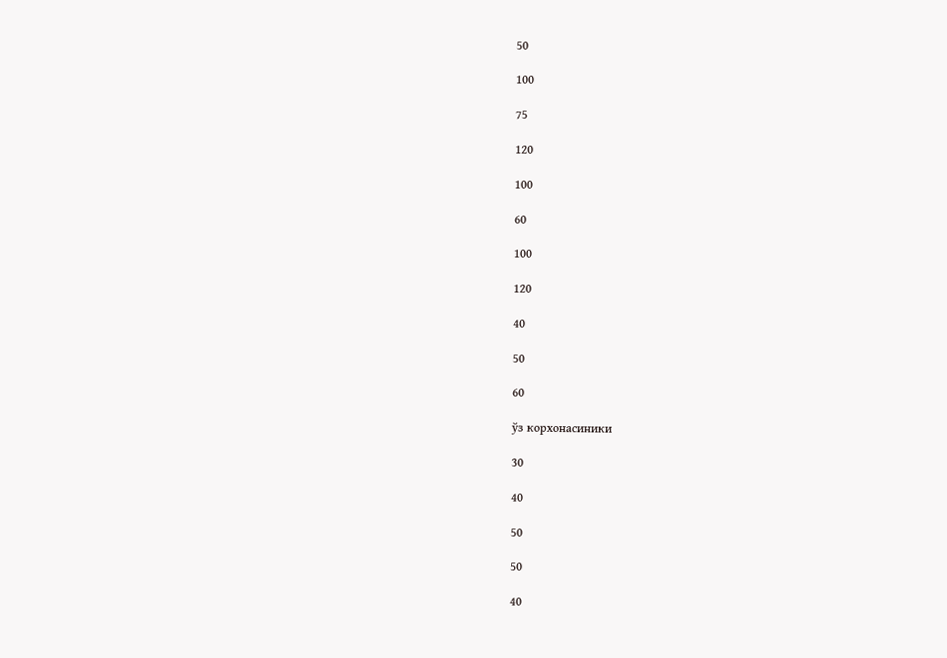50

100

75

120

100

60

100

120

40

50

60

ўз корхонасиники

30

40

50

50

40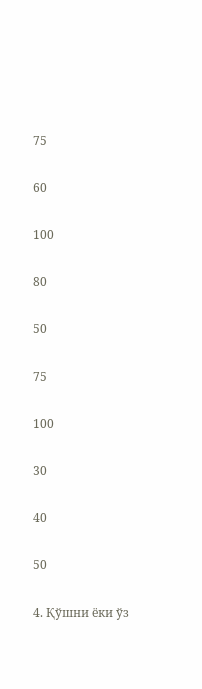75

60

100

80

50

75

100

30

40

50

4. Қўшни ёки ўз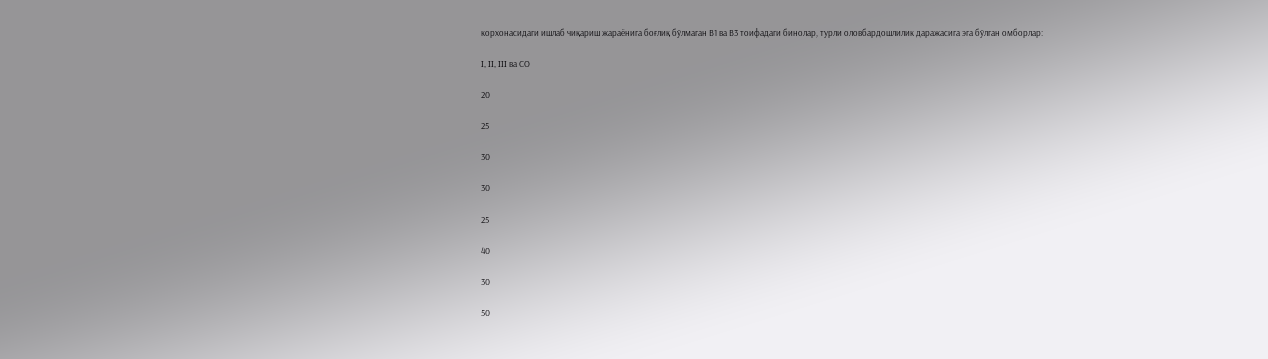корхонасидаги ишлаб чиқариш жараёнига боғлиқ бўлмаган В1 ва В3 тоифадаги бинолар, турли оловбардошлилик даражасига эга бўлган омборлар:

I, II, III ва СО

20

25

30

30

25

40

30

50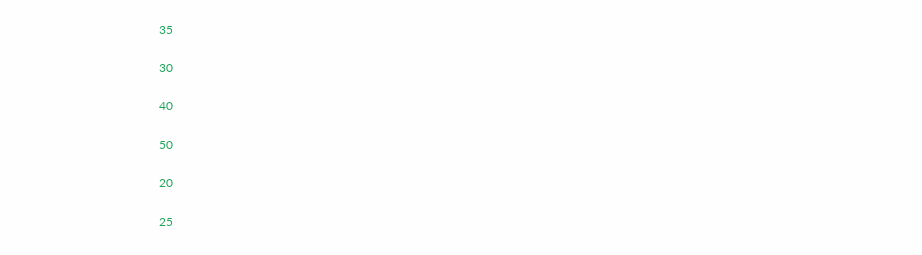35

30

40

50

20

25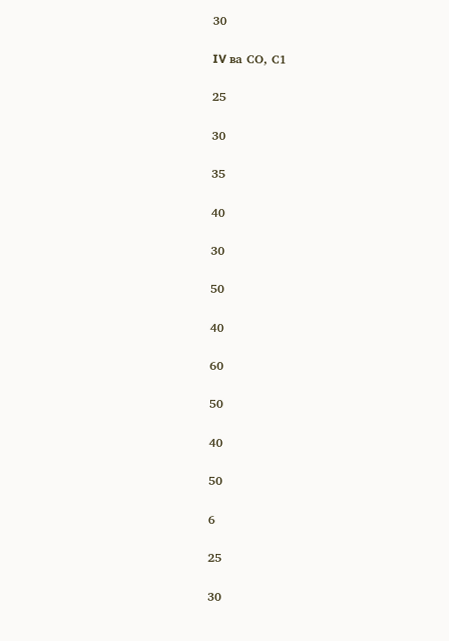30

IV ва СО, С1

25

30

35

40

30

50

40

60

50

40

50

6

25

30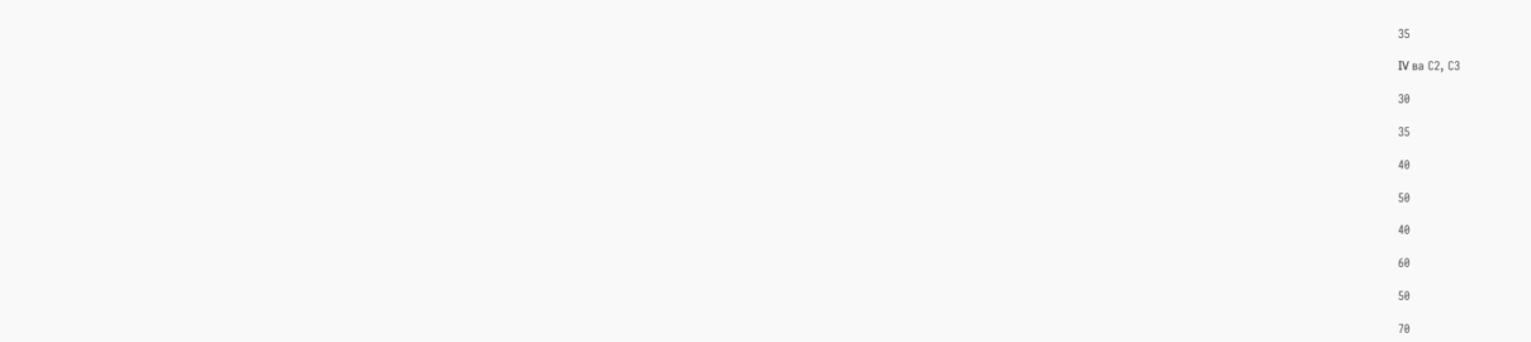35

IV ва С2, СЗ

30

35

40

50

40

60

50

70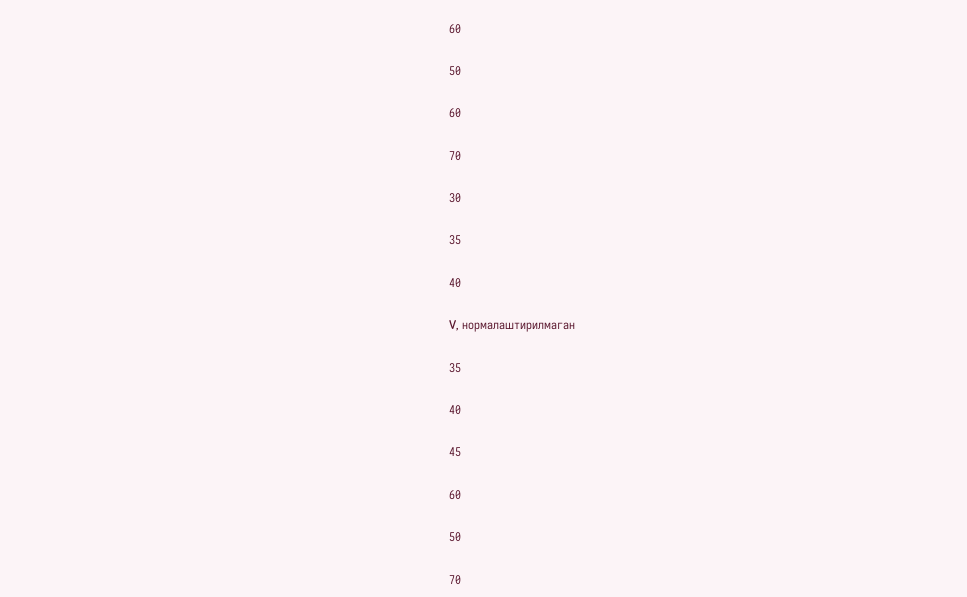60

50

60

70

30

35

40

V, нормалаштирилмаган

35

40

45

60

50

70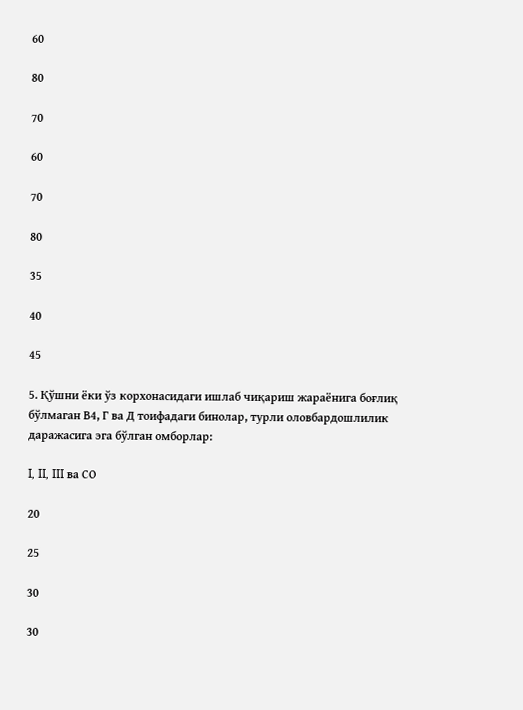60

80

70

60

70

80

35

40

45

5. Қўшни ёки ўз корхонасидаги ишлаб чиқариш жараёнига боғлиқ бўлмаган В4, Г ва Д тоифадаги бинолар, турли оловбардошлилик даражасига эга бўлган омборлар:

I, II, III ва СО

20

25

30

30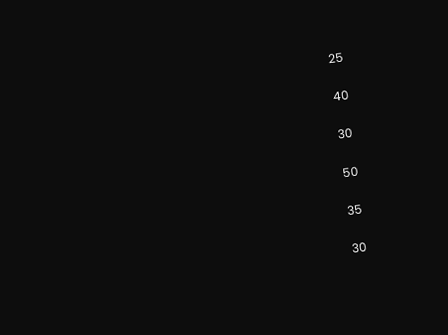25

40

30

50

35

30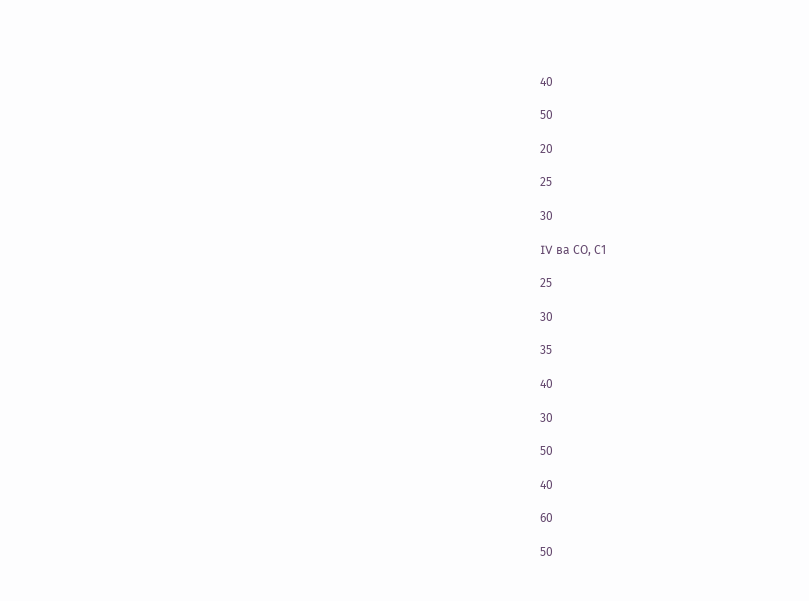40

50

20

25

30

IV ва СО, С1

25

30

35

40

30

50

40

60

50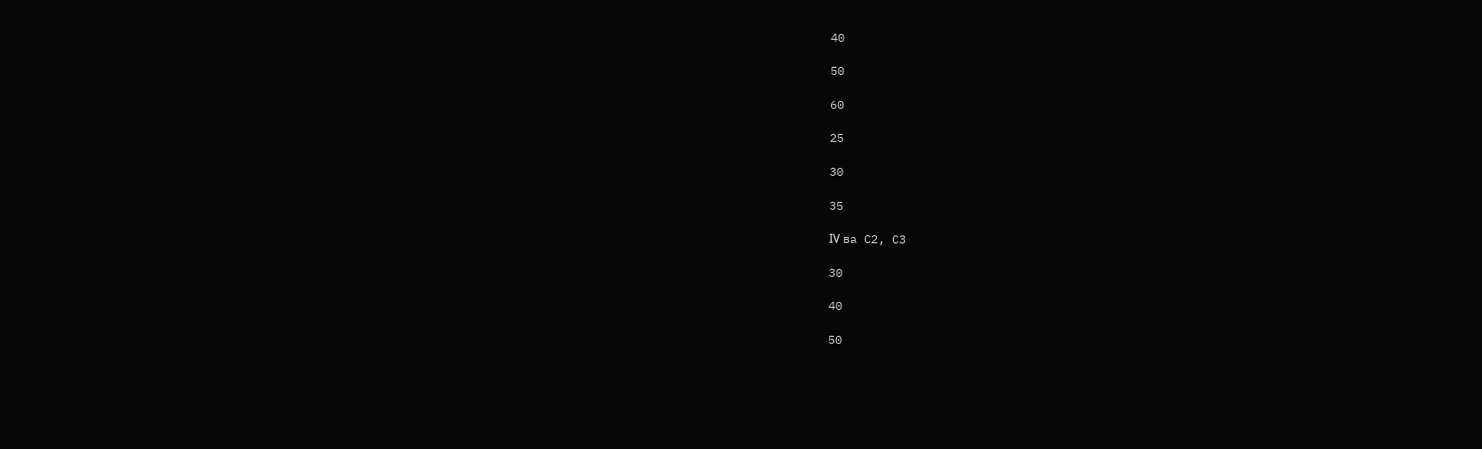40

50

60

25

30

35

IV ва С2, СЗ

30

40

50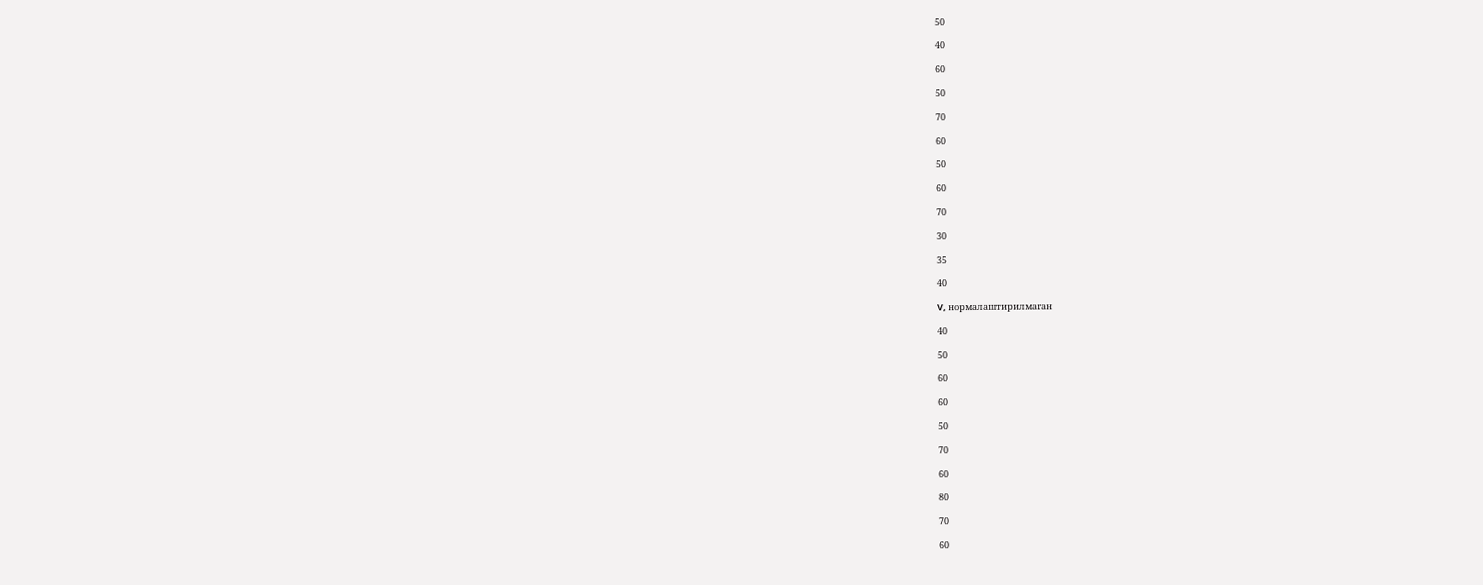50

40

60

50

70

60

50

60

70

30

35

40

V, нормалаштирилмаган

40

50

60

60

50

70

60

80

70

60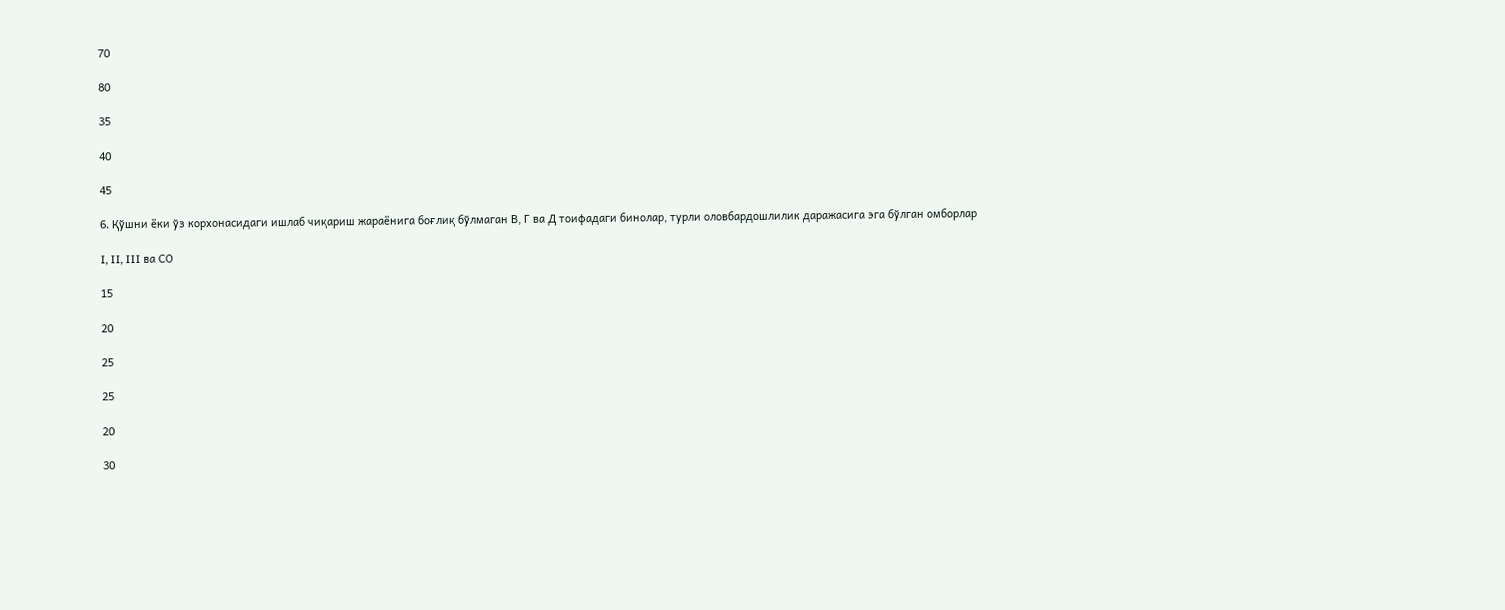70

80

35

40

45

6. Қўшни ёки ўз корхонасидаги ишлаб чиқариш жараёнига боғлиқ бўлмаган В, Г ва Д тоифадаги бинолар, турли оловбардошлилик даражасига эга бўлган омборлар

I, II, III ва СО

15

20

25

25

20

30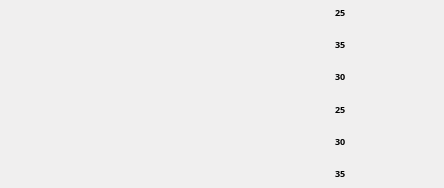25

35

30

25

30

35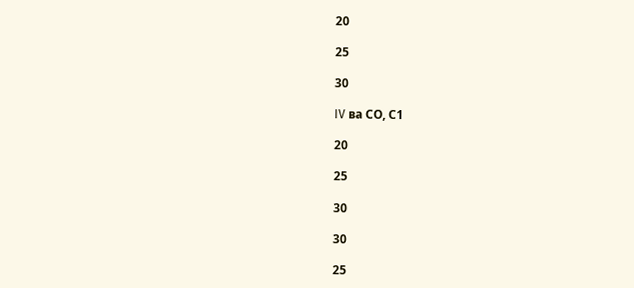20

25

30

IV ва СО, С1

20

25

30

30

25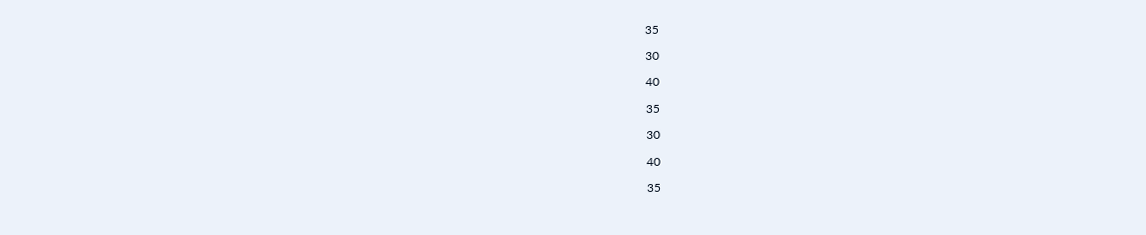35

30

40

35

30

40

35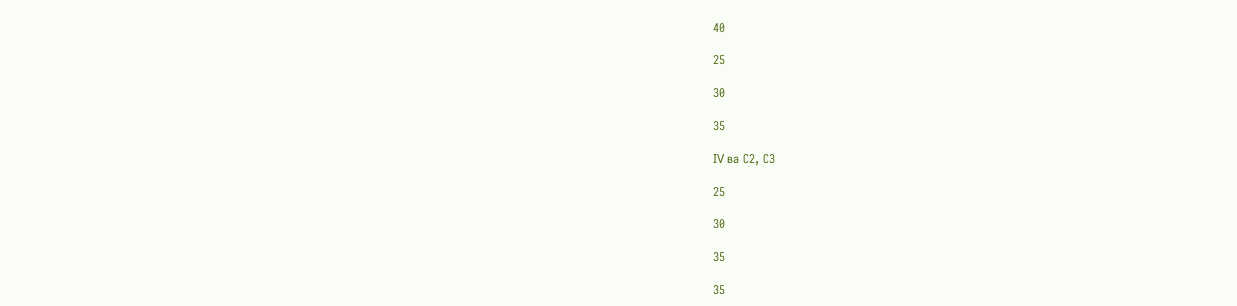40

25

30

35

IV ва С2, СЗ

25

30

35

35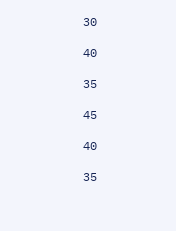30

40

35

45

40

35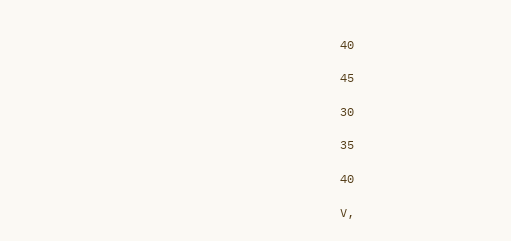40

45

30

35

40

V,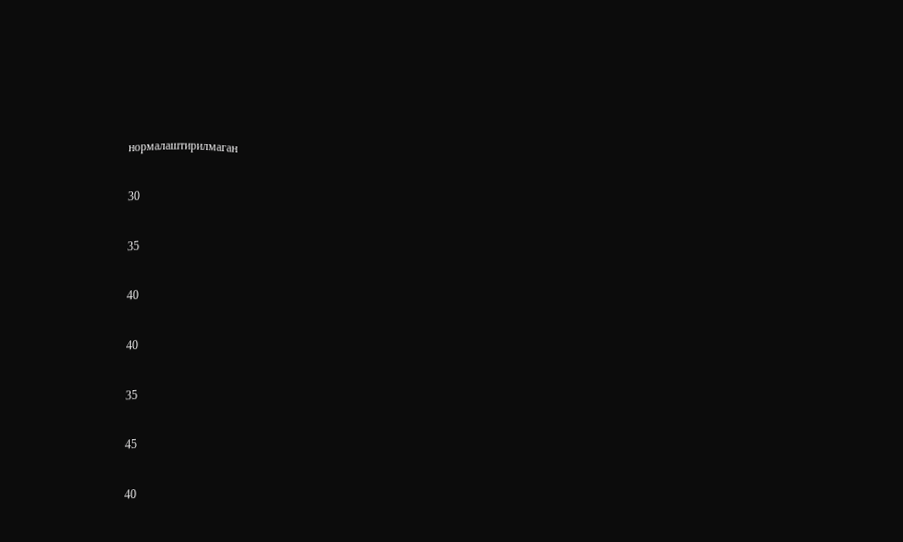нормалаштирилмаган

30

35

40

40

35

45

40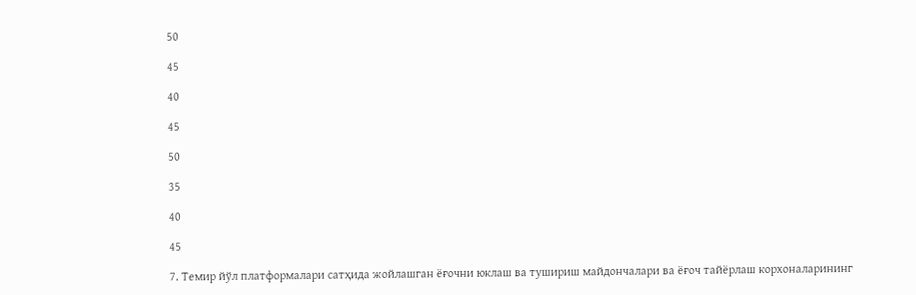50

45

40

45

50

35

40

45

7. Темир йўл платформалари сатҳида жойлашган ёғочни юклаш ва тушириш майдончалари ва ёғоч тайёрлаш корхоналарининг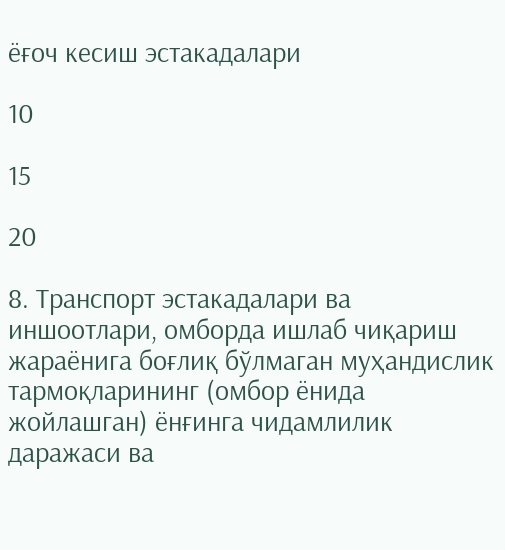ёғоч кесиш эстакадалари

10

15

20

8. Транспорт эстакадалари ва иншоотлари, омборда ишлаб чиқариш жараёнига боғлиқ бўлмаган муҳандислик тармоқларининг (омбор ёнида жойлашган) ёнғинга чидамлилик даражаси ва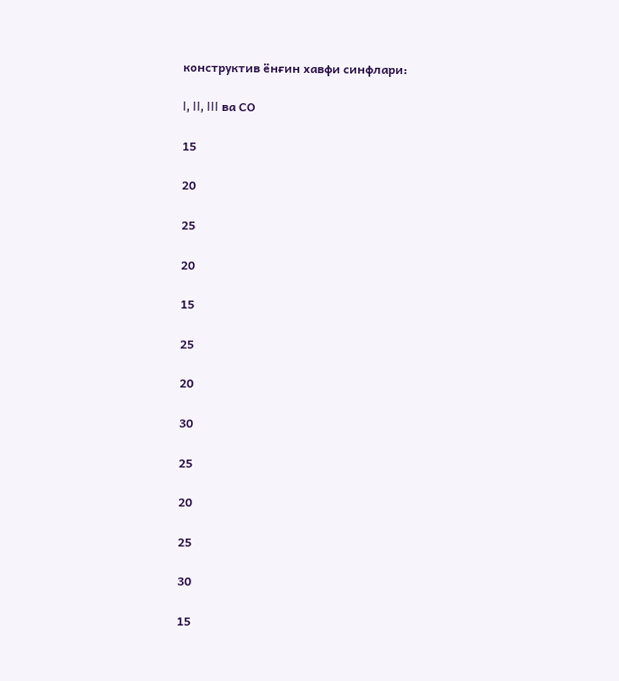конструктив ёнғин хавфи синфлари:

I, II, III ва СО

15

20

25

20

15

25

20

30

25

20

25

30

15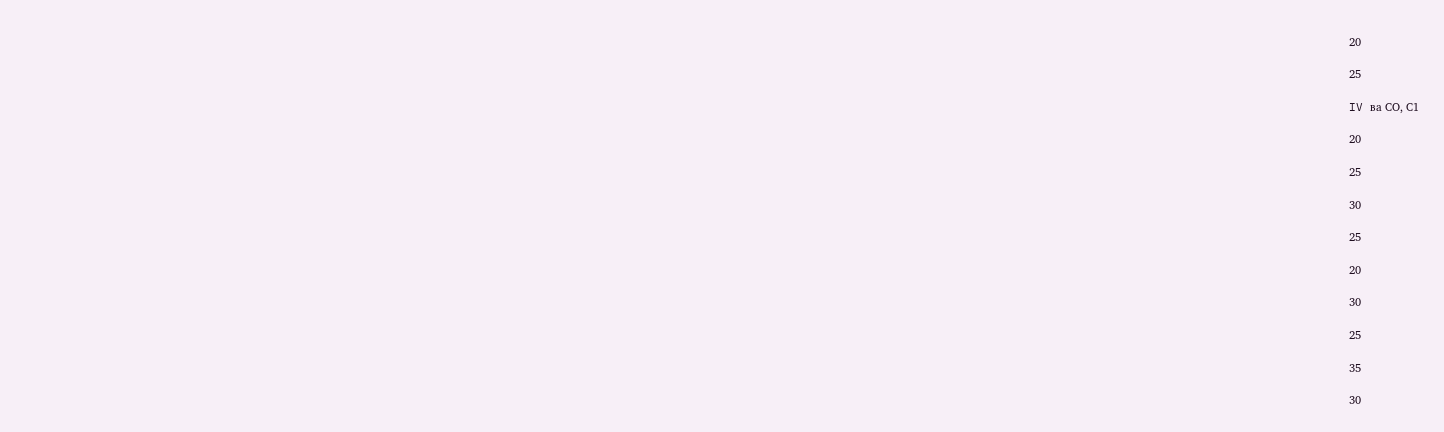20

25

IV ва СО, С1

20

25

30

25

20

30

25

35

30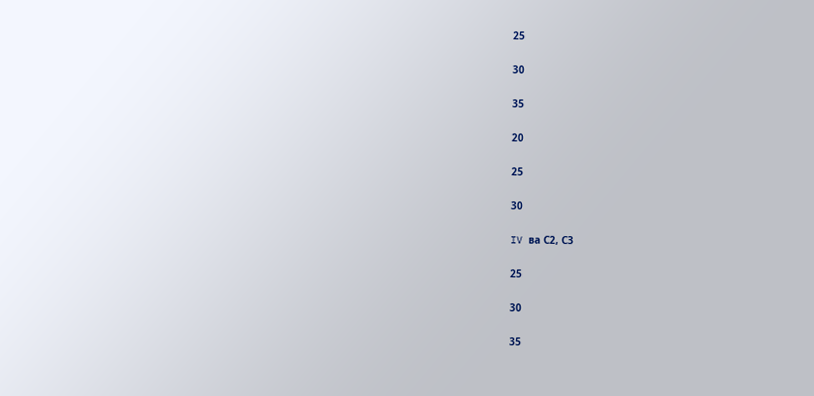25

30

35

20

25

30

IV ва С2, СЗ

25

30

35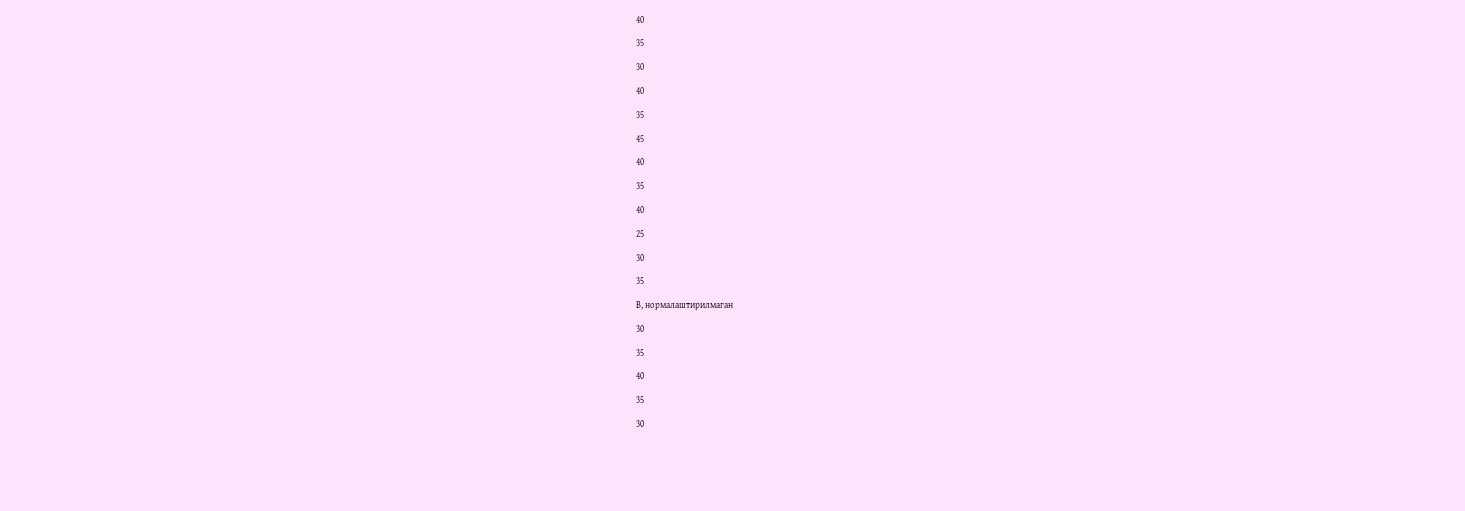40

35

30

40

35

45

40

35

40

25

30

35

В, нормалаштирилмаган

30

35

40

35

30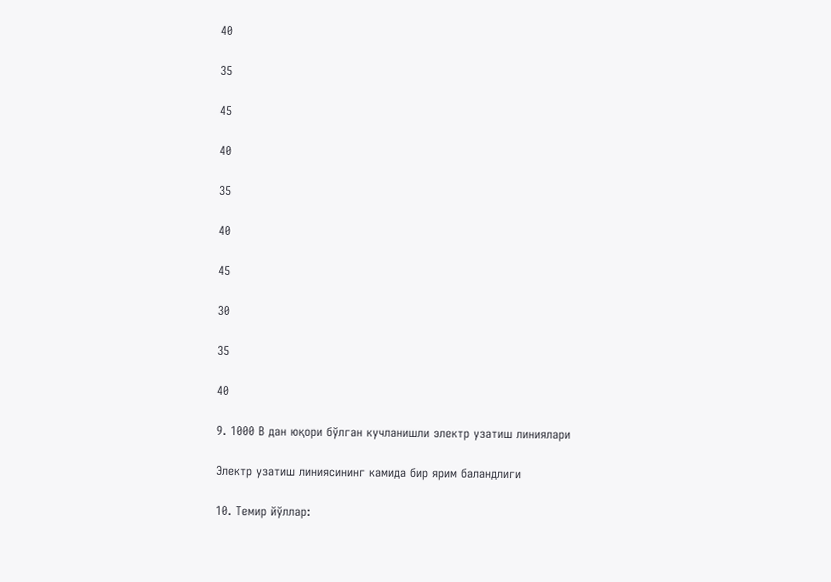40

35

45

40

35

40

45

30

35

40

9. 1000 В дан юқори бўлган кучланишли электр узатиш линиялари

Электр узатиш линиясининг камида бир ярим баландлиги

10. Темир йўллар: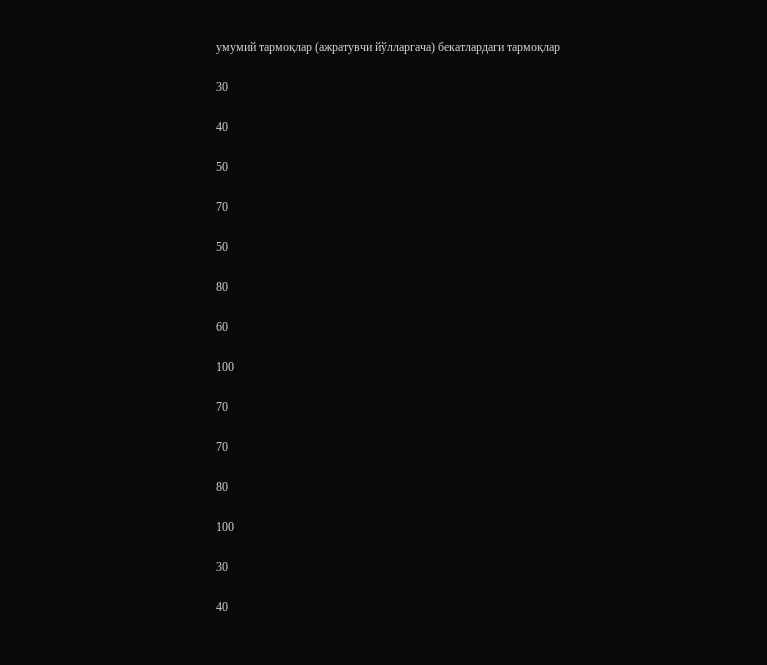умумий тармоқлар (ажратувчи йўлларгача) бекатлардаги тармоқлар

30

40

50

70

50

80

60

100

70

70

80

100

30

40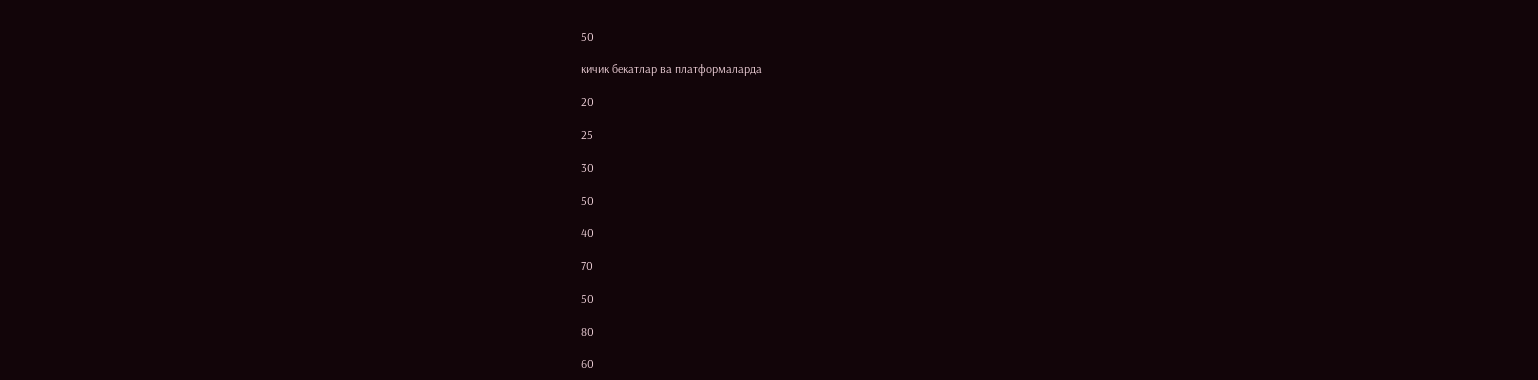50

кичик бекатлар ва платформаларда

20

25

30

50

40

70

50

80

60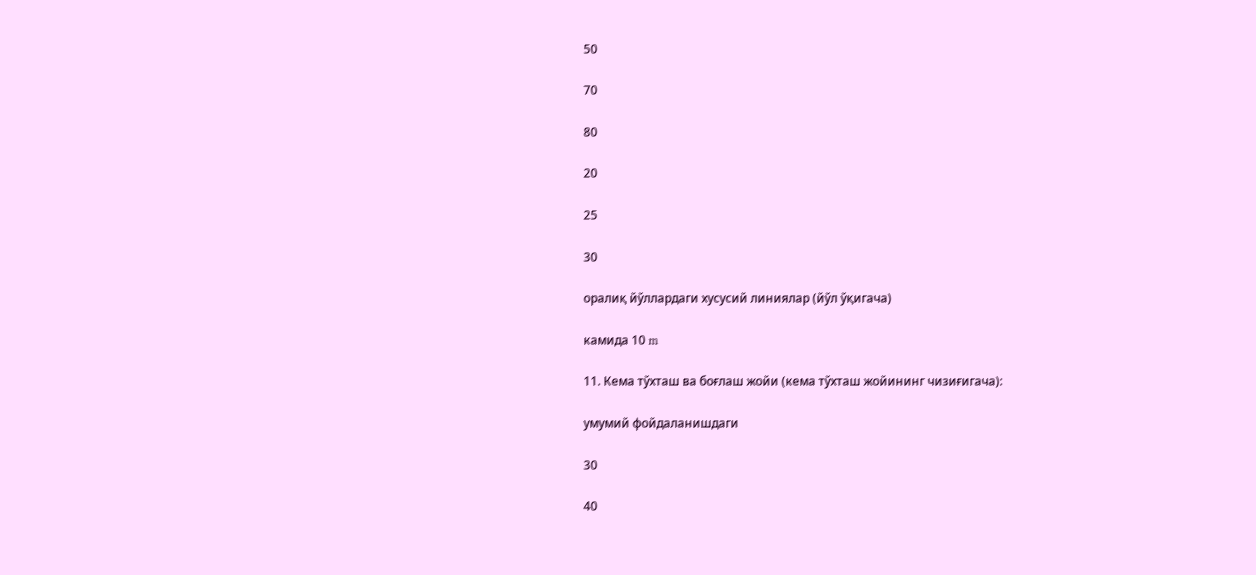50

70

80

20

25

30

оралиқ йўллардаги хусусий линиялар (йўл ўқигача)

камида 10 m

11. Кема тўхташ ва боғлаш жойи (кема тўхташ жойининг чизиғигача):

умумий фойдаланишдаги

30

40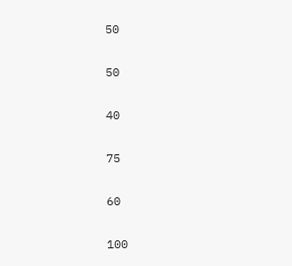50

50

40

75

60

100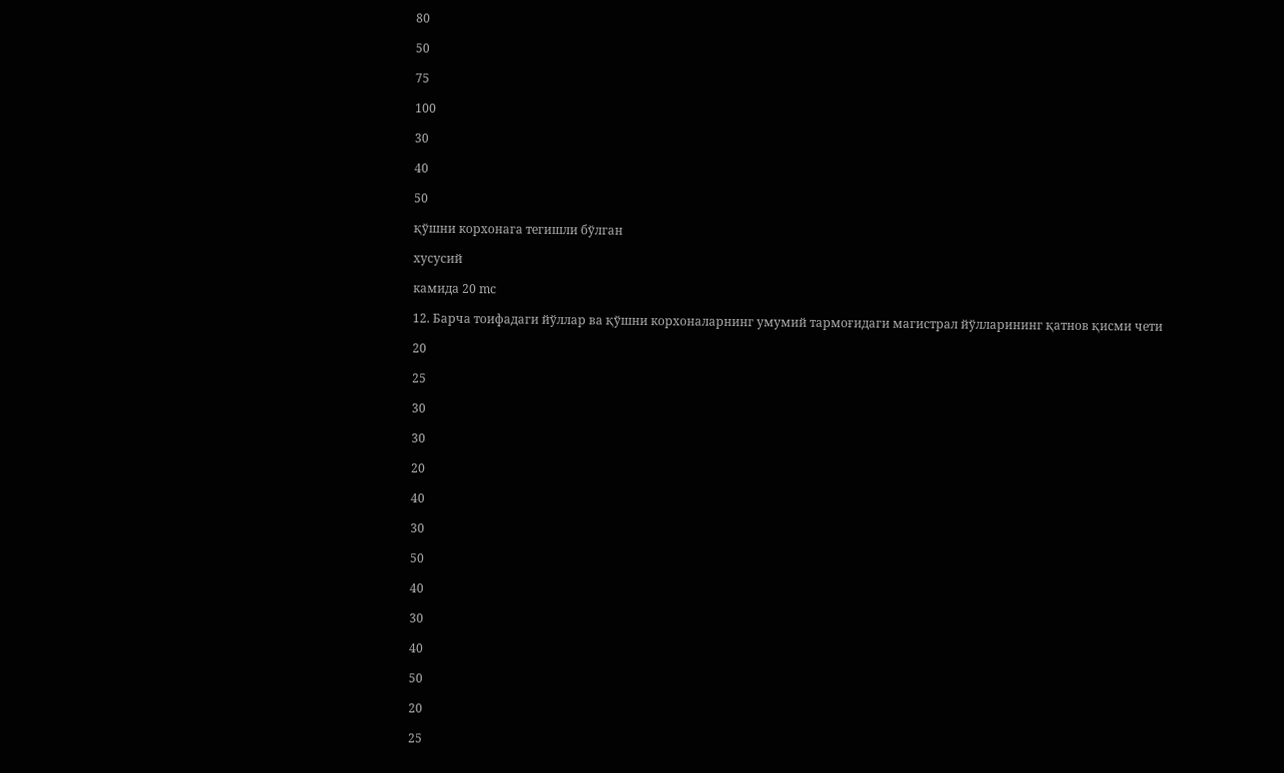80

50

75

100

30

40

50

қўшни корхонага тегишли бўлган

хусусий

камида 20 mс

12. Барча тоифадаги йўллар ва қўшни корхоналарнинг умумий тармоғидаги магистрал йўлларининг қатнов қисми чети

20

25

30

30

20

40

30

50

40

30

40

50

20

25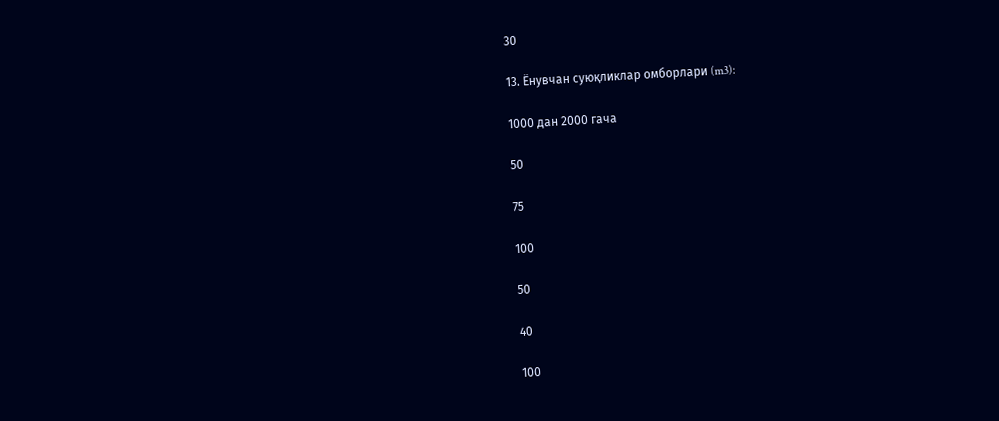30

13. Ёнувчан суюқликлар омборлари (m3):

1000 дан 2000 гача

50

75

100

50

40

100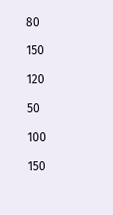80

150

120

50

100

150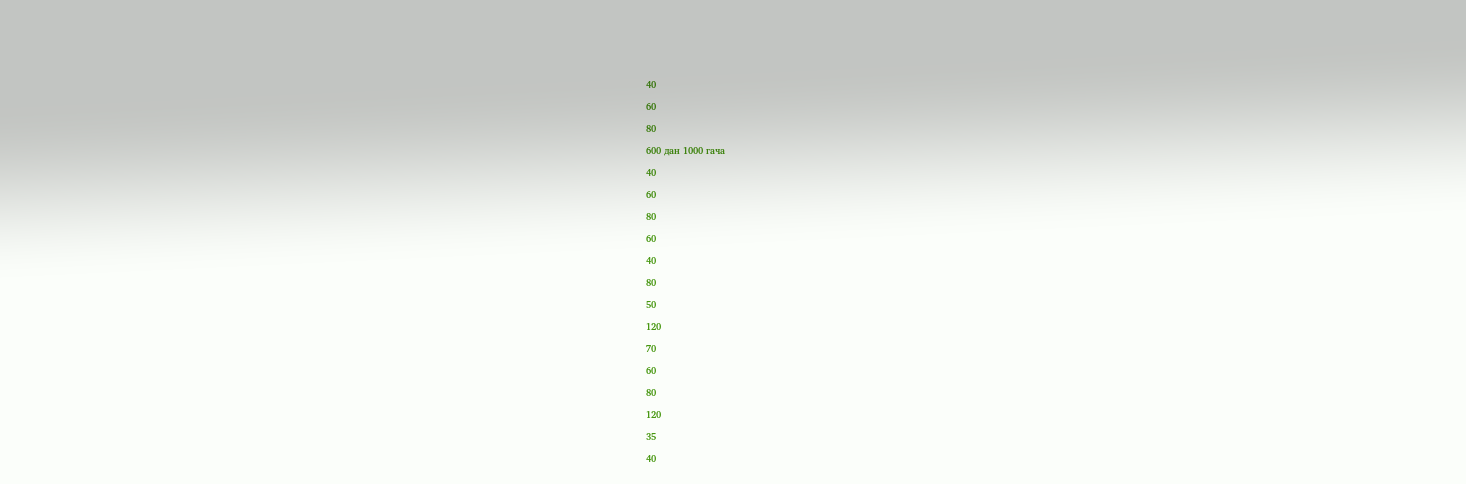40

60

80

600 дан 1000 гача

40

60

80

60

40

80

50

120

70

60

80

120

35

40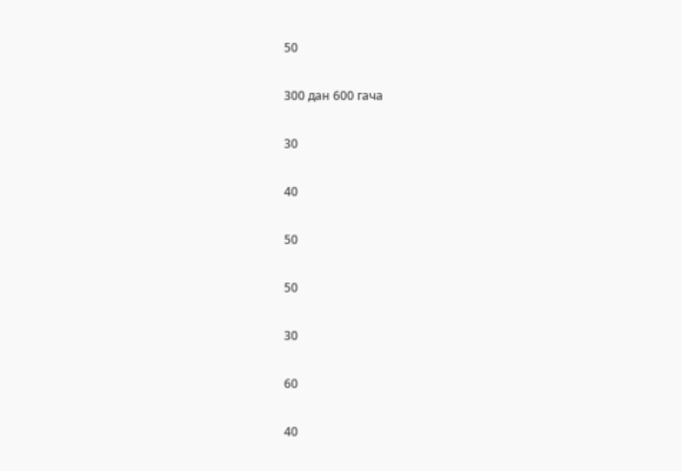50

300 дан 600 гача

30

40

50

50

30

60

40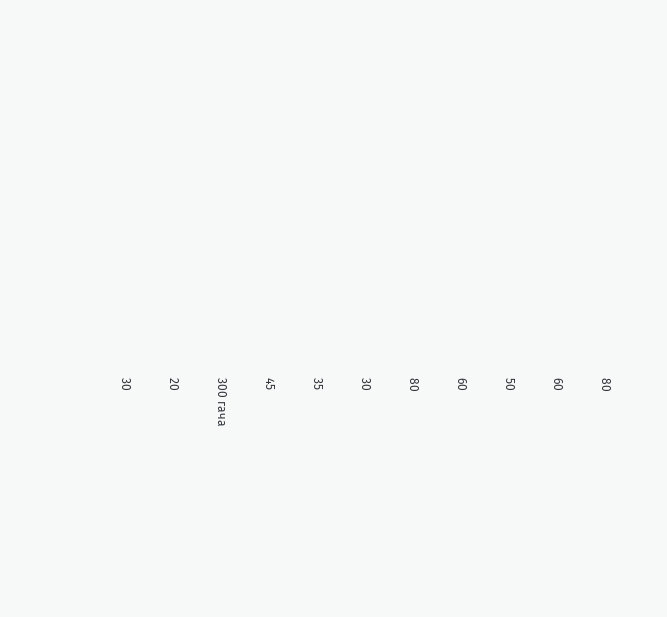80

60

50

60

80

30

35

45

300 гача

20

30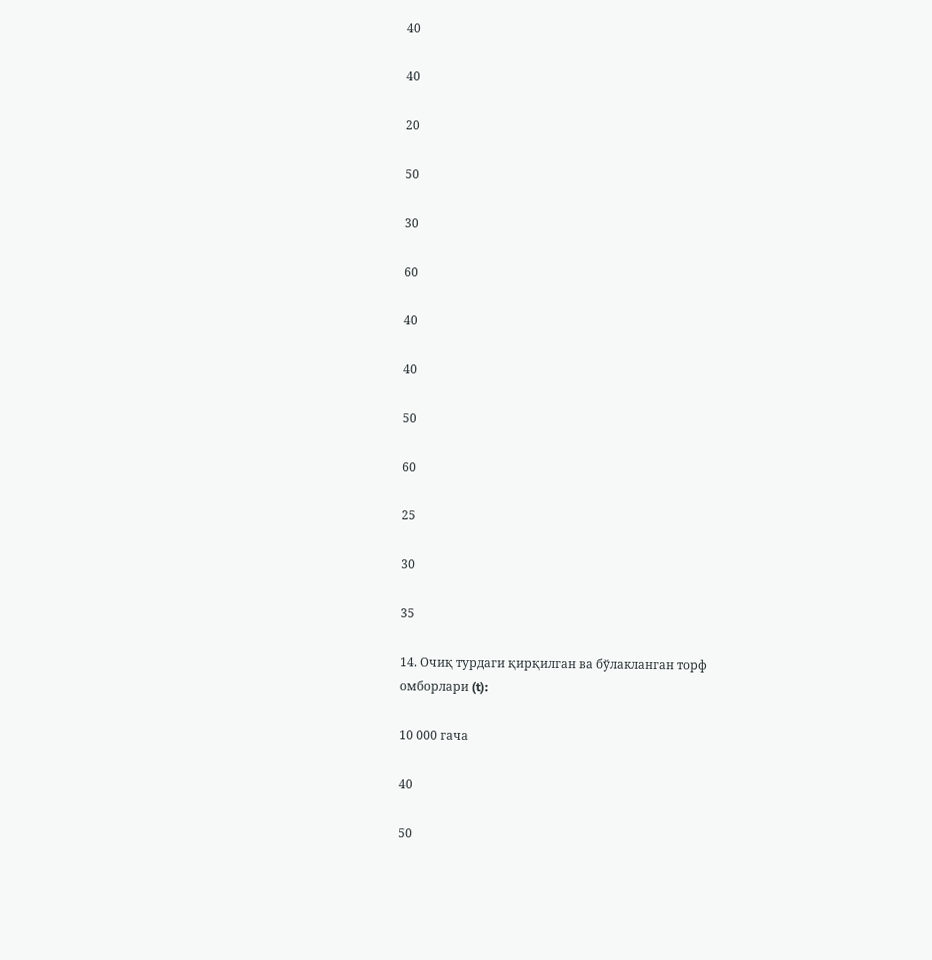40

40

20

50

30

60

40

40

50

60

25

30

35

14. Очиқ турдаги қирқилган ва бўлакланган торф омборлари (t):

10 000 гача

40

50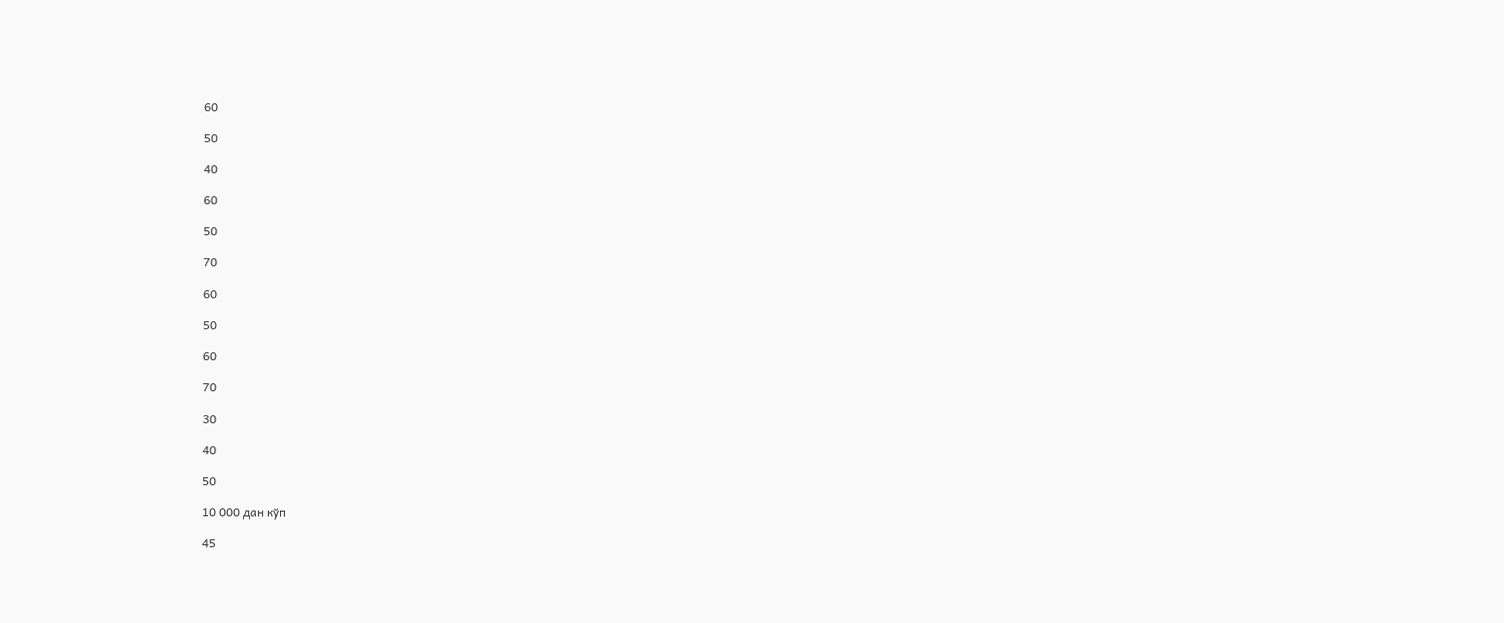60

50

40

60

50

70

60

50

60

70

30

40

50

10 000 дан кўп

45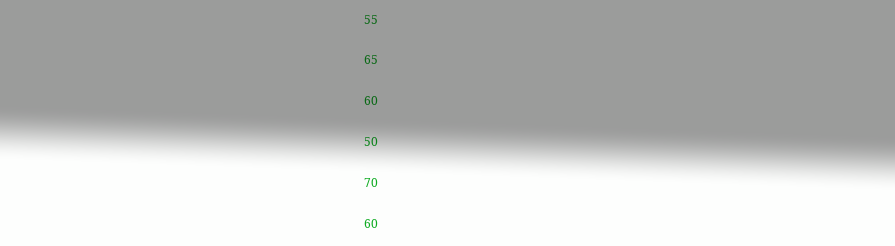55

65

60

50

70

60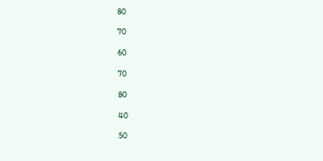80

70

60

70

80

40

50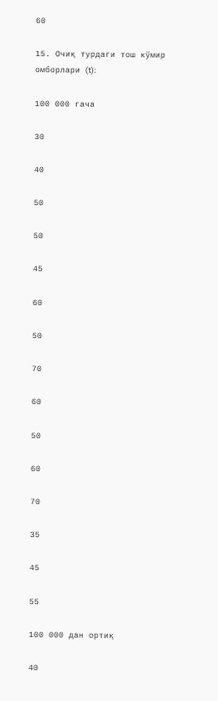60

15. Очиқ турдаги тош кўмир омборлари (t):

100 000 гача

30

40

50

50

45

60

50

70

60

50

60

70

35

45

55

100 000 дан ортиқ

40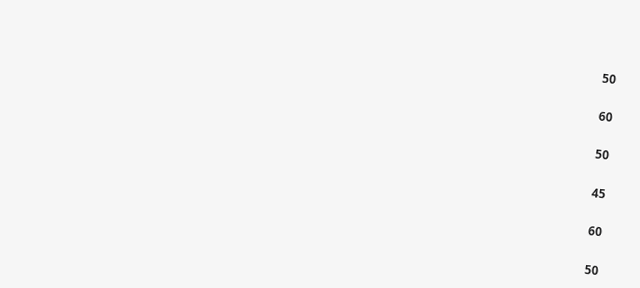50

60

50

45

60

50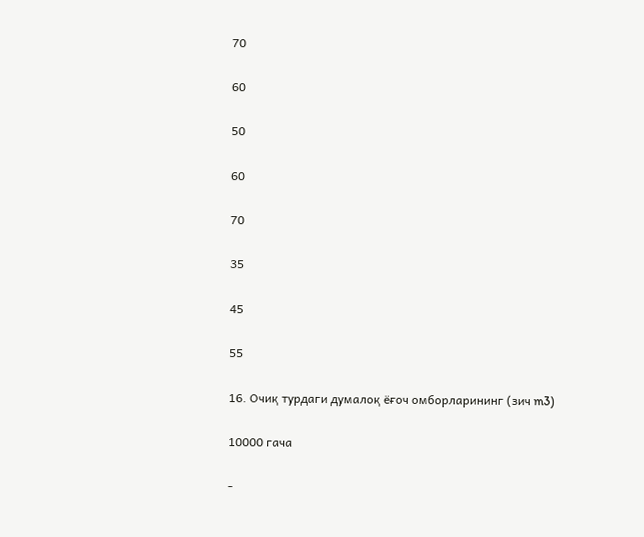70

60

50

60

70

35

45

55

16. Очиқ турдаги думалоқ ёғоч омборларининг (зич m3)

10000 гача

-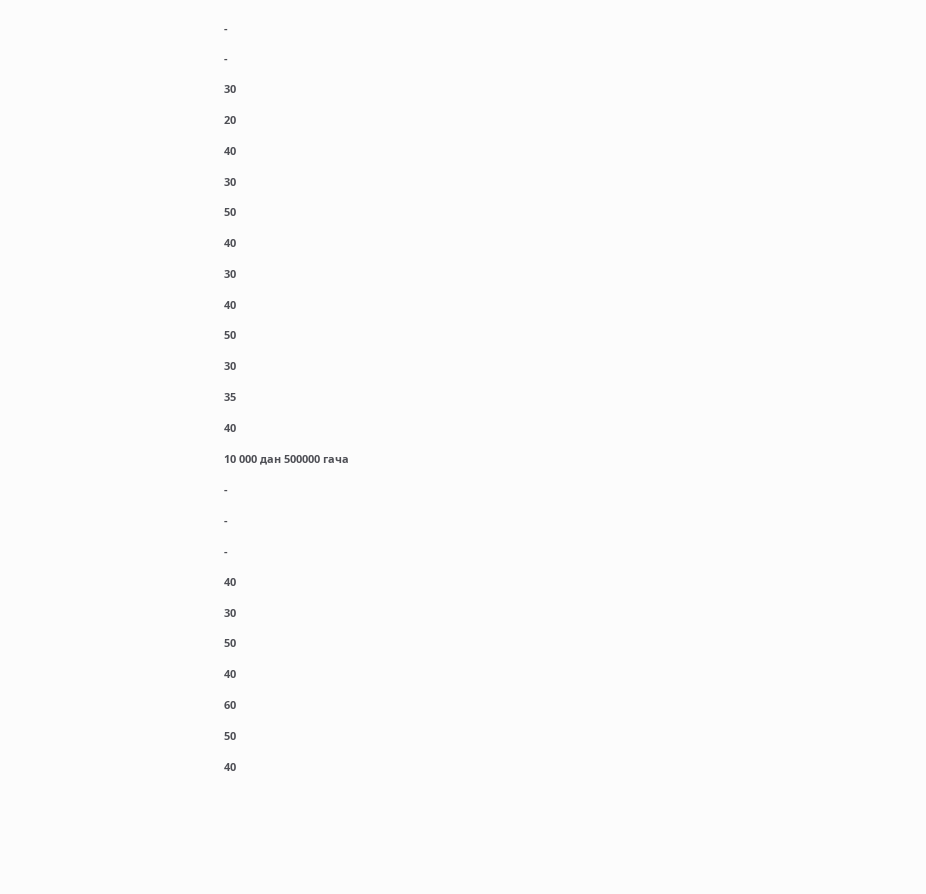-

-

30

20

40

30

50

40

30

40

50

30

35

40

10 000 дан 500000 гача

-

-

-

40

30

50

40

60

50

40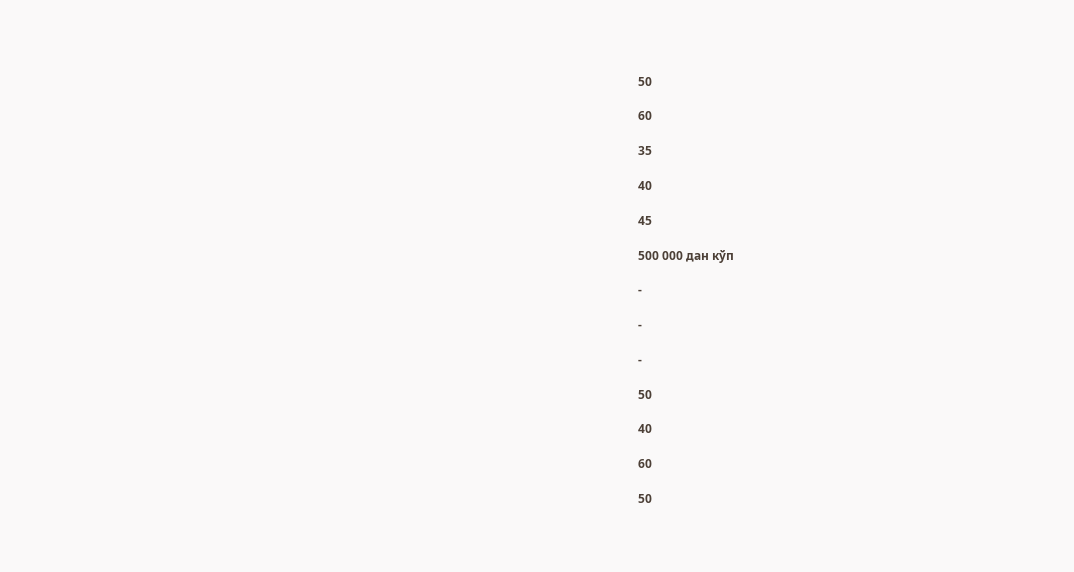50

60

35

40

45

500 000 дан кўп

-

-

-

50

40

60

50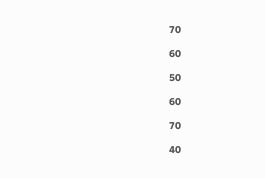70

60

50

60

70

40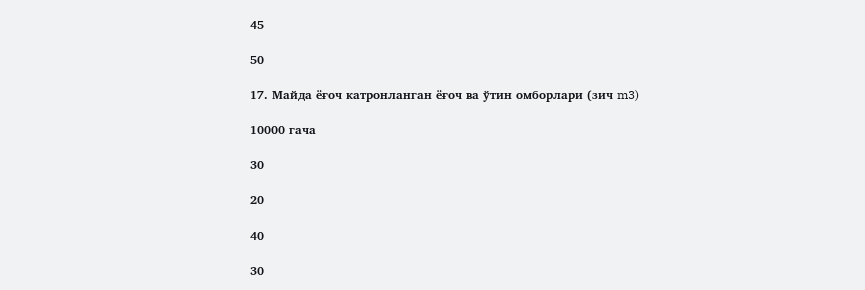45

50

17. Майда ёғоч катронланган ёғоч ва ўтин омборлари (зич m3)

10000 гача

30

20

40

30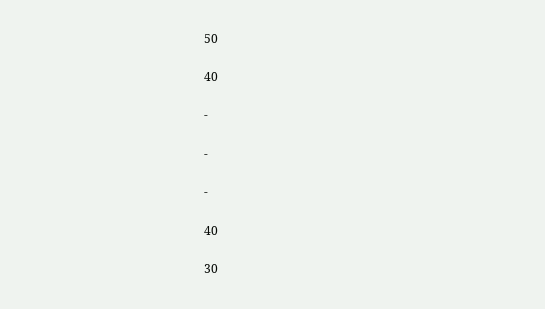50

40

-

-

-

40

30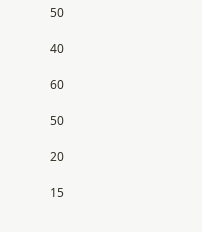50

40

60

50

20

15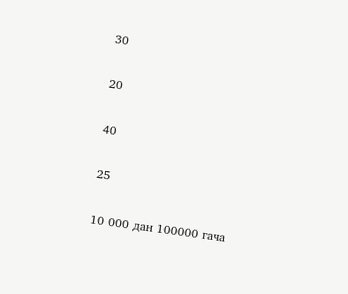30

20

40

25

10 000 дан 100000 гача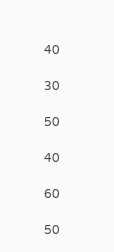40

30

50

40

60

50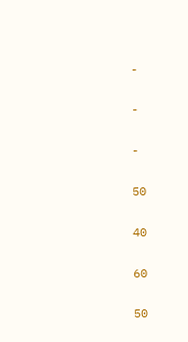-

-

-

50

40

60

50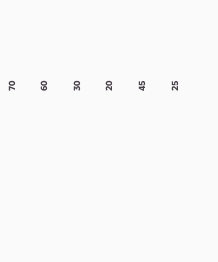70

60

30

20

45

25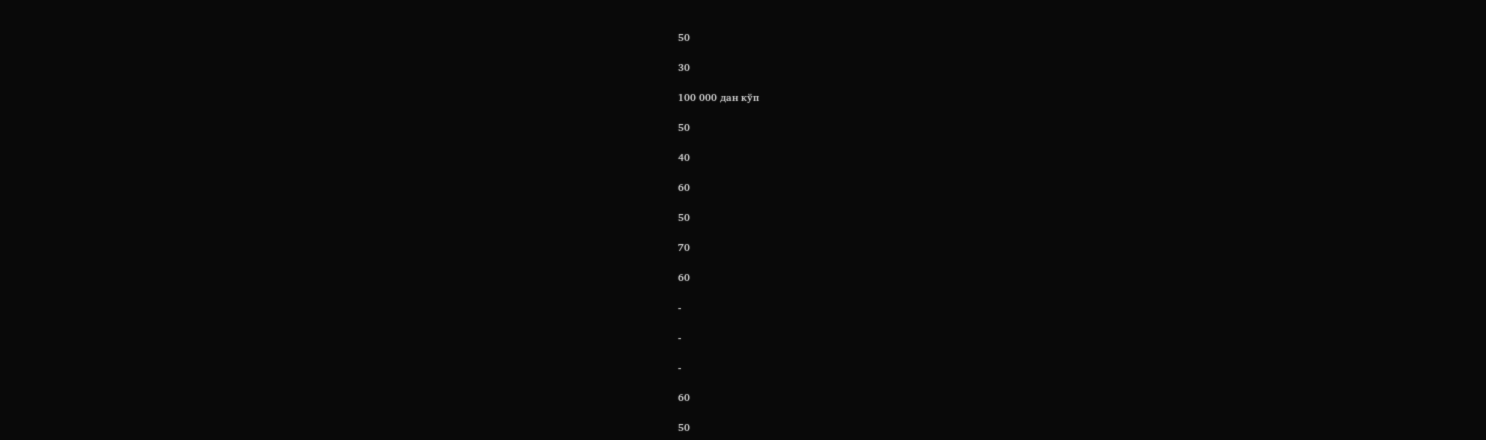50

30

100 000 дан кўп

50

40

60

50

70

60

-

-

-

60

50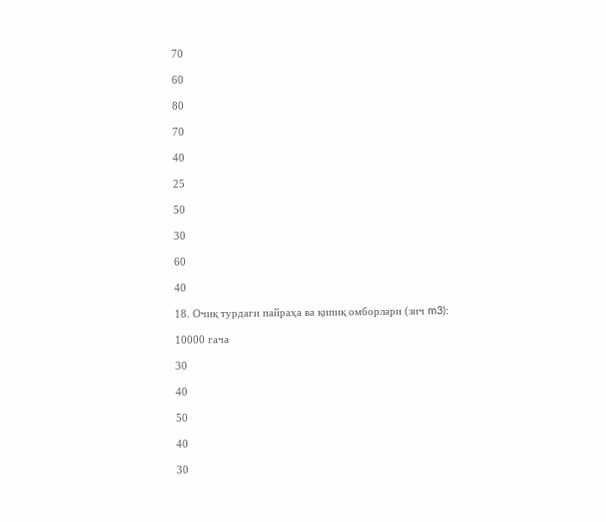70

60

80

70

40

25

50

30

60

40

18. Очиқ турдаги пайраҳа ва қипиқ омборлари (зич m3):

10000 гача

30

40

50

40

30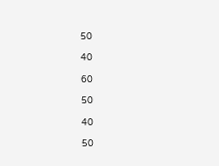50

40

60

50

40

50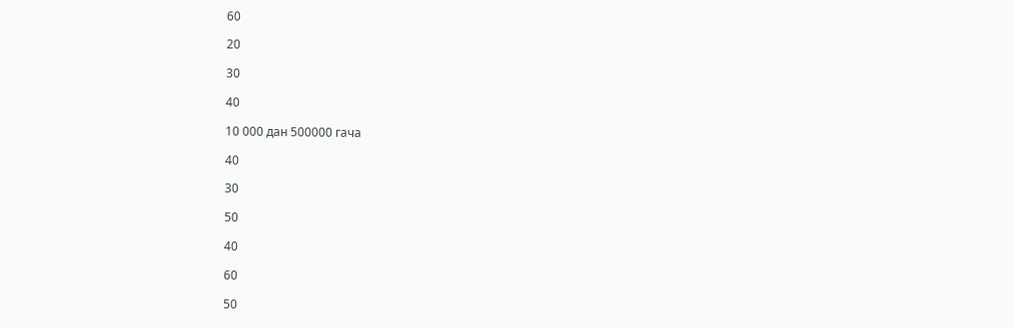60

20

30

40

10 000 дан 500000 гача

40

30

50

40

60

50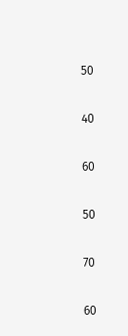50

40

60

50

70

60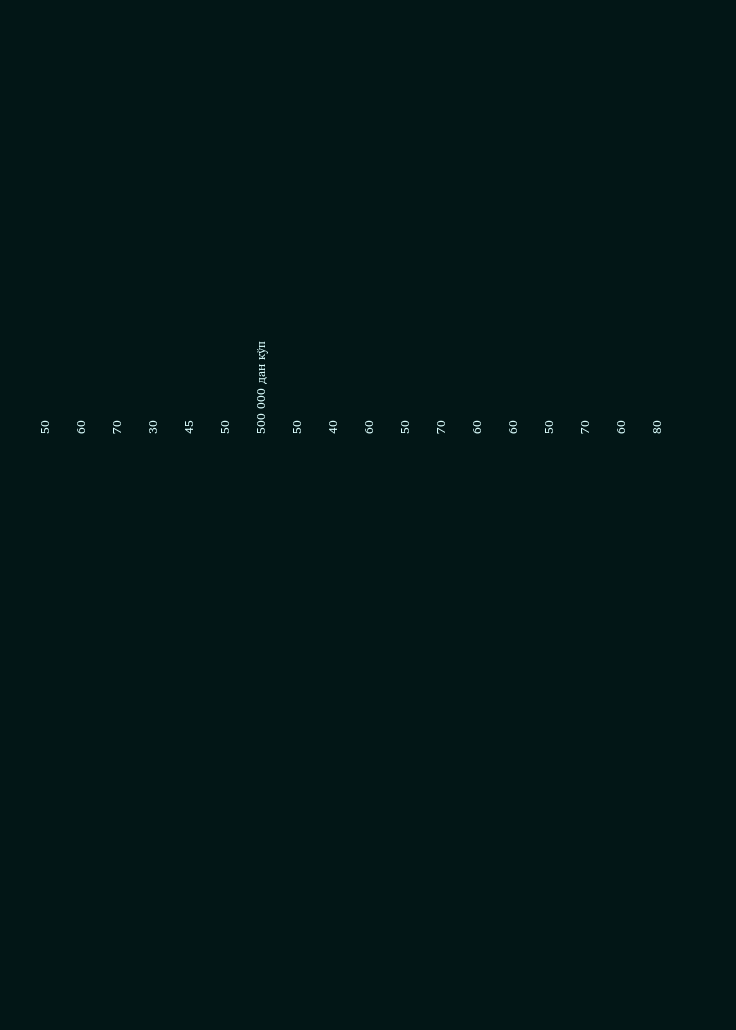50

60

70

30

45

50

500 000 дан кўп

50

40

60

50

70

60

60

50

70

60

80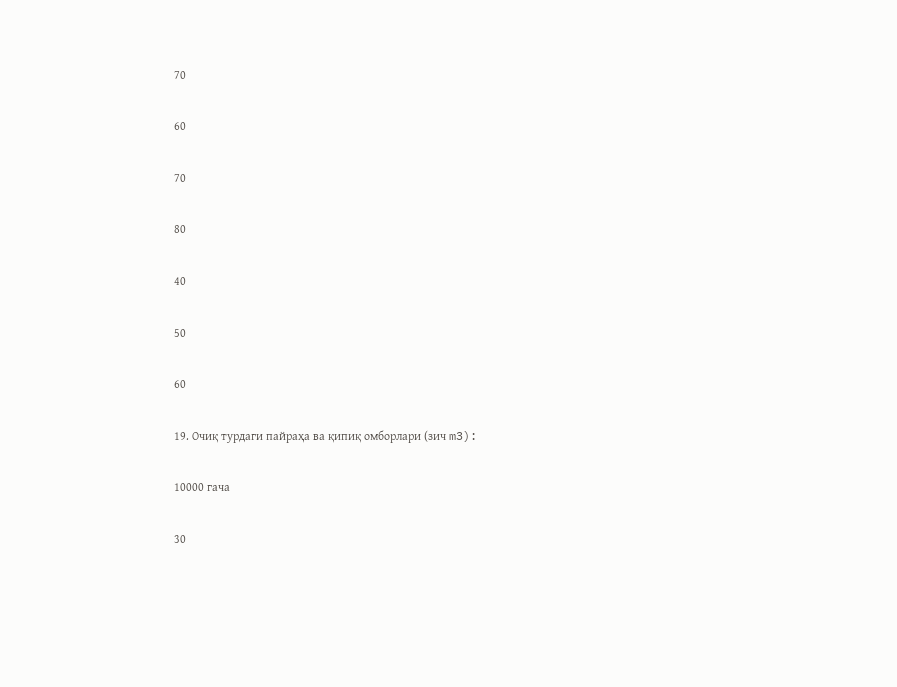70

60

70

80

40

50

60

19. Очиқ турдаги пайраҳа ва қипиқ омборлари (зич m3):

10000 гача

30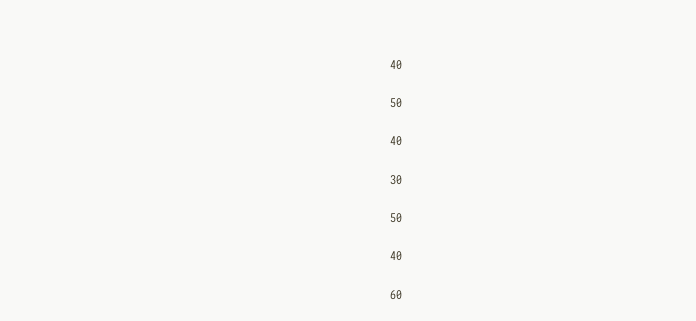40

50

40

30

50

40

60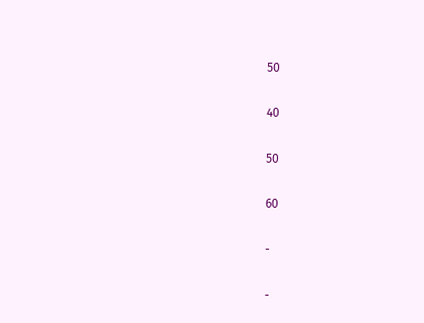50

40

50

60

-

-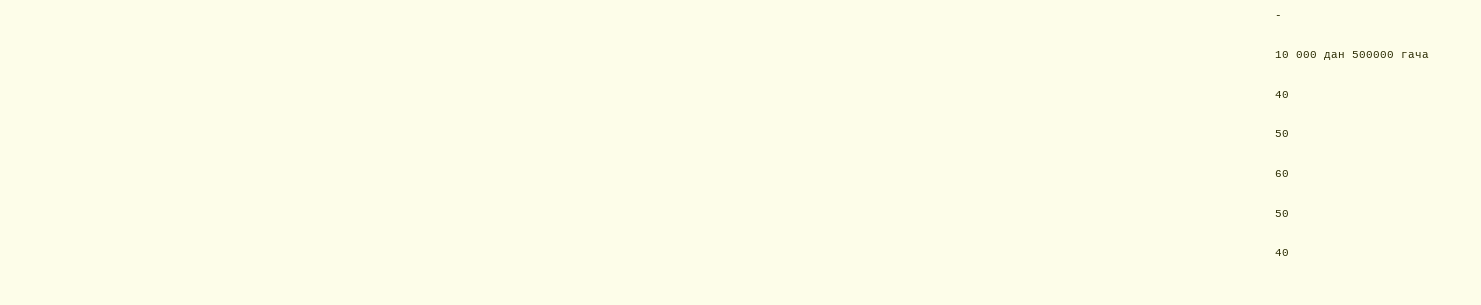-

10 000 дан 500000 гача

40

50

60

50

40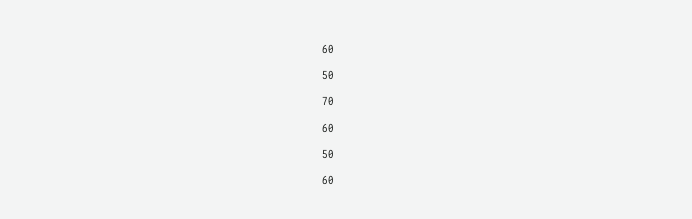60

50

70

60

50

60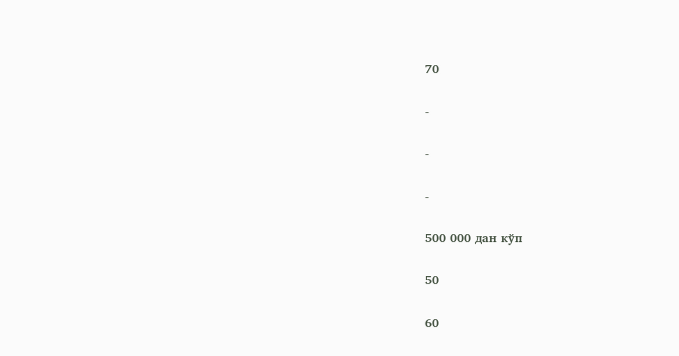70

-

-

-

500 000 дан кўп

50

60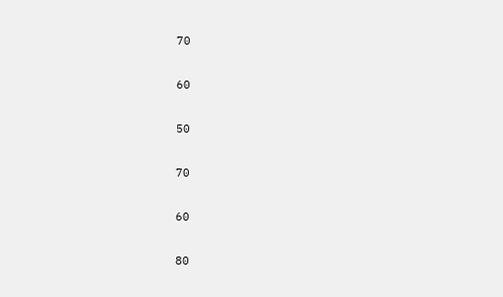70

60

50

70

60

80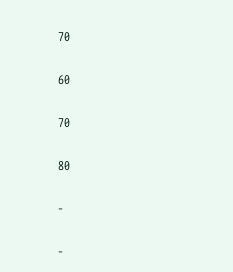70

60

70

80

-

-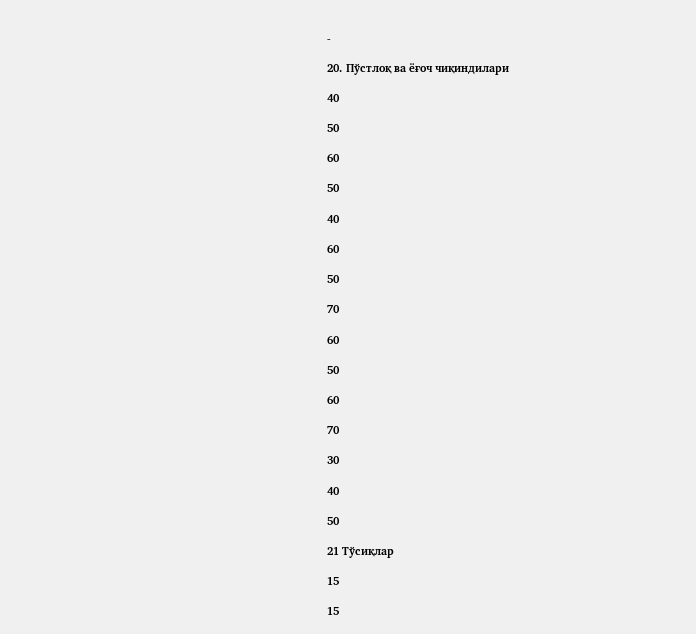-

20. Пўстлоқ ва ёғоч чиқиндилари

40

50

60

50

40

60

50

70

60

50

60

70

30

40

50

21 Тўсиқлар

15

15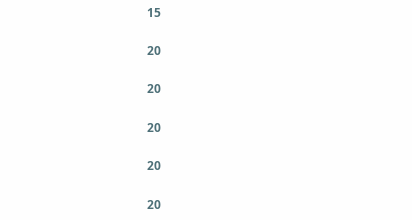15

20

20

20

20

20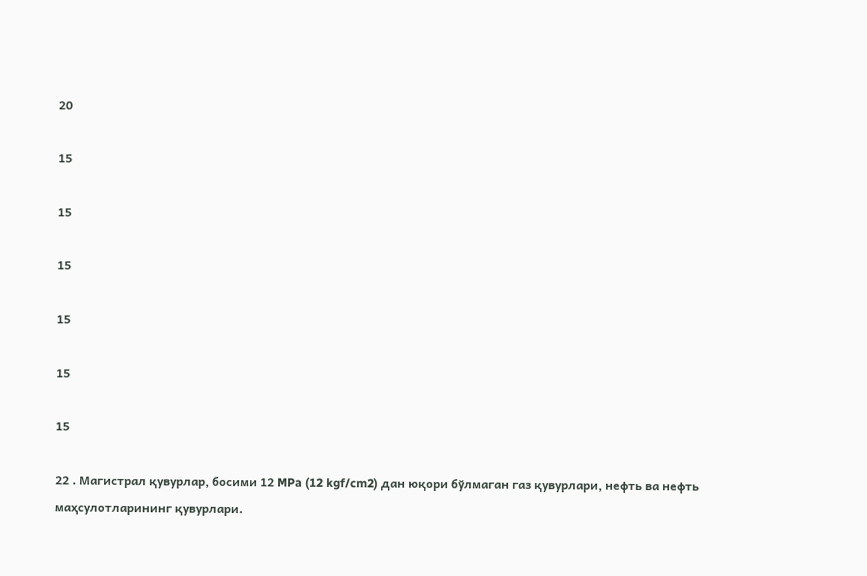20

15

15

15

15

15

15

22 . Магистрал қувурлар, босими 12 MPa (12 kgf/cm2) дан юқори бўлмаган газ қувурлари, нефть ва нефть маҳсулотларининг қувурлари.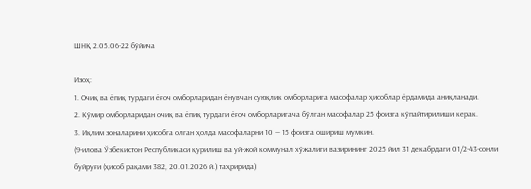ШНҚ 2.05.06-22 бўйича

Изоҳ:
1. Очиқ ва ёпиқ турдаги ёғоч омборларидан ёнувчан суюқлик омборларига масофалар ҳисоблар ёрдамида аниқланади.
2. Кўмир омборларидан очиқ ва ёпиқ турдаги ёғоч омборларигача бўлган масофалар 25 фоизга кўпайтирилиши керак.
3. Иқлим зоналарини ҳисобга олган ҳолда масофаларни 10 — 15 фоизга ошириш мумкин.
(9-илова Ўзбекистон Республикаси қурилиш ва уй-жой коммунал хўжалиги вазирининг 2025 йил 31 декабрдаги 01/2-43-сонли буйруғи (ҳисоб рақами 382, 20.01.2026 й.) таҳририда)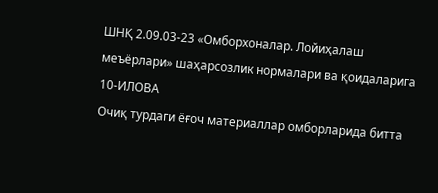ШНҚ 2.09.03-23 «Омборхоналар. Лойиҳалаш меъёрлари» шаҳарсозлик нормалари ва қоидаларига
10-ИЛОВА
Очиқ турдаги ёғоч материаллар омборларида битта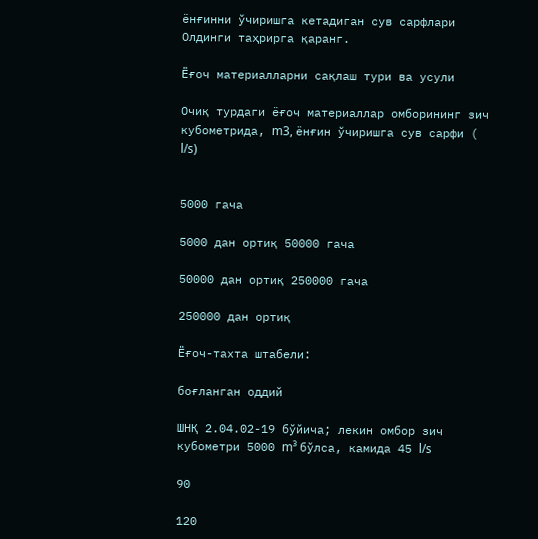ёнғинни ўчиришга кетадиган сув сарфлари
Олдинги таҳрирга қаранг.

Ёғоч материалларни сақлаш тури ва усули

Очиқ турдаги ёғоч материаллар омборининг зич кубометрида, m3, ёнғин ўчиришга сув сарфи ( l/s)


5000 гача

5000 дан ортиқ 50000 гача

50000 дан ортиқ 250000 гача

250000 дан ортиқ

Ёғоч-тахта штабели:

боғланган оддий

ШНҚ 2.04.02-19 бўйича; лекин омбор зич кубометри 5000 m³ бўлса, камида 45 l/s

90

120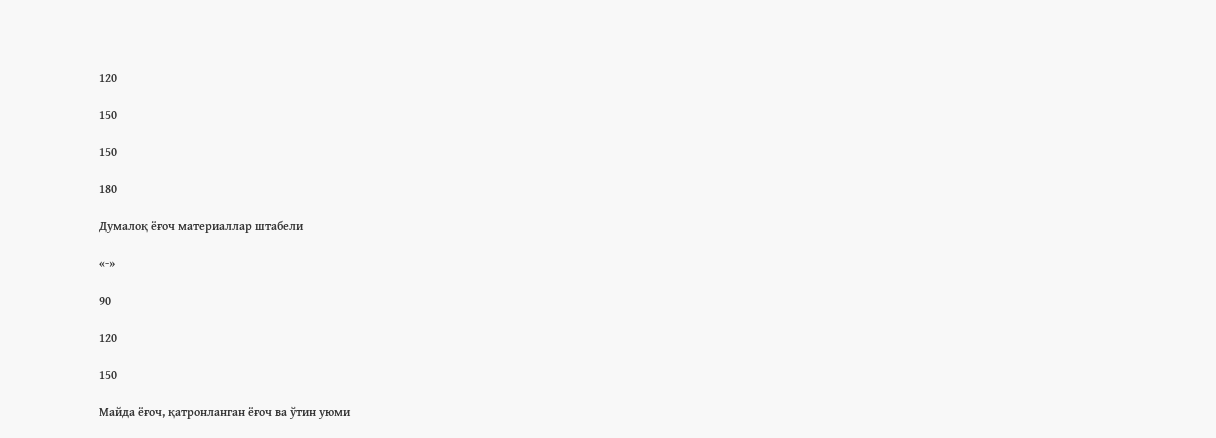120

150

150

180

Думалоқ ёғоч материаллар штабели

«-»

90

120

150

Майда ёғоч, қатронланган ёғоч ва ўтин уюми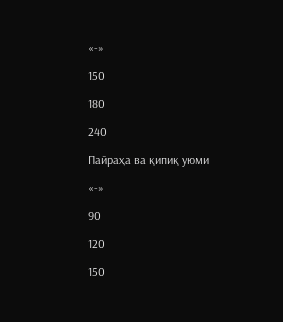«-»

150

180

240

Пайраҳа ва қипиқ уюми

«-»

90

120

150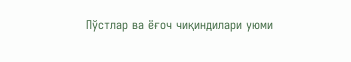Пўстлар ва ёғоч чиқиндилари уюми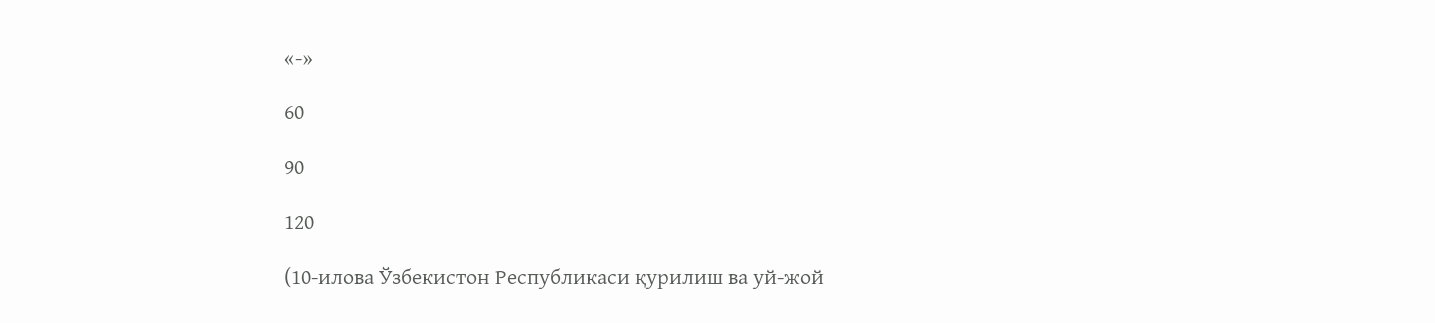«-»

60

90

120

(10-илова Ўзбекистон Республикаси қурилиш ва уй-жой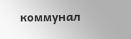коммунал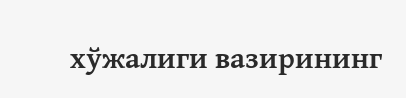хўжалиги вазирининг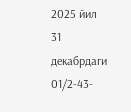2025 йил 31 декабрдаги 01/2-43-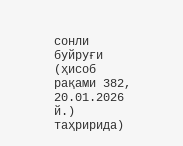сонли буйруғи (ҳисоб рақами 382, 20.01.2026 й.) таҳририда)